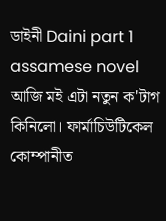ডাইনী Daini part 1
assamese novel
আজি মই এটা নতুন ক'টাগ কিনিলো। ফাৰ্মাচিউটিকেল কোম্পানীত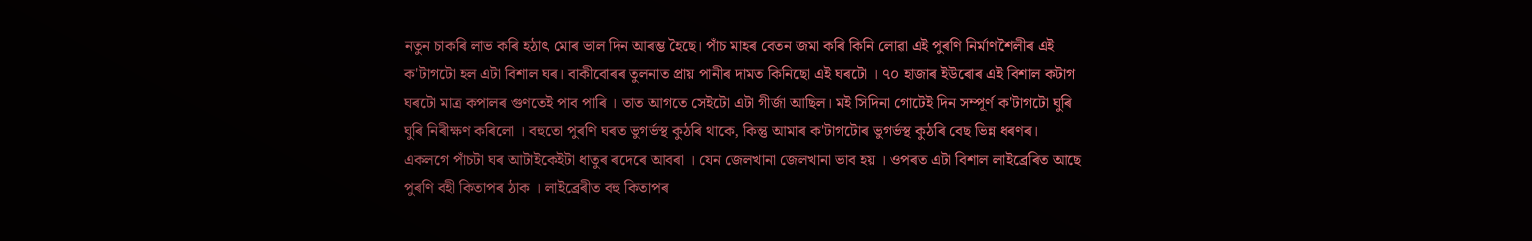নতুন চাকৰি লাভ কৰি হঠাৎ মোৰ ভাল দিন আৰম্ভ হৈছে। পাঁচ মাহৰ বেতন জমা কৰি কিনি লোৱা এই পুৰণি নিৰ্মাণশৈলীৰ এই ক'টাগটো হল এটা বিশাল ঘৰ। বাকীবোৰৰ তুলনাত প্রায় পানীৰ দামত কিনিছো এই ঘৰটো । ৭০ হাজাৰ ইউৰোৰ এই বিশাল কটাগ ঘৰটো মাত্ৰ কপালৰ গুণতেই পাব পাৰি । তাত আগতে সেইটো এটা গীর্জা আছিল। মই সিদিনা গোটেই দিন সম্পূৰ্ণ ক'টাগটো ঘুৰি ঘুৰি নিৰীক্ষণ কৰিলো । বহুতো পুৰণি ঘৰত ভুগর্ভস্থ কুঠৰি থাকে, কিন্তু আমাৰ ক'টাগটোৰ ভুগর্ভস্থ কুঠৰি বেছ ভিন্ন ধৰণৰ। একলগে পাঁচটা ঘৰ আটাইকেইটা ধাতুৰ ৰদেৰে আবৰা । যেন জেলখানা জেলখানা ভাব হয় । ওপৰত এটা বিশাল লাইব্ৰেৰিত আছে পুৰণি বহী কিতাপৰ ঠাক । লাইব্ৰেৰীত বহু কিতাপৰ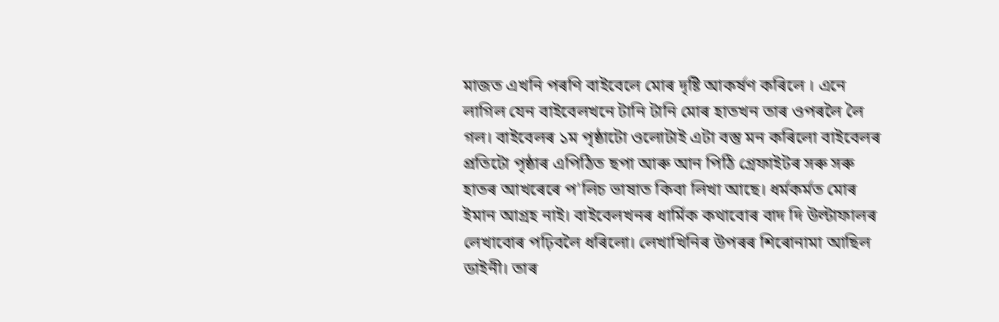মাজত এখনি পৰণি বাইবেলে মোৰ দৃষ্টি আকর্ষণ কৰিলে । এনে লাগিল যেন বাইবেলখনে টানি টানি মোৰ হাতখন তাৰ ওপৰলৈ লৈ গল। বাইবেলৰ ১ম পৃষ্ঠাটো ওলোটাই এটা বস্তু মন কৰিলো বাইবেলৰ প্রতিটো পৃষ্ঠাৰ এপিঠিত ছপা আৰু আন পিঠি গ্ৰেফাইটৰ সৰু সৰু হাতৰ আখৰেৰে প'লিচ ভাষাত কিবা লিখা আছে। ধর্মকর্মত মোৰ ইমান আগ্ৰহ নাই। বাইবেলখনৰ ধাৰ্মিক কথাবোৰ বাদ দি উল্টাফালৰ লেখাবোৰ পঢ়িবলৈ ধৰিলো। লেখাখিনিৰ উপৰৰ শিৰোনামা আছিল ডাইনী। তাৰ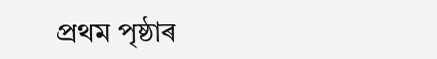প্রথম পৃষ্ঠাৰ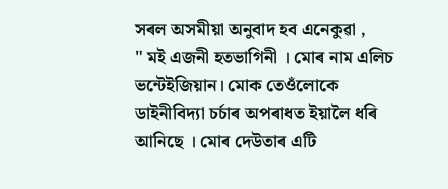সৰল অসমীয়া অনুবাদ হব এনেকুৱা ,
" মই এজনী হতভাগিনী । মোৰ নাম এলিচ ভন্টেইজিয়ান। মোক তেওঁলোকে ডাইনীবিদ্যা চর্চাৰ অপৰাধত ইয়ালৈ ধৰি আনিছে । মোৰ দেউতাৰ এটি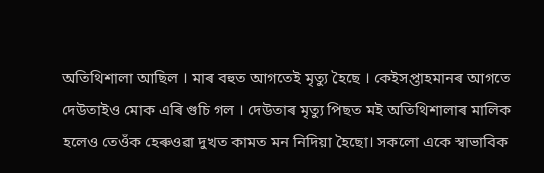অতিথিশালা আছিল । মাৰ বহুত আগতেই মৃত্যু হৈছে । কেইসপ্তাহমানৰ আগতে দেউতাইও মোক এৰি গুচি গল । দেউতাৰ মৃত্যু পিছত মই অতিথিশালাৰ মালিক হলেও তেওঁক হেৰুওৱা দুখত কামত মন নিদিয়া হৈছো। সকলো একে স্বাভাবিক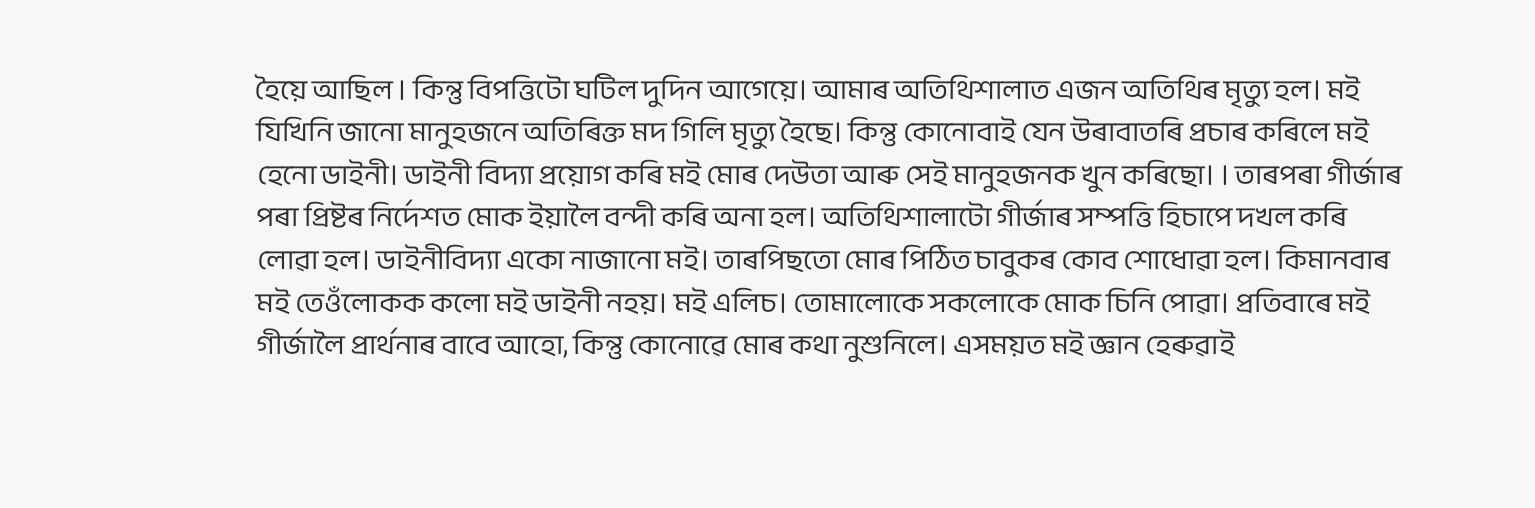হৈয়ে আছিল । কিন্তু বিপত্তিটো ঘটিল দুদিন আগেয়ে। আমাৰ অতিথিশালাত এজন অতিথিৰ মৃত্যু হল। মই যিখিনি জানো মানুহজনে অতিৰিক্ত মদ গিলি মৃত্যু হৈছে। কিন্তু কোনোবাই যেন উৰাবাতৰি প্ৰচাৰ কৰিলে মই হেনো ডাইনী। ডাইনী বিদ্যা প্ৰয়োগ কৰি মই মোৰ দেউতা আৰু সেই মানুহজনক খুন কৰিছো। । তাৰপৰা গীর্জাৰ পৰা প্রিষ্টৰ নির্দেশত মোক ইয়ালৈ বন্দী কৰি অনা হল। অতিথিশালাটো গীর্জাৰ সম্পত্তি হিচাপে দখল কৰি লোৱা হল। ডাইনীবিদ্যা একো নাজানো মই। তাৰপিছতো মোৰ পিঠিত চাবুকৰ কোব শোধোৱা হল। কিমানবাৰ মই তেওঁলোকক কলো মই ডাইনী নহয়। মই এলিচ। তোমালোকে সকলোকে মোক চিনি পোৱা। প্ৰতিবাৰে মই গীৰ্জালৈ প্ৰাৰ্থনাৰ বাবে আহো, কিন্তু কোনোৱে মোৰ কথা নুশুনিলে। এসময়ত মই জ্ঞান হেৰুৱাই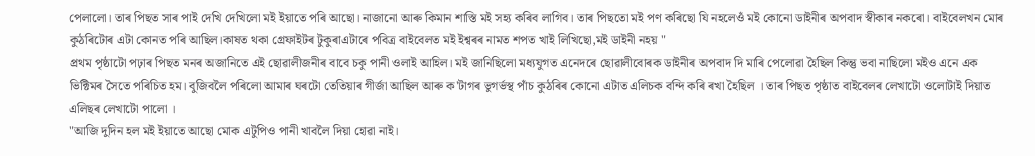পেলালো। তাৰ পিছত সাৰ পাই দেখি দেখিলো মই ইয়াতে পৰি আছো। নাজানো আৰু কিমান শাস্তি মই সহ্য কৰিব লাগিব। তাৰ পিছতো মই পণ কৰিছো যি নহলেওঁ মই কোনো ডাইনীৰ অপবাদ স্বীকাৰ নকৰো। বাইবেলখন মোৰ কুঠৰিটোৰ এটা কোনত পৰি আছিল।কাষত থকা গ্ৰেফাইটৰ টুকুৰাএটাৰে পবিত্র বাইবেলত মই ইশ্বৰৰ নামত শপত খাই লিখিছো,মই ডাইনী নহয় "
প্রথম পৃষ্ঠাটো পঢ়াৰ পিছত মনৰ অজানিতে এই ছোৱালীজনীৰ বাবে চকু পানী ওলাই আহিল। মই জানিছিলো মধ্যযুগত এনেদৰে ছোৱালীবোৰক ডাইনীৰ অপবাদ দি মাৰি পেলোৱা হৈছিল কিন্তু ভবা নাছিলো মইও এনে এক ভিক্টিমৰ সৈতে পৰিচিত হম। বুজিবলৈ পৰিলো আমাৰ ঘৰটো তেতিয়াৰ গীর্জা আছিল আৰু ক'টাগৰ ভুগর্ভস্থ পাঁচ কুঠৰিৰ কোনো এটাত এলিচক বন্দি কৰি ৰখা হৈছিল । তাৰ পিছত পৃষ্ঠাত বাইবেলৰ লেখাটো ওলোটাই দিয়াত এলিছৰ লেখাটো পালো ।
"আজি দুদিন হল মই ইয়াতে আছো মোক এটুপিও পানী খাবলৈ দিয়া হোৱা নাই।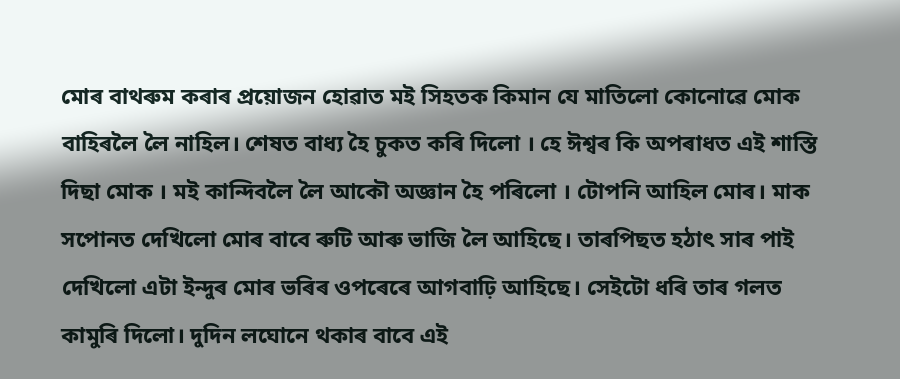মোৰ বাথৰুম কৰাৰ প্ৰয়োজন হোৱাত মই সিহতক কিমান যে মাতিলো কোনোৱে মোক বাহিৰলৈ লৈ নাহিল। শেষত বাধ্য হৈ চুকত কৰি দিলো । হে ঈশ্বৰ কি অপৰাধত এই শাস্তি দিছা মোক । মই কান্দিবলৈ লৈ আকৌ অজ্ঞান হৈ পৰিলো । টোপনি আহিল মোৰ। মাক সপোনত দেখিলো মোৰ বাবে ৰুটি আৰু ভাজি লৈ আহিছে। তাৰপিছত হঠাৎ সাৰ পাই দেখিলো এটা ইন্দুৰ মোৰ ভৰিৰ ওপৰেৰে আগবাঢ়ি আহিছে। সেইটো ধৰি তাৰ গলত কামুৰি দিলো। দুদিন লঘোনে থকাৰ বাবে এই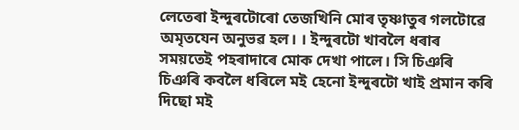লেতেৰা ইন্দুৰটোৰো তেজখিনি মোৰ তৃষ্ণাতুৰ গলটোৱে অমৃতযেন অনুভৱ হল। । ইন্দুৰটো খাবলৈ ধৰাৰ সময়তেই পহৰাদাৰে মোক দেখা পালে। সি চিঞৰি চিঞৰি কবলৈ ধৰিলে মই হেনো ইন্দুৰটো খাই প্ৰমান কৰি দিছো মই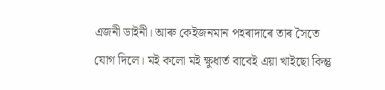এজনী ডাইনী। আৰু কেইজনমান পহৰাদাৰে তাৰ সৈতে যোগ দিলে। মই কলো মই ক্ষুধাৰ্ত বাবেই এয়া খাইছো কিন্তু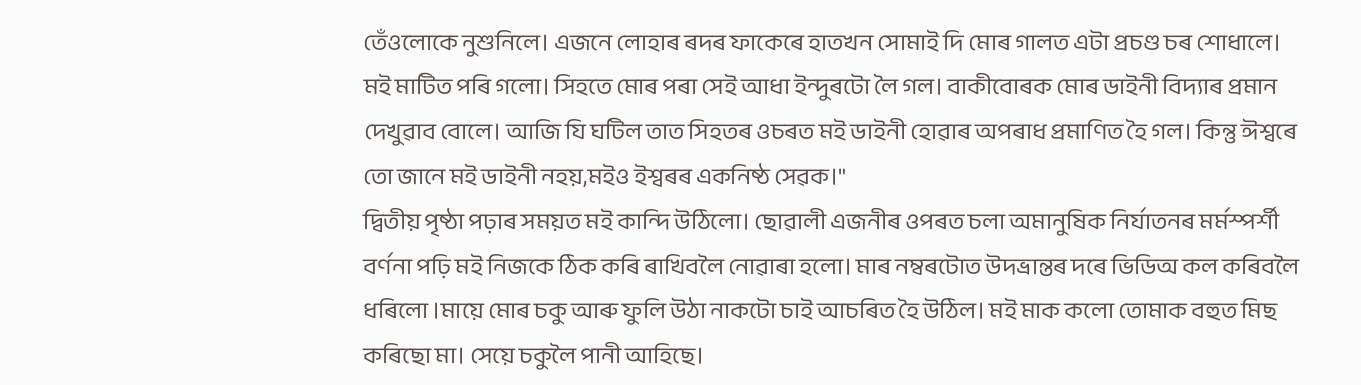তেঁওলোকে নুশুনিলে। এজনে লোহাৰ ৰদৰ ফাকেৰে হাতখন সোমাই দি মোৰ গালত এটা প্ৰচণ্ড চৰ শোধালে। মই মাটিত পৰি গলো। সিহতে মোৰ পৰা সেই আধা ইন্দুৰটো লৈ গল। বাকীবোৰক মোৰ ডাইনী বিদ্যাৰ প্ৰমান দেখুৱাব বোলে। আজি যি ঘটিল তাত সিহতৰ ওচৰত মই ডাইনী হোৱাৰ অপৰাধ প্রমাণিত হৈ গল। কিন্তু ঈশ্বৰে তো জানে মই ডাইনী নহয়,মইও ইশ্বৰৰ একনিষ্ঠ সেৱক।"
দ্বিতীয় পৃষ্ঠা পঢ়াৰ সময়ত মই কান্দি উঠিলো। ছোৱালী এজনীৰ ওপৰত চলা অমানুষিক নির্যাতনৰ মর্মস্পর্শী বর্ণনা পঢ়ি মই নিজকে ঠিক কৰি ৰাখিবলৈ নোৱাৰা হলো। মাৰ নম্বৰটোত উদভ্রান্তৰ দৰে ভিডিঅ কল কৰিবলৈ ধৰিলো ।মায়ে মোৰ চকু আৰু ফুলি উঠা নাকটো চাই আচৰিত হৈ উঠিল। মই মাক কলো তোমাক বহুত মিছ কৰিছো মা। সেয়ে চকুলৈ পানী আহিছে।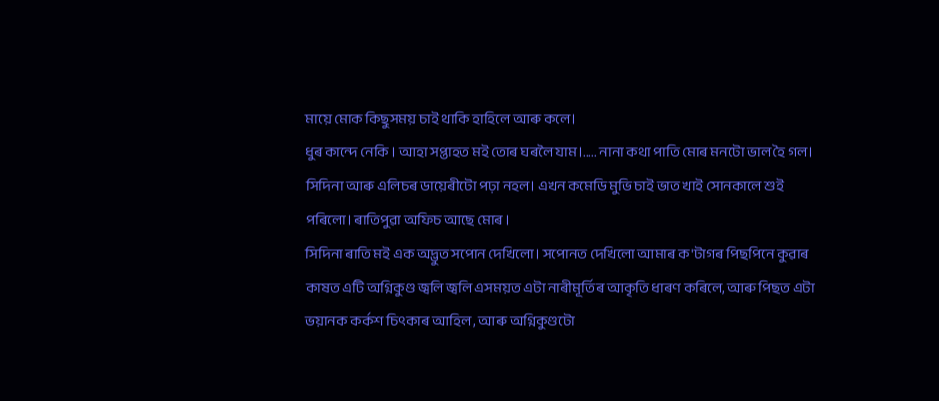মায়ে মোক কিছুসময় চাই থাকি হাহিলে আৰু কলে।
ধুৰ কান্দে নেকি । আহা সপ্তাহত মই তোৰ ঘৰলৈ যাম।..... নানা কথা পাতি মোৰ মনটো ভাল হৈ গল। সিদিনা আৰু এলিচৰ ডায়েৰীটো পঢ়া নহল। এখন কমেডি মুভি চাই ভাত খাই সোনকালে শুই পৰিলো। ৰাতিপুৱা অফিচ আছে মোৰ ।
সিদিনা ৰাতি মই এক অদ্ভুত সপোন দেখিলো। সপোনত দেখিলো আমাৰ ক'টাগৰ পিছপিনে কুৱাৰ কাষত এটি অগ্নিকুণ্ড জ্বলি জ্বলি এসময়ত এটা নাৰীমূর্তিৰ আকৃতি ধাৰণ কৰিলে, আৰু পিছত এটা ভয়ানক কর্কশ চিৎকাৰ আহিল , আৰু অগ্নিকুণ্ডটো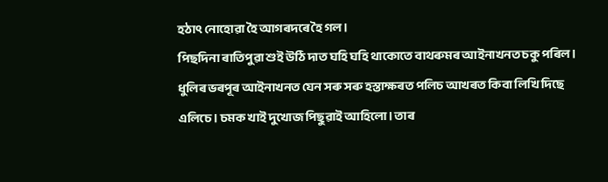হঠাৎ নোহোৱা হৈ আগৰদৰে হৈ গল।
পিছদিনা ৰাতিপুৱা শুই উঠি দাত ঘহি ঘহি থাকোতে বাথৰুমৰ আইনাখনত চকু পৰিল। ধুলিৰ ভৰপূৰ আইনাখনত যেন সৰু সৰু হস্তাক্ষৰত পলিচ আখৰত কিবা লিখি দিছে এলিচে । চমক খাই দুখোজ পিছুৱাই আহিলো। তাৰ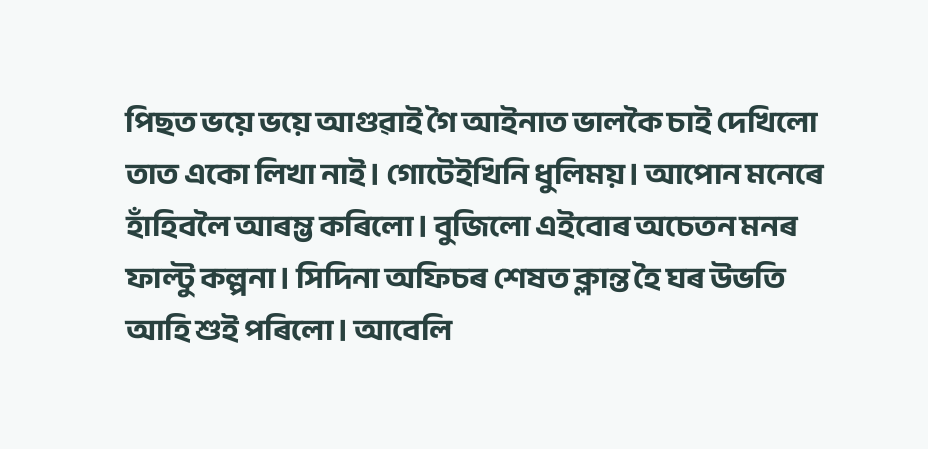পিছত ভয়ে ভয়ে আগুৱাই গৈ আইনাত ভালকৈ চাই দেখিলো তাত একো লিখা নাই। গোটেইখিনি ধুলিময়। আপোন মনেৰে হাঁহিবলৈ আৰম্ভ কৰিলো। বুজিলো এইবোৰ অচেতন মনৰ ফাল্টু কল্পনা। সিদিনা অফিচৰ শেষত ক্লান্ত হৈ ঘৰ উভতি আহি শুই পৰিলো। আবেলি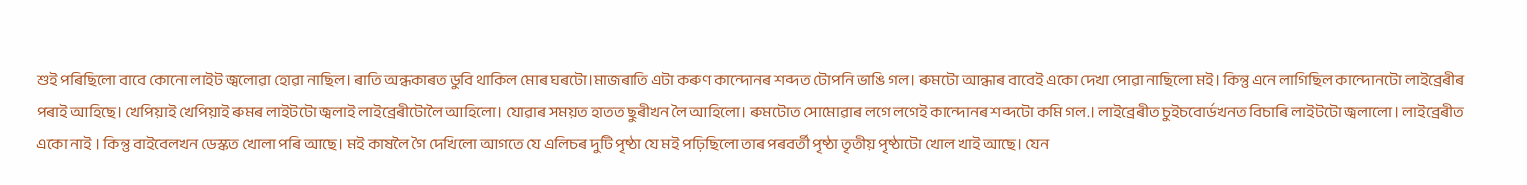শুই পৰিছিলো বাবে কোনো লাইট জ্বলোৱা হোৱা নাছিল। ৰাতি অন্ধকাৰত ডুবি থাকিল মোৰ ঘৰটো।মাজৰাতি এটা কৰুণ কান্দোনৰ শব্দত টোপনি ভাঙি গল। ৰুমটো আন্ধাৰ বাবেই একো দেখা পোৱা নাছিলো মই। কিন্তু এনে লাগিছিল কান্দোনটো লাইব্ৰেৰীৰ পৰাই আহিছে। খেপিয়াই খেপিয়াই ৰুমৰ লাইটটো জ্বলাই লাইব্ৰেৰীটোলৈ আহিলো। যোৱাৰ সময়ত হাতত ছুৰীখন লৈ আহিলো। ৰুমটোত সোমোৱাৰ লগে লগেই কান্দোনৰ শব্দটো কমি গল.। লাইব্ৰেৰীত চুইচবোৰ্ডখনত বিচাৰি লাইটটো জ্বলালো । লাইব্ৰেৰীত একো নাই । কিন্তু বাইবেলখন ডেস্কত খোলা পৰি আছে। মই কাষলৈ গৈ দেখিলো আগতে যে এলিচৰ দুটি পৃষ্ঠা যে মই পঢ়িছিলো তাৰ পৰবৰ্তী পৃষ্ঠা তৃতীয় পৃষ্ঠাটো খোল খাই আছে। যেন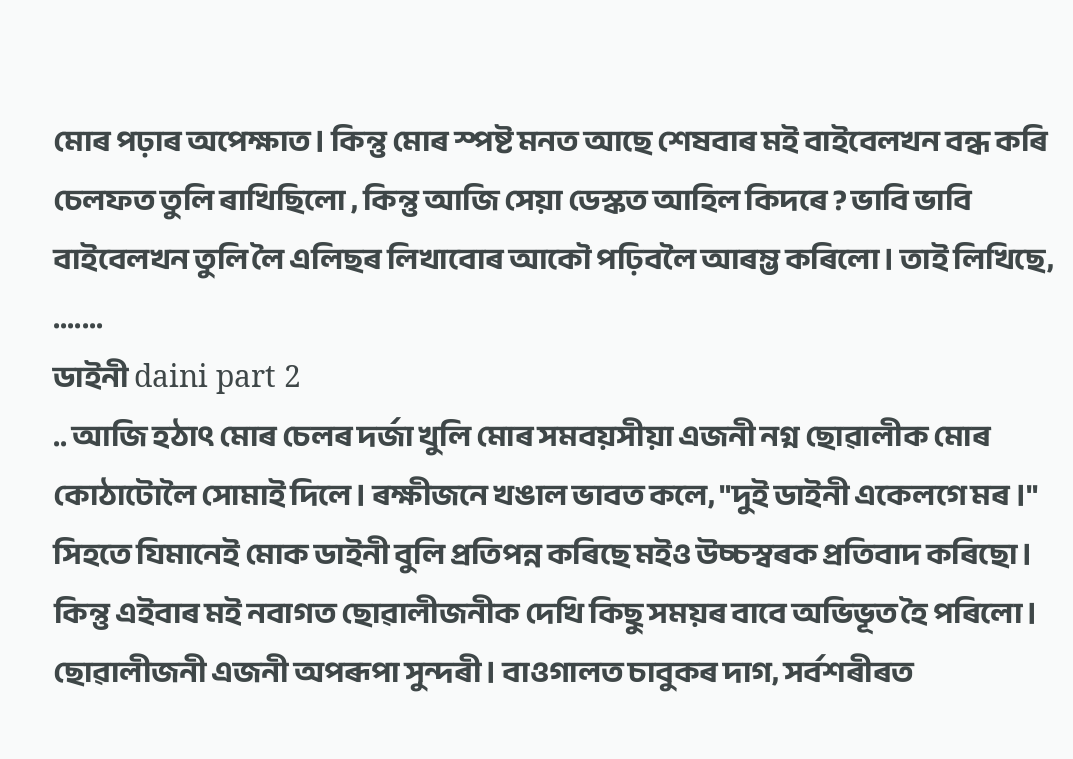মোৰ পঢ়াৰ অপেক্ষাত। কিন্তু মোৰ স্পষ্ট মনত আছে শেষবাৰ মই বাইবেলখন বন্ধ কৰি চেলফত তুলি ৰাখিছিলো , কিন্তু আজি সেয়া ডেস্কত আহিল কিদৰে ? ভাবি ভাবি বাইবেলখন তুলি লৈ এলিছৰ লিখাবোৰ আকৌ পঢ়িবলৈ আৰম্ভ কৰিলো। তাই লিখিছে, .......
ডাইনী daini part 2
.. আজি হঠাৎ মোৰ চেলৰ দৰ্জা খুলি মোৰ সমবয়সীয়া এজনী নগ্ন ছোৱালীক মোৰ কোঠাটোলৈ সোমাই দিলে। ৰক্ষীজনে খঙাল ভাবত কলে, "দুই ডাইনী একেলগে মৰ ।" সিহতে যিমানেই মোক ডাইনী বুলি প্ৰতিপন্ন কৰিছে মইও উচ্চস্বৰক প্ৰতিবাদ কৰিছো। কিন্তু এইবাৰ মই নবাগত ছোৱালীজনীক দেখি কিছু সময়ৰ বাবে অভিভূত হৈ পৰিলো। ছোৱালীজনী এজনী অপৰূপা সুন্দৰী। বাওগালত চাবুকৰ দাগ, সৰ্বশৰীৰত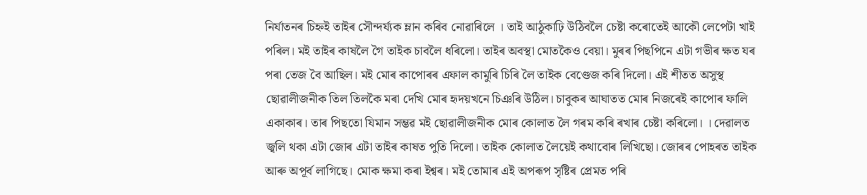নির্যাতনৰ চিহ্নই তাইৰ সৌন্দর্য্যক ম্লান কৰিব নোৱাৰিলে । তাই আঠুকাঢ়ি উঠিবলৈ চেষ্টা কৰোতেই আকৌ লেপেটা খাই পৰিল। মই তাইৰ কাষলৈ গৈ তাইক চাবলৈ ধৰিলো। তাইৰ অবস্থা মোতকৈও বেয়া। মুৰৰ পিছপিনে এটা গভীৰ ক্ষত যৰ পৰা তেজ বৈ আছিল। মই মোৰ কাপোৰৰ এফাল কামুৰি চিৰি লৈ তাইক বেণ্ডেজ কৰি দিলো। এই শীতত অসুস্থ ছোৱালীজনীক তিল তিলকৈ মৰা দেখি মোৰ হৃদয়খনে চিঞৰি উঠিল। চাবুকৰ আঘাতত মোৰ নিজৰেই কাপোৰ ফালি একাকাৰ। তাৰ পিছতো যিমান সম্ভৱ মই ছোৱালীজনীক মোৰ কোলাত লৈ গৰম কৰি ৰখাৰ চেষ্টা কৰিলো। । দেৱালত জ্বলি থকা এটা জোৰ এটা তাইৰ কাষত পুতি দিলো। তাইক কোলাত লৈয়েই কথাবোৰ লিখিছো। জোৰৰ পোহৰত তাইক আৰু অপূৰ্ব লাগিছে। মোক ক্ষমা কৰা ইশ্বৰ। মই তোমাৰ এই অপৰূপ সৃষ্টিৰ প্ৰেমত পৰি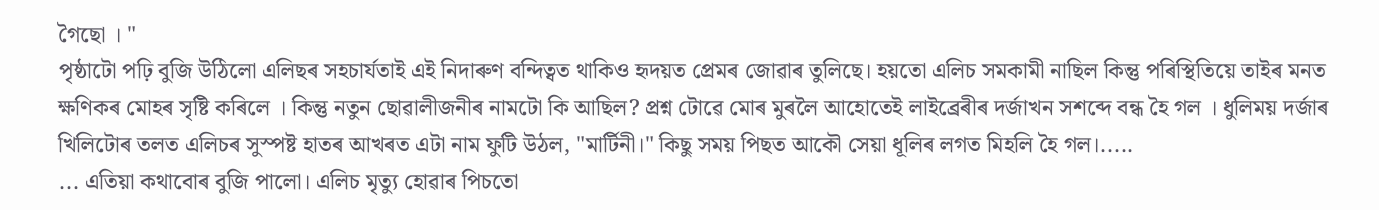গৈছো । "
পৃষ্ঠাটো পঢ়ি বুজি উঠিলো এলিছৰ সহচার্যতাই এই নিদাৰুণ বন্দিত্বত থাকিও হৃদয়ত প্রেমৰ জোৱাৰ তুলিছে। হয়তো এলিচ সমকামী নাছিল কিন্তু পৰিস্থিতিয়ে তাইৰ মনত ক্ষণিকৰ মোহৰ সৃষ্টি কৰিলে । কিন্তু নতুন ছোৱালীজনীৰ নামটো কি আছিল? প্রশ্ন টোৱে মোৰ মুৰলৈ আহোতেই লাইব্ৰেৰীৰ দৰ্জাখন সশব্দে বন্ধ হৈ গল । ধুলিময় দৰ্জাৰ খিলিটোৰ তলত এলিচৰ সুস্পষ্ট হাতৰ আখৰত এটা নাম ফুটি উঠল, "মার্টিনী।" কিছু সময় পিছত আকৌ সেয়া ধূলিৰ লগত মিহলি হৈ গল।.....
... এতিয়া কথাবোৰ বুজি পালো। এলিচ মৃত্যু হোৱাৰ পিচতো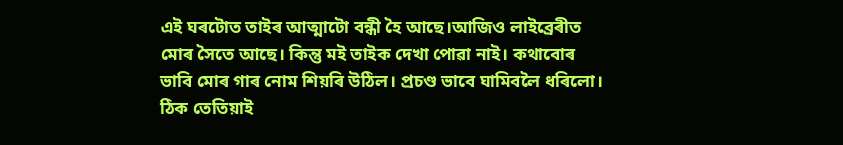এই ঘৰটোত তাইৰ আত্মাটো বন্ধী হৈ আছে।আজিও লাইব্ৰেৰীত মোৰ সৈতে আছে। কিন্তু মই তাইক দেখা পোৱা নাই। কথাবোৰ ভাবি মোৰ গাৰ নোম শিয়ৰি উঠিল। প্ৰচণ্ড ভাবে ঘামিবলৈ ধৰিলো। ঠিক তেতিয়াই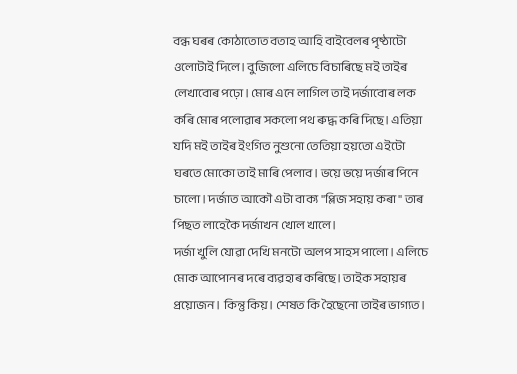বন্ধ ঘৰৰ কোঠাতোত বতাহ আহি বাইবেলৰ পৃষ্ঠাটো ওলোটাই দিলে। বুজিলো এলিচে বিচাৰিছে মই তাইৰ লেখাবোৰ পঢ়ো। মোৰ এনে লাগিল তাই দৰ্জাবোৰ লক কৰি মোৰ পলোৱাৰ সকলো পথ ৰুদ্ধ কৰি দিছে। এতিয়া যদি মই তাইৰ ইংগিত নুশুনো তেতিয়া হয়তো এইটো ঘৰতে মোকো তাই মাৰি পেলাব। ভয়ে ভয়ে দৰ্জাৰ পিনে চালো। দৰ্জাত আকৌ এটা বাক্য "প্লিজ সহায় কৰা" তাৰ পিছত লাহেকৈ দৰ্জাখন খোল খালে।
দৰ্জা খুলি যোৱা দেখি মনটো অলপ সাহস পালো। এলিচে মোক আপোনৰ দৰে ব্যৱহাৰ কৰিছে। তাইক সহায়ৰ প্ৰয়োজন। কিন্তু কিয়। শেষত কি হৈছেনো তাইৰ ভাগ্যত।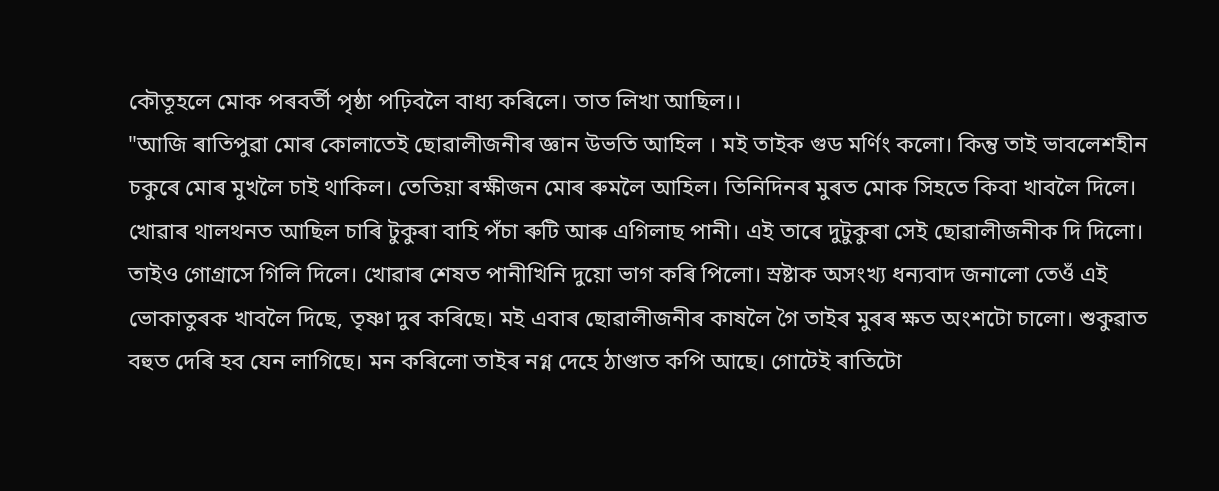কৌতূহলে মোক পৰবৰ্তী পৃষ্ঠা পঢ়িবলৈ বাধ্য কৰিলে। তাত লিখা আছিল।।
"আজি ৰাতিপুৱা মোৰ কোলাতেই ছোৱালীজনীৰ জ্ঞান উভতি আহিল । মই তাইক গুড মৰ্ণিং কলো। কিন্তু তাই ভাবলেশহীন চকুৰে মোৰ মুখলৈ চাই থাকিল। তেতিয়া ৰক্ষীজন মোৰ ৰুমলৈ আহিল। তিনিদিনৰ মুৰত মোক সিহতে কিবা খাবলৈ দিলে। খোৱাৰ থালথনত আছিল চাৰি টুকুৰা বাহি পঁচা ৰুটি আৰু এগিলাছ পানী। এই তাৰে দুটুকুৰা সেই ছোৱালীজনীক দি দিলো। তাইও গোগ্ৰাসে গিলি দিলে। খোৱাৰ শেষত পানীখিনি দুয়ো ভাগ কৰি পিলো। স্রষ্টাক অসংখ্য ধন্যবাদ জনালো তেওঁ এই ভোকাতুৰক খাবলৈ দিছে, তৃষ্ণা দুৰ কৰিছে। মই এবাৰ ছোৱালীজনীৰ কাষলৈ গৈ তাইৰ মুৰৰ ক্ষত অংশটো চালো। শুকুৱাত বহুত দেৰি হব যেন লাগিছে। মন কৰিলো তাইৰ নগ্ন দেহে ঠাণ্ডাত কপি আছে। গোটেই ৰাতিটো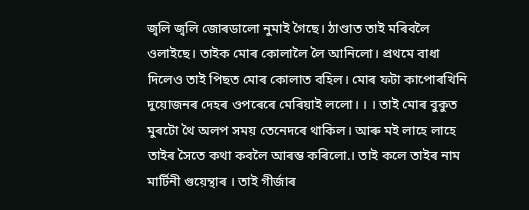জ্বলি জ্বলি জোৰডালো নুমাই গৈছে। ঠাণ্ডাত তাই মৰিবলৈ ওলাইছে। তাইক মোৰ কোলালৈ লৈ আনিলো। প্ৰথমে বাধা দিলেও তাই পিছত মোৰ কোলাত বহিল। মোৰ ফটা কাপোৰখিনি দুয়োজনৰ দেহৰ ওপৰেৰে মেৰিয়াই ললো। । । তাই মোৰ বুকুত মুৰটো থৈ অলপ সময় তেনেদৰে থাকিল। আৰু মই লাহে লাহে তাইৰ সৈতে কথা কবলৈ আৰম্ভ কৰিলো.। তাই কলে তাইৰ নাম মার্টিনী গুয়েন্থাৰ । তাই গীৰ্জাৰ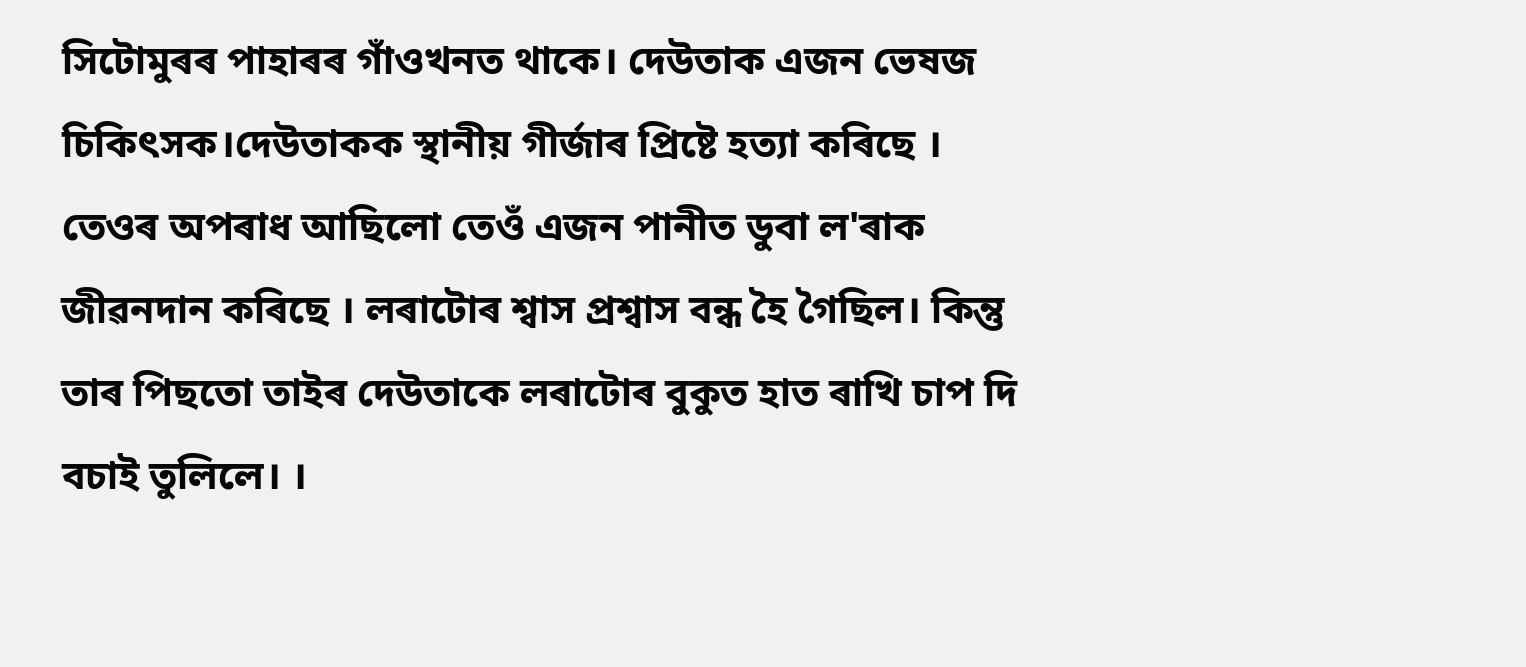সিটোমুৰৰ পাহাৰৰ গাঁওখনত থাকে। দেউতাক এজন ভেষজ চিকিৎসক।দেউতাকক স্থানীয় গীর্জাৰ প্রিষ্টে হত্যা কৰিছে । তেওৰ অপৰাধ আছিলো তেওঁ এজন পানীত ডুবা ল'ৰাক জীৱনদান কৰিছে । লৰাটোৰ শ্বাস প্ৰশ্বাস বন্ধ হৈ গৈছিল। কিন্তু তাৰ পিছতো তাইৰ দেউতাকে লৰাটোৰ বুকুত হাত ৰাখি চাপ দি বচাই তুলিলে। ।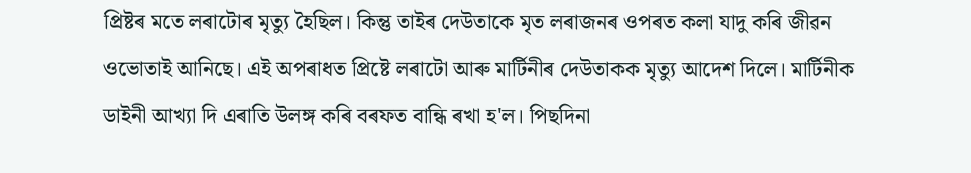প্রিষ্টৰ মতে লৰাটোৰ মৃত্যু হৈছিল। কিন্তু তাইৰ দেউতাকে মৃত লৰাজনৰ ওপৰত কলা যাদু কৰি জীৱন ওভোতাই আনিছে। এই অপৰাধত প্রিষ্টে লৰাটো আৰু মার্টিনীৰ দেউতাকক মৃত্যু আদেশ দিলে। মার্টিনীক ডাইনী আখ্যা দি এৰাতি উলঙ্গ কৰি বৰফত বান্ধি ৰখা হ'ল। পিছদিনা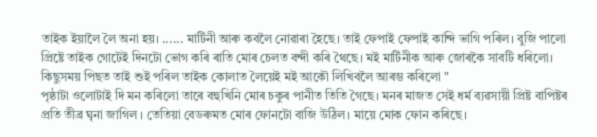তাইক ইয়ালৈ লৈ অনা হয়। ...... মার্টিনী আৰু কবলৈ নোৱাৰা হৈছে। তাই ফেপাই ফেপাই কান্দি ভাগি পৰিল। বুজি পালো প্রিষ্টে তাইক গোটেই দিনটো ভোগ কৰি ৰাতি মোৰ চেলত বন্দী কৰি থৈছে। মই মার্টিনীক আৰু জোৰকৈ সাবটি ধৰিলো। কিছুসময় পিছত তাই শুই পৰিল তাইক কোলাত লৈয়েই মই আকৌ লিখিবলৈ আৰম্ভ কৰিলো "
পৃষ্ঠাটা ওলোটাই দি মন কৰিলো তাৰে বহুখিনি মোৰ চকুৰ পানীত তিতি গৈছে। মনৰ মাজত সেই ধৰ্ম ব্যৱসায়ী প্ৰিষ্ট বাপিষ্টৰ প্রতি তীব্র ঘৃনা জাগিল । তেতিয়া বেডৰুমত মোৰ ফোনটো বাজি উঠিল। মায়ে মোক ফোন কৰিছে।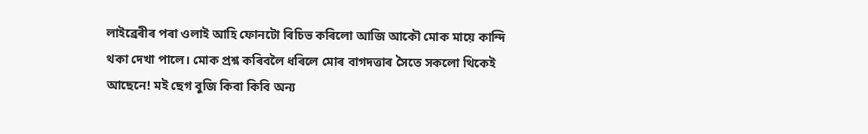লাইব্ৰেৰীৰ পৰা ওলাই আহি ফোনটো ৰিচিভ কৰিলো আজি আকৌ মোক মায়ে কান্দি থকা দেখা পালে। মোক প্ৰশ্ন কৰিবলৈ ধৰিলে মোৰ বাগদত্তাৰ সৈতে সকলো থিকেই আছেনে! মই ছেগ বুজি কিবা কিবি অন্য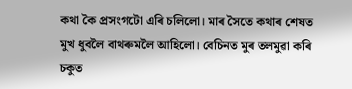কথা কৈ প্ৰসংগটো এৰি চলিলো। মাৰ সৈতে কথাৰ শেষত মুখ ধুবলৈ বাথৰুমলৈ আহিলো। বেচিনত মুৰ তলমুৱা কৰি চকুত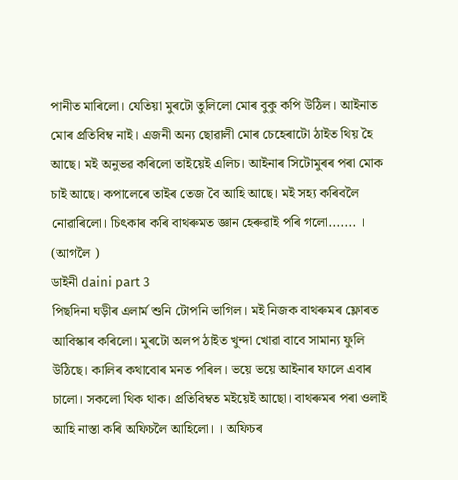পানীত মাৰিলো। যেতিয়া মুৰটো তুলিলো মোৰ বুকু কপি উঠিল। আইনাত মোৰ প্ৰতিবিম্ব নাই। এজনী অন্য ছোৱালী মোৰ চেহেৰাটো ঠাইত থিয় হৈ আছে। মই অনুভৱ কৰিলো তাইয়েই এলিচ। আইনাৰ সিটোমুৰৰ পৰা মোক চাই আছে। কপালেৰে তাইৰ তেজ বৈ আহি আছে। মই সহ্য কৰিবলৈ নোৱাৰিলো। চিৎকাৰ কৰি বাথৰুমত জ্ঞান হেৰুৱাই পৰি গলো....... ।
(আগলৈ )
ডাইনী daini part 3
পিছদিনা ঘড়ীৰ এলাৰ্ম শুনি টোপনি ভাগিল। মই নিজক বাথৰুমৰ ফ্লোৰত আবিস্কাৰ কৰিলো। মুৰটো অলপ ঠাইত খুন্দা খোৱা বাবে সামান্য ফুলি উঠিছে। কালিৰ কথাবোৰ মনত পৰিল। ভয়ে ভয়ে আইনাৰ ফালে এবাৰ চালো। সকলো থিক থাক। প্ৰতিবিম্বত মইয়েই আছো। বাথৰুমৰ পৰা ওলাই আহি নাস্তা কৰি অফিচলৈ আহিলো। । অফিচৰ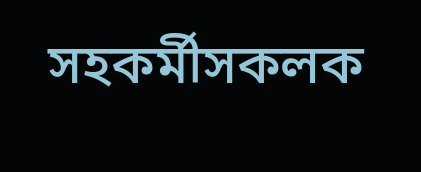সহকৰ্মীসকলক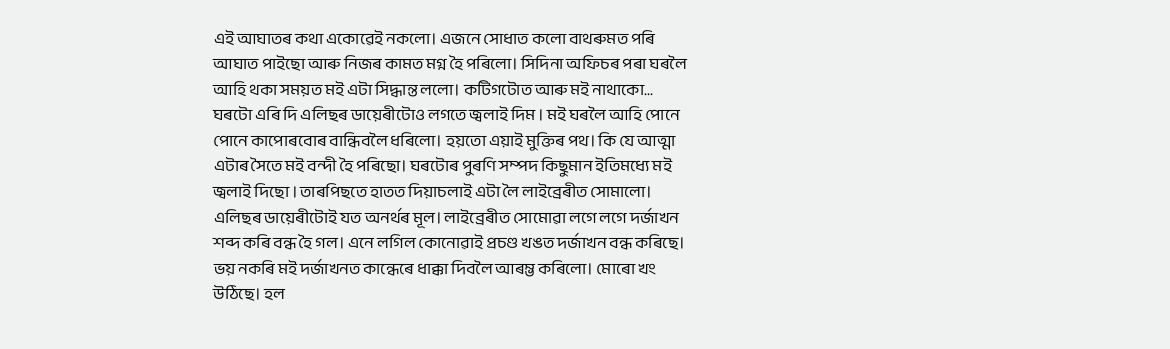এই আঘাতৰ কথা একোৱেই নকলো। এজনে সোধাত কলো বাথৰুমত পৰি আঘাত পাইছো আৰু নিজৰ কামত মগ্ন হৈ পৰিলো। সিদিনা অফিচৰ পৰা ঘৰলৈ আহি থকা সময়ত মই এটা সিদ্ধান্ত ললো। কটিগটোত আৰু মই নাথাকো... ঘৰটো এৰি দি এলিছৰ ডায়েৰীটোও লগতে জ্বলাই দিম । মই ঘৰলৈ আহি পোনে পোনে কাপোৰবোৰ বান্ধিবলৈ ধৰিলো। হয়তো এয়াই মুক্তিৰ পথ। কি যে আত্মা এটাৰ সৈতে মই বন্দী হৈ পৰিছো। ঘৰটোৰ পুৰণি সম্পদ কিছুমান ইতিমধ্যে মই জ্বলাই দিছো । তাৰপিছতে হাতত দিয়াচলাই এটা লৈ লাইব্ৰেৰীত সোমালো। এলিছৰ ডায়েৰীটোই যত অনৰ্থৰ মূল। লাইব্ৰেৰীত সোমোৱা লগে লগে দৰ্জাখন শব্দ কৰি বন্ধ হৈ গল। এনে লগিল কোনোৱাই প্ৰচণ্ড খঙত দৰ্জাখন বন্ধ কৰিছে। ভয় নকৰি মই দৰ্জাখনত কান্ধেৰে ধাক্কা দিবলৈ আৰম্ভ কৰিলো। মোৰো খং উঠিছে। হল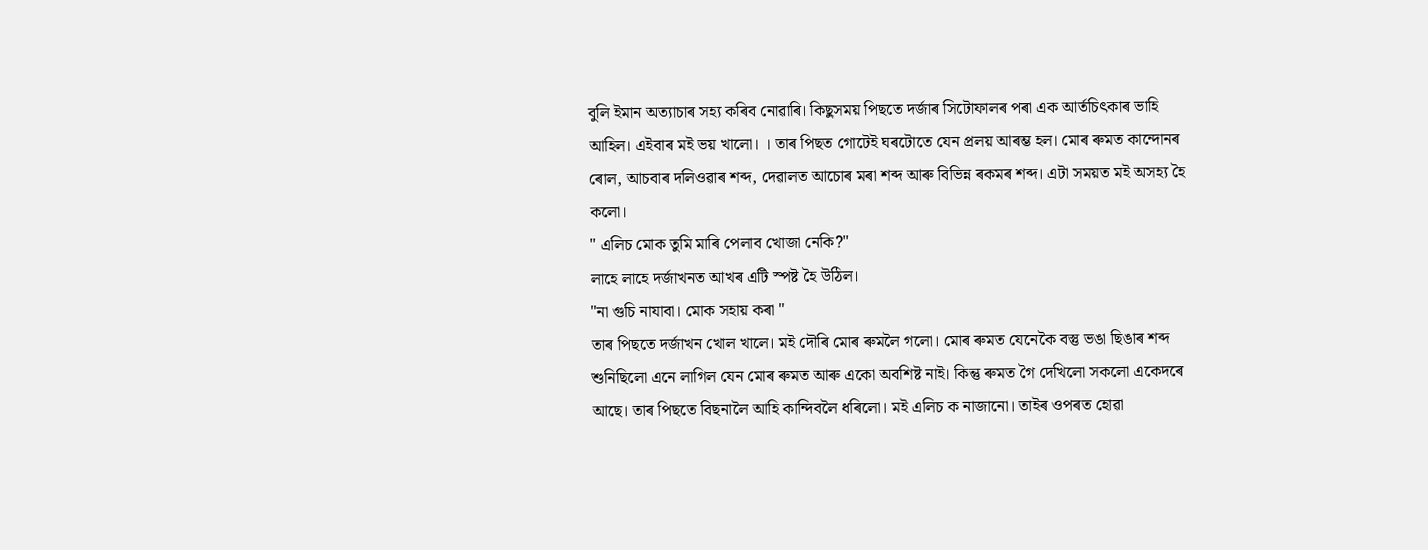বুলি ইমান অত্যাচাৰ সহ্য কৰিব নোৱাৰি। কিছুসময় পিছতে দৰ্জাৰ সিটোফালৰ পৰা এক আৰ্তচিৎকাৰ ভাহি আহিল। এইবাৰ মই ভয় খালো। । তাৰ পিছত গোটেই ঘৰটোতে যেন প্ৰলয় আৰম্ভ হল। মোৰ ৰুমত কান্দোনৰ ৰোল, আচবাৰ দলিওৱাৰ শব্দ, দেৱালত আচোৰ মৰা শব্দ আৰু বিভিন্ন ৰকমৰ শব্দ। এটা সময়ত মই অসহ্য হৈ কলো।
" এলিচ মোক তুমি মাৰি পেলাব খোজা নেকি?"
লাহে লাহে দৰ্জাখনত আখৰ এটি স্পষ্ট হৈ উঠিল।
"না গুচি নাযাবা। মোক সহায় কৰা "
তাৰ পিছতে দৰ্জাখন খোল খালে। মই দৌৰি মোৰ ৰুমলৈ গলো। মোৰ ৰুমত যেনেকৈ বস্তু ভঙা ছিঙাৰ শব্দ শুনিছিলো এনে লাগিল যেন মোৰ ৰুমত আৰু একো অবশিষ্ট নাই। কিন্তু ৰুমত গৈ দেখিলো সকলো একেদৰে আছে। তাৰ পিছতে বিছনালৈ আহি কান্দিবলৈ ধৰিলো। মই এলিচ ক নাজানো। তাইৰ ওপৰত হোৱা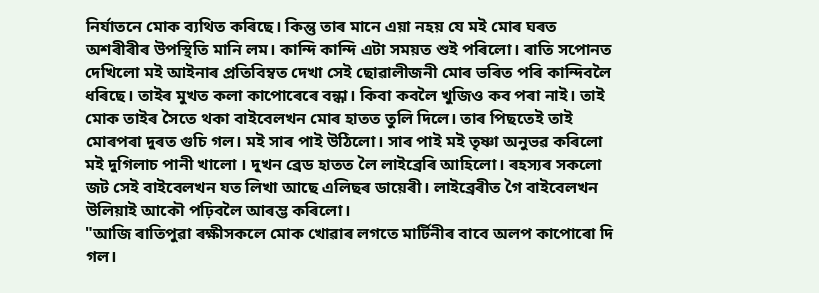নিৰ্যাতনে মোক ব্যথিত কৰিছে। কিন্তু তাৰ মানে এয়া নহয় যে মই মোৰ ঘৰত অশৰীৰীৰ উপস্থিতি মানি লম। কান্দি কান্দি এটা সময়ত শুই পৰিলো। ৰাতি সপোনত দেখিলো মই আইনাৰ প্ৰতিবিম্বত দেখা সেই ছোৱালীজনী মোৰ ভৰিত পৰি কান্দিবলৈ ধৰিছে। তাইৰ মুখত কলা কাপোৰেৰে বন্ধা। কিবা কবলৈ খুজিও কব পৰা নাই। তাই মোক তাইৰ সৈতে থকা বাইবেলখন মোৰ হাতত তুলি দিলে। তাৰ পিছতেই তাই মোৰপৰা দুৰত গুচি গল। মই সাৰ পাই উঠিলো। সাৰ পাই মই তৃষ্ণা অনুভৱ কৰিলো মই দুগিলাচ পানী খালো । দুখন ব্ৰেড হাতত লৈ লাইব্ৰেৰি আহিলো। ৰহস্যৰ সকলো জট সেই বাইবেলখন যত লিখা আছে এলিছৰ ডায়েৰী। লাইব্ৰেৰীত গৈ বাইবেলখন উলিয়াই আকৌ পঢ়িবলৈ আৰম্ভ কৰিলো।
"আজি ৰাতিপুৱা ৰক্ষীসকলে মোক খোৱাৰ লগতে মার্টিনীৰ বাবে অলপ কাপোৰো দি গল।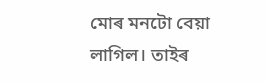মোৰ মনটো বেয়া লাগিল। তাইৰ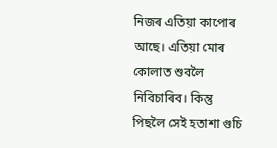নিজৰ এতিয়া কাপোৰ আছে। এতিয়া মোৰ কোলাত শুবলৈ নিবিচাৰিব। কিন্তু পিছলৈ সেই হতাশা গুচি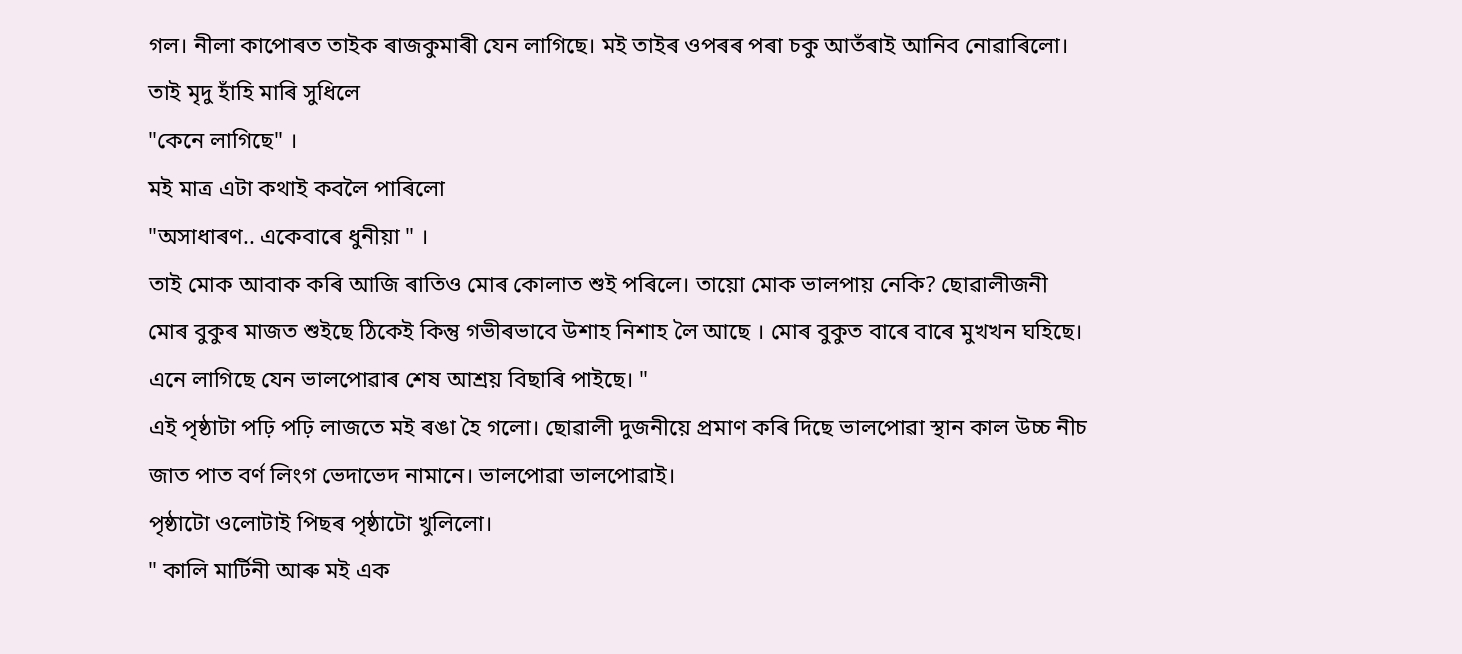গল। নীলা কাপোৰত তাইক ৰাজকুমাৰী যেন লাগিছে। মই তাইৰ ওপৰৰ পৰা চকু আতঁৰাই আনিব নোৱাৰিলো। তাই মৃদু হাঁহি মাৰি সুধিলে
"কেনে লাগিছে" ।
মই মাত্ৰ এটা কথাই কবলৈ পাৰিলো
"অসাধাৰণ.. একেবাৰে ধুনীয়া " ।
তাই মোক আবাক কৰি আজি ৰাতিও মোৰ কোলাত শুই পৰিলে। তায়ো মোক ভালপায় নেকি? ছোৱালীজনী মোৰ বুকুৰ মাজত শুইছে ঠিকেই কিন্তু গভীৰভাবে উশাহ নিশাহ লৈ আছে । মোৰ বুকুত বাৰে বাৰে মুখখন ঘহিছে। এনে লাগিছে যেন ভালপোৱাৰ শেষ আশ্ৰয় বিছাৰি পাইছে। "
এই পৃষ্ঠাটা পঢ়ি পঢ়ি লাজতে মই ৰঙা হৈ গলো। ছোৱালী দুজনীয়ে প্ৰমাণ কৰি দিছে ভালপোৱা স্থান কাল উচ্চ নীচ জাত পাত বৰ্ণ লিংগ ভেদাভেদ নামানে। ভালপোৱা ভালপোৱাই।
পৃষ্ঠাটো ওলোটাই পিছৰ পৃষ্ঠাটো খুলিলো।
" কালি মাৰ্টিনী আৰু মই এক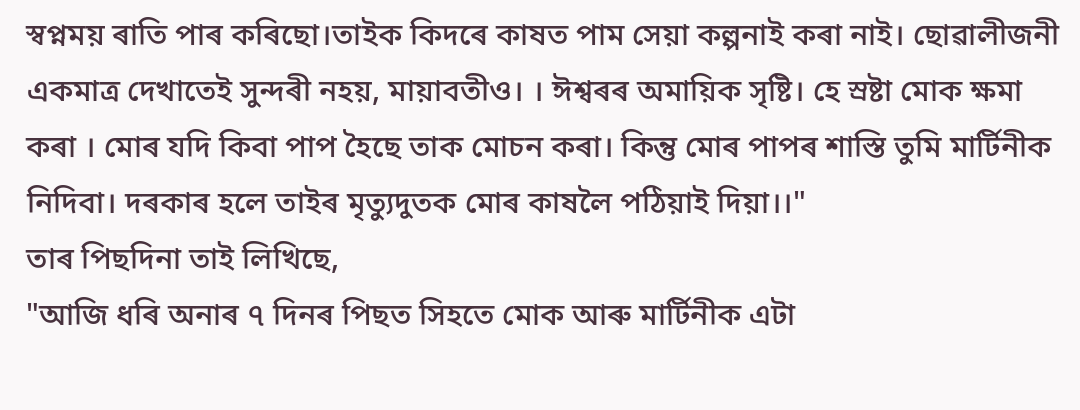স্বপ্নময় ৰাতি পাৰ কৰিছো।তাইক কিদৰে কাষত পাম সেয়া কল্পনাই কৰা নাই। ছোৱালীজনী একমাত্ৰ দেখাতেই সুন্দৰী নহয়, মায়াবতীও। । ঈশ্বৰৰ অমায়িক সৃষ্টি। হে স্রষ্টা মোক ক্ষমা কৰা । মোৰ যদি কিবা পাপ হৈছে তাক মোচন কৰা। কিন্তু মোৰ পাপৰ শাস্তি তুমি মার্টিনীক নিদিবা। দৰকাৰ হলে তাইৰ মৃত্যুদুতক মোৰ কাষলৈ পঠিয়াই দিয়া।।"
তাৰ পিছদিনা তাই লিখিছে,
"আজি ধৰি অনাৰ ৭ দিনৰ পিছত সিহতে মোক আৰু মার্টিনীক এটা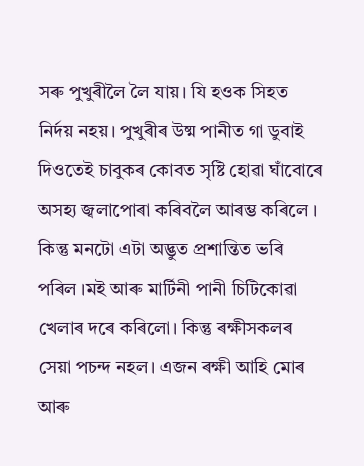সৰু পুখুৰীলৈ লৈ যায়। যি হওক সিহত নিৰ্দয় নহয়। পুখুৰীৰ উষ্ম পানীত গা ডুবাই দিওতেই চাবুকৰ কোবত সৃষ্টি হোৱা ঘাঁবোৰে অসহ্য জ্বলাপোৰা কৰিবলৈ আৰম্ভ কৰিলে । কিন্তু মনটো এটা অদ্ভুত প্রশান্তিত ভৰি পৰিল ।মই আৰু মার্টিনী পানী চিটিকোৱা খেলাৰ দৰে কৰিলো। কিন্তু ৰক্ষীসকলৰ সেয়া পচন্দ নহল। এজন ৰক্ষী আহি মোৰ আৰু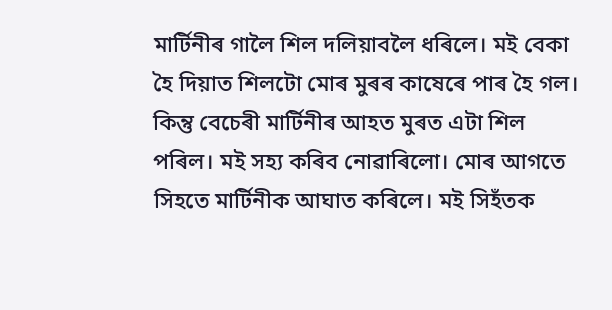মার্টিনীৰ গালৈ শিল দলিয়াবলৈ ধৰিলে। মই বেকা হৈ দিয়াত শিলটো মোৰ মুৰৰ কাষেৰে পাৰ হৈ গল। কিন্তু বেচেৰী মাৰ্টিনীৰ আহত মুৰত এটা শিল পৰিল। মই সহ্য কৰিব নোৱাৰিলো। মোৰ আগতে সিহতে মাৰ্টিনীক আঘাত কৰিলে। মই সিহঁতক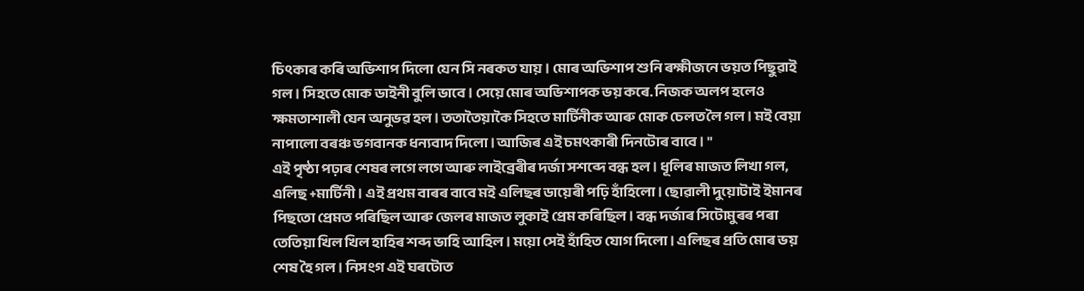চিৎকাৰ কৰি অভিশাপ দিলো যেন সি নৰকত যায়। মোৰ অভিশাপ শুনি ৰক্ষীজনে ভয়ত পিছুৱাই গল। সিহতে মোক ডাইনী বুলি ভাবে। সেয়ে মোৰ অভিশাপক ভয় কৰে. নিজক অলপ হলেও ক্ষমতাশালী যেন অনুভৱ হল। ততাতৈয়াকৈ সিহতে মার্টিনীক আৰু মোক চেলত লৈ গল । মই বেয়া নাপালো বৰঞ্চ ভগবানক ধন্যবাদ দিলো। আজিৰ এই চমৎকাৰী দিনটোৰ বাবে । "
এই পৃষ্ঠা পঢ়াৰ শেষৰ লগে লগে আৰু লাইব্ৰেৰীৰ দৰ্জা সশব্দে বন্ধ হল। ধূলিৰ মাজত লিখা গল, এলিছ +মার্টিনী। এই প্রথম বাৰৰ বাবে মই এলিছৰ ডায়েৰী পঢ়ি হাঁহিলো। ছোৱালী দুয়োটাই ইমানৰ পিছতো প্ৰেমত পৰিছিল আৰু জেলৰ মাজত লুকাই প্ৰেম কৰিছিল। বন্ধ দৰ্জাৰ সিটোমুৰৰ পৰা তেতিয়া খিল খিল হাহিৰ শব্দ ভাহি আহিল। ময়ো সেই হাঁহিত যোগ দিলো। এলিছৰ প্ৰতি মোৰ ভয় শেষ হৈ গল। নিসংগ এই ঘৰটোত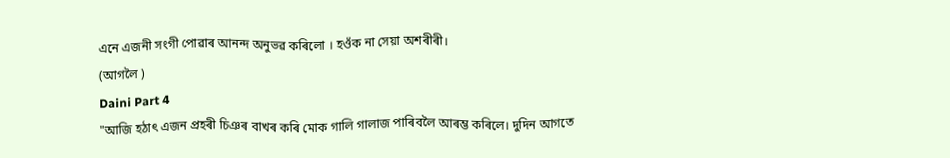এনে এজনী সংগী পোৱাৰ আনন্দ অনুভৱ কৰিলো । হওঁক না সেয়া অশৰীৰী।
(আগলৈ )
Daini Part 4
"আজি হঠাৎ এজন প্ৰহৰী চিঞৰ বাখৰ কৰি মোক গালি গালাজ পাৰিবলৈ আৰম্ভ কৰিলে। দুদিন আগতে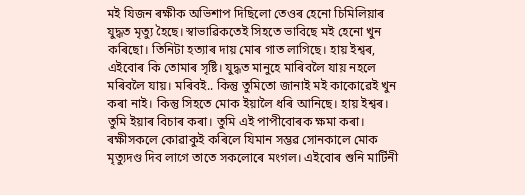মই যিজন ৰক্ষীক অভিশাপ দিছিলো তেওৰ হেনো চিমিলিয়াৰ যুদ্ধত মৃত্যু হৈছে। স্বাভাৱিকতেই সিহতে ভাবিছে মই হেনো খুন কৰিছো। তিনিটা হত্যাৰ দায় মোৰ গাত লাগিছে। হায় ইশ্বৰ, এইবোৰ কি তোমাৰ সৃষ্টি। যুদ্ধত মানুহে মাৰিবলৈ যায় নহলে মৰিবলৈ যায়। মৰিবই.. কিন্তু তুমিতো জানাই মই কাকোৱেই খুন কৰা নাই। কিন্তু সিহতে মোক ইয়ালৈ ধৰি আনিছে। হায় ইশ্বৰ। তুমি ইয়াৰ বিচাৰ কৰা। তুমি এই পাপীবোৰক ক্ষমা কৰা। ৰক্ষীসকলে কোৱাকুই কৰিলে যিমান সম্ভৱ সোনকালে মোক মৃত্যুদণ্ড দিব লাগে তাতে সকলোৰে মংগল। এইবোৰ শুনি মাৰ্টিনী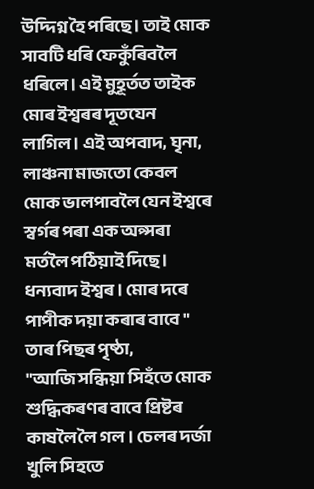উদ্দিগ্ন হৈ পৰিছে। তাই মোক সাবটি ধৰি ফেকুঁৰিবলৈ ধৰিলে। এই মুহূৰ্তত তাইক মোৰ ইশ্বৰৰ দূতযেন লাগিল। এই অপবাদ, ঘৃনা, লাঞ্চনা মাজতো কেবল মোক ভালপাবলৈ যেন ইশ্বৰে স্বৰ্গৰ পৰা এক অপ্সৰা মৰ্তলৈ পঠিয়াই দিছে। ধন্যবাদ ইশ্বৰ। মোৰ দৰে পাপীক দয়া কৰাৰ বাবে "
তাৰ পিছৰ পৃষ্ঠা,
"আজি সন্ধিয়া সিহঁতে মোক শুদ্ধিকৰণৰ বাবে প্ৰিষ্টৰ কাষলৈ লৈ গল । চেলৰ দৰ্জা খুলি সিহতে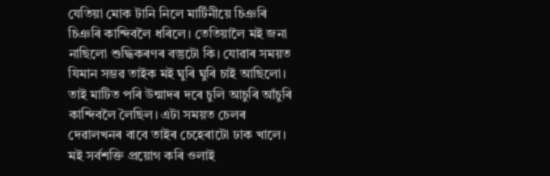যেতিয়া মোক টানি নিলে মাৰ্টিনীয়ে চিঞৰি চিঞৰি কান্দিবলৈ ধৰিলে। তেতিয়ালৈ মই জনা নাছিলো শুদ্ধিকৰণৰ বস্তুটো কি। যোৱাৰ সময়ত যিমান সম্ভৱ তাইক মই ঘুৰি ঘুৰি চাই আছিলো। তাই মাটিত পৰি উন্মাদৰ দৰে চুলি আচুৰি আঁচুৰি কান্দিবলৈ লৈছিল। এটা সময়ত চেলৰ দেৱালখনৰ বাবে তাইৰ চেহেৰাটো ঢাক খালে। মই সৰ্বশক্তি প্ৰয়োগ কৰি ওলাই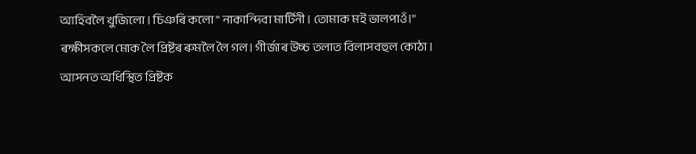আহিবলৈ খুজিলো। চিঞৰি কলো " নাকান্দিবা মাৰ্টিনী। তোমাক মই ভালপাওঁ।"
ৰক্ষীসকলে মোক লৈ প্ৰিষ্টৰ ৰুমলৈ লৈ গল। গীৰ্জাৰ উচ্চ তলাত বিলাসবহুল কোঠা। আসনত অধিস্থিত প্ৰিষ্টক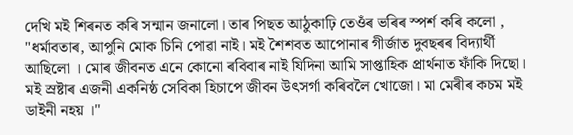দেখি মই শিৰনত কৰি সন্মান জনালো। তাৰ পিছত আঠুকাঢ়ি তেওঁৰ ভৰিৰ স্পৰ্শ কৰি কলো , "ধর্মাবতাৰ, আপুনি মোক চিনি পোৱা নাই। মই শৈশবত আপোনাৰ গীর্জাত দুবছৰৰ বিদ্যার্থী আছিলো । মোৰ জীবনত এনে কোনো ৰবিবাৰ নাই যিদিনা আমি সাপ্তাহিক প্রার্থনাত ফাঁকি দিছো। মই স্ৰষ্টাৰ এজনী একনিষ্ঠ সেবিকা হিচাপে জীবন উৎসৰ্গা কৰিবলৈ খোজো। মা মেৰীৰ কচম মই ডাইনী নহয় ।"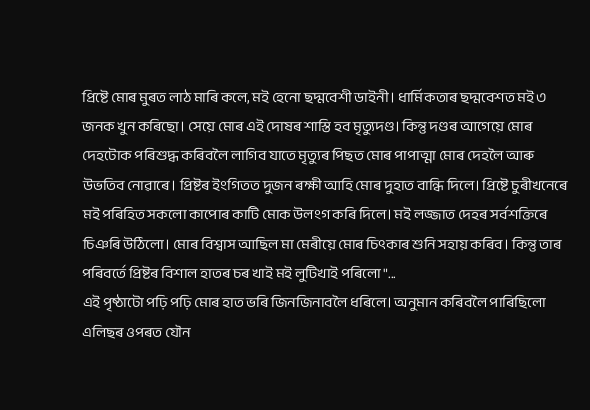প্রিষ্টে মোৰ মুৰত লাঠ মাৰি কলে, মই হেনো ছদ্মবেশী ডাইনী। ধাৰ্মিকতাৰ ছদ্মবেশত মই ৩ জনক খুন কৰিছো। সেয়ে মোৰ এই দোষৰ শাস্তি হব মৃত্যুদণ্ড। কিন্তু দণ্ডৰ আগেয়ে মোৰ দেহটোক পৰিশুদ্ধ কৰিবলৈ লাগিব যাতে মৃত্যুৰ পিছত মোৰ পাপাত্মা মোৰ দেহলৈ আৰু উভতিব নোৱাৰে। প্ৰিষ্টৰ ইংগিতত দুজন ৰক্ষী আহি মোৰ দুহাত বান্ধি দিলে। প্রিষ্টে চুৰীখনেৰে মই পৰিহিত সকলো কাপোৰ কাটি মোক উলংগ কৰি দিলে। মই লজ্জাত দেহৰ সৰ্বশক্তিৰে চিঞৰি উঠিলো। মোৰ বিশ্বাস আছিল মা মেৰীয়ে মোৰ চিৎকাৰ শুনি সহায় কৰিব। কিন্তু তাৰ পৰিবৰ্তে প্ৰিষ্টৰ বিশাল হাতৰ চৰ খাই মই লুটিখাই পৰিলো "...
এই পৃষ্ঠাটো পঢ়ি পঢ়ি মোৰ হাত ভৰি জিনজিনাবলৈ ধৰিলে। অনুমান কৰিবলৈ পাৰিছিলো এলিছৰ ওপৰত যৌন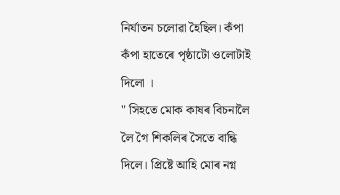নির্যাতন চলোৱা হৈছিল। কঁপা কঁপা হাতেৰে পৃষ্ঠাটো ওলোটাই দিলো ।
" সিহতে মোক কাষৰ বিচনালৈ লৈ গৈ শিকলিৰ সৈতে বান্ধি দিলে। প্ৰিষ্টে আহি মোৰ নগ্ন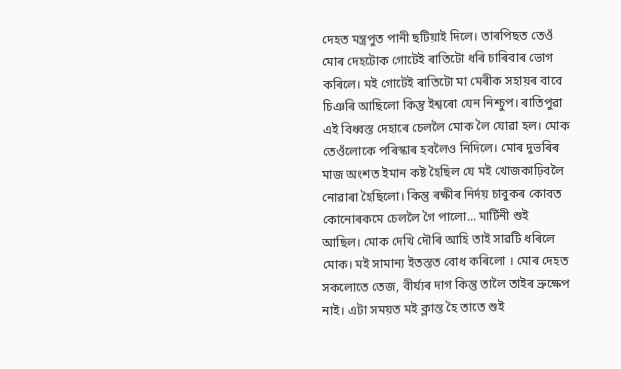দেহত মন্ত্ৰপুত পানী ছটিয়াই দিলে। তাৰপিছত তেওঁ মোৰ দেহটোক গোটেই ৰাতিটো ধৰি চাৰিবাৰ ভোগ কৰিলে। মই গোটেই ৰাতিটো মা মেৰীক সহায়ৰ বাবে চিঞৰি আছিলো কিন্তু ইশ্বৰো যেন নিশ্চুপ। ৰাতিপুৱা এই বিধ্বস্ত দেহাৰে চেললৈ মোক লৈ যোৱা হল। মোক তেওঁলোকে পৰিস্কাৰ হবলৈও নিদিলে। মোৰ দুভৰিৰ মাজ অংশত ইমান কষ্ট হৈছিল যে মই খোজকাঢ়িবলৈ নোৱাৰা হৈছিলো। কিন্তু ৰক্ষীৰ নিৰ্দয় চাবুকৰ কোবত কোনোৰকমে চেললৈ গৈ পালো... মার্টিনী শুই আছিল। মোক দেখি দৌৰি আহি তাই সাৱটি ধৰিলে মোক। মই সামান্য ইতস্তত বোধ কৰিলো । মোৰ দেহত সকলোতে তেজ, বীৰ্য্যৰ দাগ কিন্তু তালৈ তাইৰ ভ্ৰুক্ষেপ নাই। এটা সময়ত মই ক্লান্ত হৈ তাতে শুই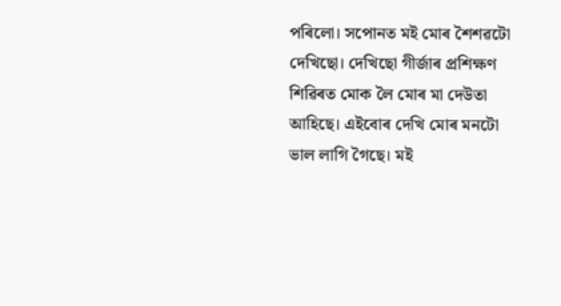পৰিলো। সপোনত মই মোৰ শৈশৱটো দেখিছো। দেখিছো গীৰ্জাৰ প্ৰশিক্ষণ শিৱিৰত মোক লৈ মোৰ মা দেউতা আহিছে। এইবোৰ দেখি মোৰ মনটো ভাল লাগি গৈছে। মই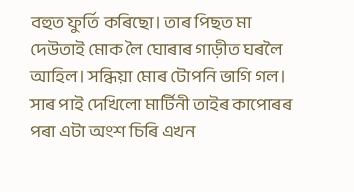বহুত ফুৰ্তি কৰিছো। তাৰ পিছত মা দেউতাই মোক লৈ ঘোৰাৰ গাড়ীত ঘৰলৈ আহিল। সন্ধিয়া মোৰ টোপনি ভাগি গল। সাৰ পাই দেখিলো মার্টিনী তাইৰ কাপোৰৰ পৰা এটা অংশ চিৰি এখন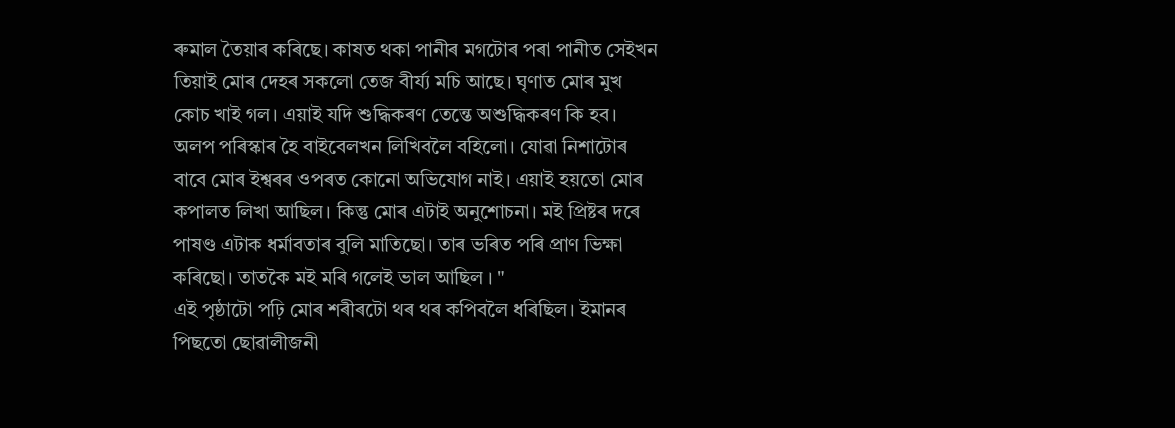ৰুমাল তৈয়াৰ কৰিছে। কাষত থকা পানীৰ মগটোৰ পৰা পানীত সেইখন তিয়াই মোৰ দেহৰ সকলো তেজ বীৰ্য্য মচি আছে। ঘৃণাত মোৰ মুখ কোচ খাই গল। এয়াই যদি শুদ্ধিকৰণ তেন্তে অশুদ্ধিকৰণ কি হব। অলপ পৰিস্কাৰ হৈ বাইবেলখন লিখিবলৈ বহিলো। যোৱা নিশাটোৰ বাবে মোৰ ইশ্বৰৰ ওপৰত কোনো অভিযোগ নাই। এয়াই হয়তো মোৰ কপালত লিখা আছিল। কিন্তু মোৰ এটাই অনুশোচনা। মই প্ৰিষ্টৰ দৰে পাষণ্ড এটাক ধৰ্মাবতাৰ বুলি মাতিছো। তাৰ ভৰিত পৰি প্ৰাণ ভিক্ষা কৰিছো। তাতকৈ মই মৰি গলেই ভাল আছিল । "
এই পৃষ্ঠাটো পঢ়ি মোৰ শৰীৰটো থৰ থৰ কপিবলৈ ধৰিছিল। ইমানৰ পিছতো ছোৱালীজনী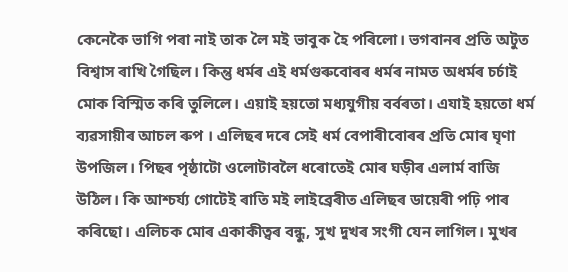কেনেকৈ ভাগি পৰা নাই তাক লৈ মই ভাবুক হৈ পৰিলো। ভগবানৰ প্ৰতি অটুত বিশ্বাস ৰাখি গৈছিল। কিন্তু ধর্মৰ এই ধৰ্মগুৰুবোৰৰ ধৰ্মৰ নামত অধৰ্মৰ চৰ্চাই মোক বিস্মিত কৰি তুলিলে। এয়াই হয়তো মধ্যযুগীয় বৰ্বৰতা। এযাই হয়তো ধৰ্ম ব্যৱসায়ীৰ আচল ৰুপ । এলিছৰ দৰে সেই ধৰ্ম বেপাৰীবোৰৰ প্রতি মোৰ ঘৃণা উপজিল। পিছৰ পৃষ্ঠাটো ওলোটাবলৈ ধৰোতেই মোৰ ঘড়ীৰ এলাৰ্ম বাজি উঠিল। কি আশ্চৰ্য্য গোটেই ৰাতি মই লাইব্ৰেৰীত এলিছৰ ডায়েৰী পঢ়ি পাৰ কৰিছো। এলিচক মোৰ একাকীত্বৰ বন্ধু, সুখ দুখৰ সংগী যেন লাগিল। মুখৰ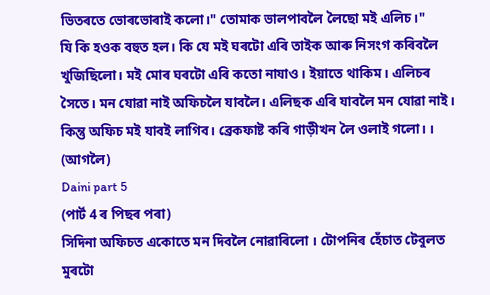ভিতৰতে ভোৰভোৰাই কলো।" তোমাক ভালপাবলৈ লৈছো মই এলিচ।"
যি কি হওক বহুত হল। কি যে মই ঘৰটো এৰি তাইক আৰু নিসংগ কৰিবলৈ খুজিছিলো। মই মোৰ ঘৰটো এৰি কতো নাযাও। ইয়াতে থাকিম। এলিচৰ সৈতে। মন যোৱা নাই অফিচলৈ যাবলৈ। এলিছক এৰি যাবলৈ মন যোৱা নাই। কিন্তু অফিচ মই যাবই লাগিব। ব্ৰেকফাষ্ট কৰি গাড়ীখন লৈ ওলাই গলো। ।
(আগলৈ)
Daini part 5
(পাৰ্ট 4 ৰ পিছৰ পৰা)
সিদিনা অফিচত একোতে মন দিবলৈ নোৱাৰিলো । টোপনিৰ হেঁচাত টেবুলত মুৰটো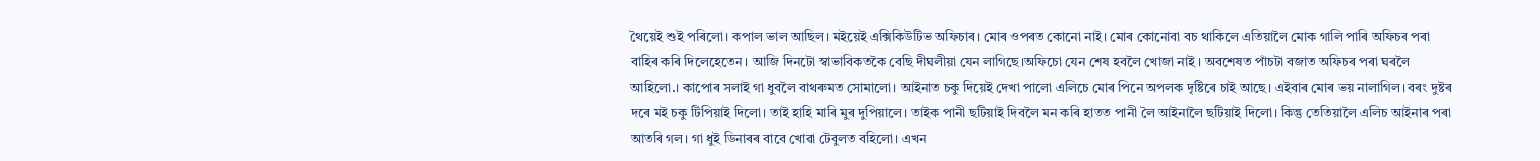থৈয়েই শুই পৰিলো। কপাল ভাল আছিল। মইয়েই এক্সিকিউটিভ অফিচাৰ। মোৰ ওপৰত কোনো নাই। মোৰ কোনোবা বচ থাকিলে এতিয়ালৈ মোক গালি পাৰি অফিচৰ পৰা বাহিৰ কৰি দিলেহেতেন। আজি দিনটো স্বাভাবিকতকৈ বেছি দীঘলীয়া যেন লাগিছে।অফিচো যেন শেষ হবলৈ খোজা নাই । অবশেষত পাঁচটা বজাত অফিচৰ পৰা ঘৰলৈ আহিলো.। কাপোৰ সলাই গা ধুবলৈ বাথৰুমত সোমালো। আইনাত চকু দিয়েই দেখা পালো এলিচে মোৰ পিনে অপলক দৃষ্টিৰে চাই আছে। এইবাৰ মোৰ ভয় নালাগিল। বৰং দুষ্টৰ দৰে মই চকু টিপিয়াই দিলো। তাই হাহি মাৰি মুৰ দুপিয়ালে। তাইক পানী ছটিয়াই দিবলৈ মন কৰি হাতত পানী লৈ আইনালৈ ছটিয়াই দিলো। কিন্তু তেতিয়ালৈ এলিচ আইনাৰ পৰা আতৰি গল। গা ধুই ডিনাৰৰ বাবে খোৱা টেবুলত বহিলো। এখন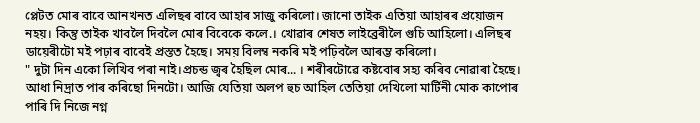প্লেটত মোৰ বাবে আনখনত এলিছৰ বাবে আহাৰ সাজু কৰিলো। জানো তাইক এতিয়া আহাৰৰ প্ৰয়োজন নহয়। কিন্তু তাইক খাবলৈ দিবলৈ মোৰ বিবেকে কলে.। খোৱাৰ শেষত লাইব্ৰেৰীলৈ গুচি আহিলো। এলিছৰ ডায়েৰীটো মই পঢ়াৰ বাবেই প্ৰস্তত হৈছে। সময় বিলম্ব নকৰি মই পঢ়িবলৈ আৰম্ভ কৰিলো।
" দুটা দিন একো লিখিব পৰা নাই।প্রচন্ড জ্বৰ হৈছিল মোৰ... । শৰীৰটোৱে কষ্টবোৰ সহ্য কৰিব নোৱাৰা হৈছে। আধা নিদ্ৰাত পাৰ কৰিছো দিনটো। আজি যেতিয়া অলপ হুচ আহিল তেতিয়া দেখিলো মার্টিনী মোক কাপোৰ পাৰি দি নিজে নগ্ন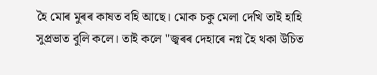হৈ মোৰ মুৰৰ কাষত বহি আছে। মোক চকু মেলা দেখি তাই হাহি সুপ্ৰভাত বুলি কলে। তাই কলে "জ্বৰৰ দেহাৰে নগ্ন হৈ থকা উচিত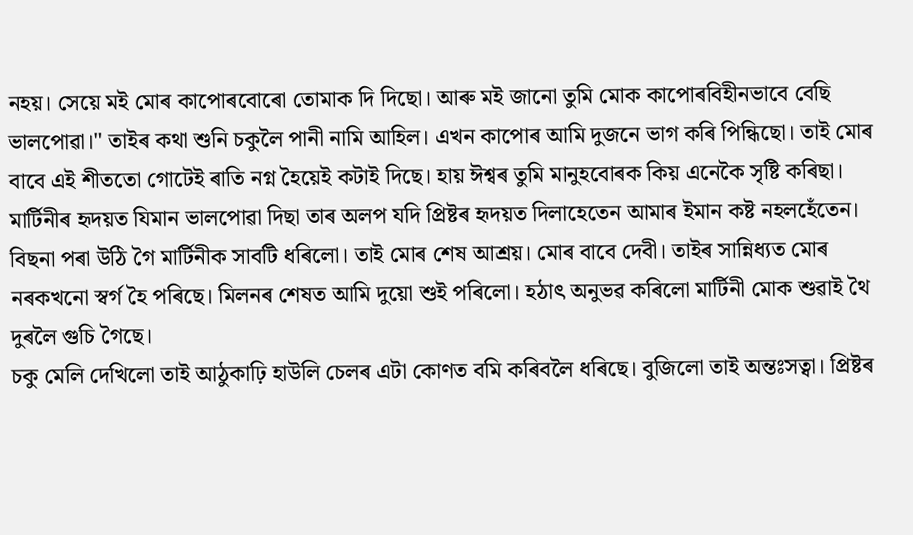নহয়। সেয়ে মই মোৰ কাপোৰবোৰো তোমাক দি দিছো। আৰু মই জানো তুমি মোক কাপোৰবিহীনভাবে বেছি ভালপোৱা।" তাইৰ কথা শুনি চকুলৈ পানী নামি আহিল। এখন কাপোৰ আমি দুজনে ভাগ কৰি পিন্ধিছো। তাই মোৰ বাবে এই শীততো গোটেই ৰাতি নগ্ন হৈয়েই কটাই দিছে। হায় ঈশ্বৰ তুমি মানুহবোৰক কিয় এনেকৈ সৃষ্টি কৰিছা। মাৰ্টিনীৰ হৃদয়ত যিমান ভালপোৱা দিছা তাৰ অলপ যদি প্ৰিষ্টৰ হৃদয়ত দিলাহেতেন আমাৰ ইমান কষ্ট নহলহেঁতেন। বিছনা পৰা উঠি গৈ মাৰ্টিনীক সাবটি ধৰিলো। তাই মোৰ শেষ আশ্ৰয়। মোৰ বাবে দেবী। তাইৰ সান্নিধ্যত মোৰ নৰকখনো স্বৰ্গ হৈ পৰিছে। মিলনৰ শেষত আমি দুয়ো শুই পৰিলো। হঠাৎ অনুভৱ কৰিলো মাৰ্টিনী মোক শুৱাই থৈ দুৰলৈ গুচি গৈছে।
চকু মেলি দেখিলো তাই আঠুকাঢ়ি হাউলি চেলৰ এটা কোণত বমি কৰিবলৈ ধৰিছে। বুজিলো তাই অন্তঃসত্বা। প্ৰিষ্টৰ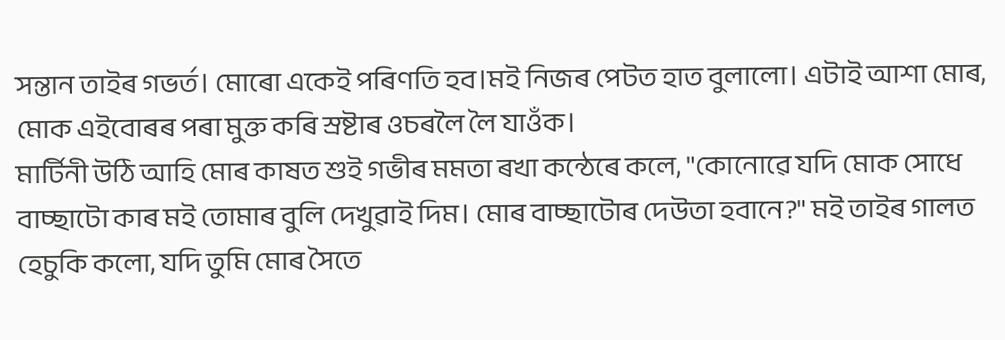সন্তান তাইৰ গভৰ্ত। মোৰো একেই পৰিণতি হব।মই নিজৰ পেটত হাত বুলালো। এটাই আশা মোৰ, মোক এইবোৰৰ পৰা মুক্ত কৰি স্ৰষ্টাৰ ওচৰলৈ লৈ যাওঁক।
মার্টিনী উঠি আহি মোৰ কাষত শুই গভীৰ মমতা ৰখা কন্ঠেৰে কলে, "কোনোৱে যদি মোক সোধে বাচ্ছাটো কাৰ মই তোমাৰ বুলি দেখুৱাই দিম। মোৰ বাচ্ছাটোৰ দেউতা হবানে?" মই তাইৰ গালত হেচুকি কলো, যদি তুমি মোৰ সৈতে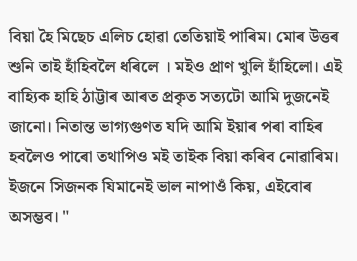বিয়া হৈ মিছেচ এলিচ হোৱা তেতিয়াই পাৰিম। মোৰ উত্তৰ শুনি তাই হাঁহিবলৈ ধৰিলে । মইও প্রাণ খুলি হাঁহিলো। এই বাহ্যিক হাহি ঠাট্টাৰ আৰত প্রকৃত সত্যটো আমি দুজনেই জানো। নিতান্ত ভাগ্যগুণত যদি আমি ইয়াৰ পৰা বাহিৰ হবলৈও পাৰো তথাপিও মই তাইক বিয়া কৰিব নোৱাৰিম। ইজনে সিজনক যিমানেই ভাল নাপাওঁ কিয়, এইবোৰ অসম্ভব। "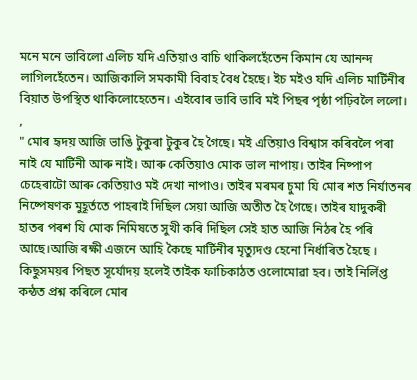মনে মনে ভাবিলো এলিচ যদি এতিয়াও বাচি থাকিলহেঁতেন কিমান যে আনন্দ লাগিলহেঁতেন। আজিকালি সমকামী বিবাহ বৈধ হৈছে। ইচ মইও যদি এলিচ মাৰ্টিনীৰ বিয়াত উপস্থিত থাকিলোহেতেন। এইবোৰ ভাবি ভাবি মই পিছৰ পৃষ্ঠা পঢ়িবলৈ ললো।
,
" মোৰ হৃদয় আজি ভাঙি টুকুৰা টুকুৰ হৈ গৈছে। মই এতিয়াও বিশ্বাস কৰিবলৈ পৰা নাই যে মাৰ্টিনী আৰু নাই। আৰু কেতিয়াও মোক ভাল নাপায়। তাইৰ নিষ্পাপ চেহেৰাটো আৰু কেতিয়াও মই দেখা নাপাও। তাইৰ মৰমৰ চুমা যি মোৰ শত নির্যাতনৰ নিষ্পেষণক মুহূর্ততে পাহৰাই দিছিল সেয়া আজি অতীত হৈ গৈছে। তাইৰ যাদুকৰী হাতৰ পৰশ যি মোক নিমিষতে সুখী কৰি দিছিল সেই হাত আজি নিঠৰ হৈ পৰি আছে।আজি ৰক্ষী এজনে আহি কৈছে মার্টিনীৰ মৃত্যুদণ্ড হেনো নির্ধাৰিত হৈছে । কিছুসময়ৰ পিছত সূৰ্যোদয় হলেই তাইক ফাচিকাঠত ওলোমোৱা হব। তাই নির্লিপ্ত কন্ঠত প্রশ্ন কৰিলে মোৰ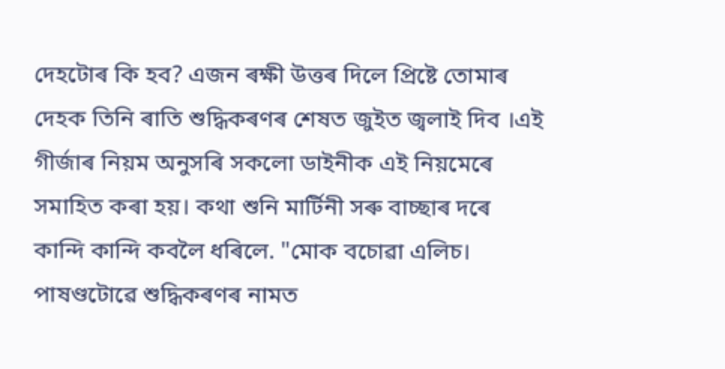দেহটোৰ কি হব? এজন ৰক্ষী উত্তৰ দিলে প্রিষ্টে তোমাৰ দেহক তিনি ৰাতি শুদ্ধিকৰণৰ শেষত জুইত জ্বলাই দিব ।এই গীর্জাৰ নিয়ম অনুসৰি সকলো ডাইনীক এই নিয়মেৰে সমাহিত কৰা হয়। কথা শুনি মার্টিনী সৰু বাচ্ছাৰ দৰে কান্দি কান্দি কবলৈ ধৰিলে. "মোক বচোৱা এলিচ। পাষণ্ডটোৱে শুদ্ধিকৰণৰ নামত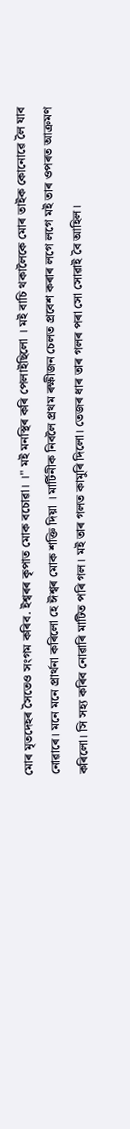মোৰ মৃতদেহৰ সৈতেও সংগম কৰিব. ইশ্বৰৰ কৃপাত মোক বচোৱা। ।" মই মনস্থিৰ কৰি পেলাইছিলো । মই বাচি থকালৈকে মোৰ তাইক কোনোৱে লৈ যাব নোৱাৰে। মনে মনে প্রার্থনা কৰিলো হে ঈশ্বৰ মোক শক্তি দিয়া । মার্টিনীক নিবলৈ প্রথম ৰক্ষীজন চেলত প্রবেশ কৰাৰ লগে লগে মই তাৰ ওপৰত আক্ৰমণ কৰিলো। সি সহ্য কৰিব নোৱাৰি মাটিত পৰি গল। মই তাৰ গলত কামুৰি দিলো। তেজৰ ধাৰ তাৰ গলৰ পৰা সো সোৱাই বৈ আহিল।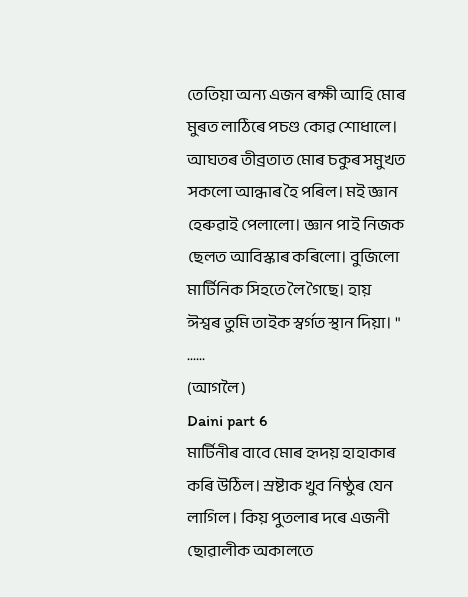তেতিয়া অন্য এজন ৰক্ষী আহি মোৰ মুৰত লাঠিৰে পচণ্ড কোৱ শোধালে। আঘতৰ তীব্ৰতাত মোৰ চকুৰ সমুখত সকলো আন্ধাৰ হৈ পৰিল। মই জ্ঞান হেৰুৱাই পেলালো। জ্ঞান পাই নিজক ছেলত আবিস্কাৰ কৰিলো। বুজিলো মাৰ্টিনিক সিহতে লৈ গৈছে। হায় ঈশ্বৰ তুমি তাইক স্বৰ্গত স্থান দিয়া। "
......
(আগলৈ)
Daini part 6
মার্টিনীৰ বাবে মোৰ হৃদয় হাহাকাৰ কৰি উঠিল। স্রষ্টাক খুব নিষ্ঠুৰ যেন লাগিল । কিয় পুতলাৰ দৰে এজনী ছোৱালীক অকালতে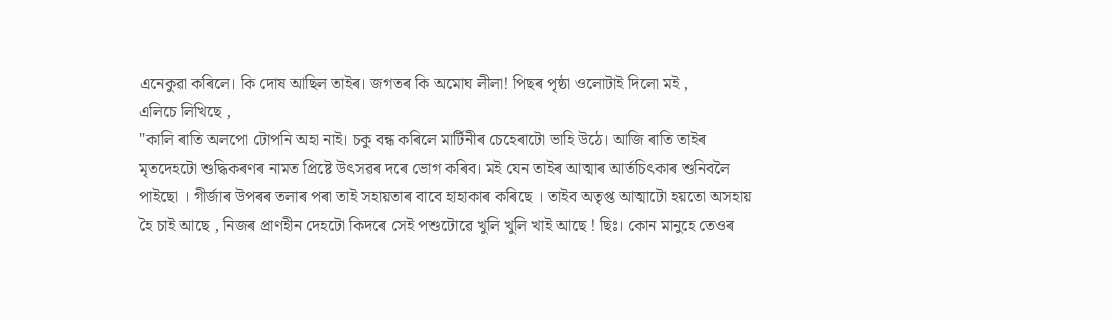এনেকুৱা কৰিলে। কি দোষ আছিল তাইৰ। জগতৰ কি অমোঘ লীলা! পিছৰ পৃষ্ঠা ওলোটাই দিলো মই ,
এলিচে লিখিছে ,
"কালি ৰাতি অলপো টোপনি অহা নাই। চকু বন্ধ কৰিলে মাৰ্টিনীৰ চেহেৰাটো ভাহি উঠে। আজি ৰাতি তাইৰ মৃতদেহটো শুদ্ধিকৰণৰ নামত প্ৰিষ্টে উৎসৱৰ দৰে ভোগ কৰিব। মই যেন তাইৰ আত্মাৰ আর্তচিৎকাৰ শুনিবলৈ পাইছো । গীর্জাৰ উপৰৰ তলাৰ পৰা তাই সহায়তাৰ বাবে হাহাকাৰ কৰিছে । তাইব অতৃপ্ত আত্মাটো হয়তো অসহায় হৈ চাই আছে , নিজৰ প্রাণহীন দেহটো কিদৰে সেই পশুটোৱে খুলি খুলি খাই আছে ! ছিঃ। কোন মানুহে তেওৰ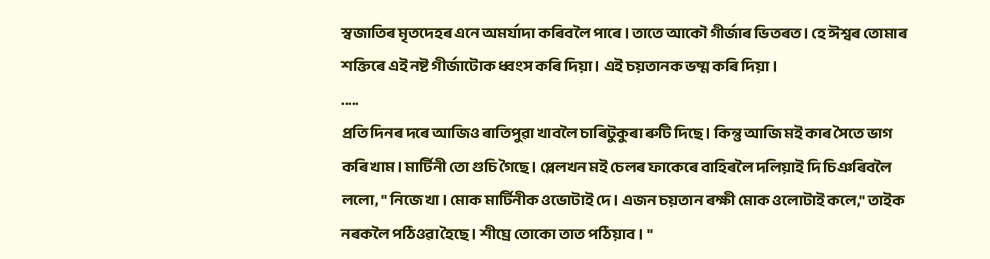স্বজাতিৰ মৃতদেহৰ এনে অমর্যাদা কৰিবলৈ পাৰে। তাতে আকৌ গীৰ্জাৰ ভিতৰত। হে ঈশ্বৰ তোমাৰ শক্তিৰে এই নষ্ট গীর্জাটোক ধ্বংস কৰি দিয়া । এই চয়তানক ভষ্ম কৰি দিয়া।
.....
প্রতি দিনৰ দৰে আজিও ৰাতিপুৱা খাবলৈ চাৰিটুকুৰা ৰুটি দিছে। কিন্তু আজি মই কাৰ সৈতে ভাগ কৰি খাম। মাৰ্টিনী তো গুচি গৈছে। প্লেলখন মই চেলৰ ফাকেৰে বাহিৰলৈ দলিয়াই দি চিঞৰিবলৈ ললো, " নিজে খা। মোক মাৰ্টিনীক ওভোটাই দে। এজন চয়তান ৰক্ষী মোক ওলোটাই কলে," তাইক নৰকলৈ পঠিওৱা হৈছে। শীঘ্ৰে তোকো তাত পঠিয়াব। "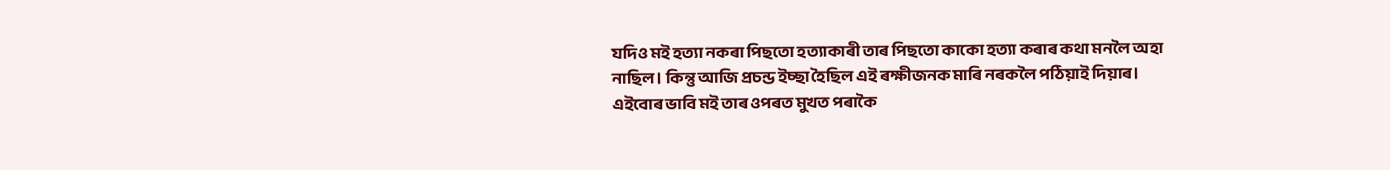যদিও মই হত্যা নকৰা পিছতো হত্যাকাৰী তাৰ পিছতো কাকো হত্যা কৰাৰ কথা মনলৈ অহা নাছিল। কিন্তু আজি প্রচন্ড ইচ্ছা হৈছিল এই ৰক্ষীজনক মাৰি নৰকলৈ পঠিয়াই দিয়াৰ। এইবোৰ ভাবি মই তাৰ ওপৰত মুখত পৰাকৈ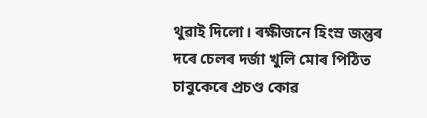থুৱাই দিলো। ৰক্ষীজনে হিংস্ৰ জন্তুৰ দৰে চেলৰ দৰ্জা খুলি মোৰ পিঠিত চাবুকেৰে প্ৰচণ্ড কোৱ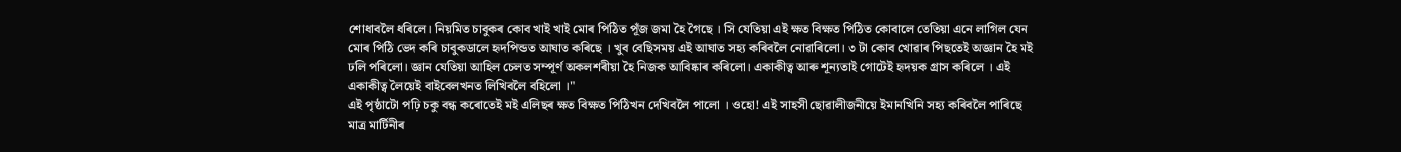শোধাবলৈ ধৰিলে। নিয়মিত চাবুকৰ কোব খাই খাই মোৰ পিঠিত পূঁজ জমা হৈ গৈছে । সি যেতিয়া এই ক্ষত বিক্ষত পিঠিত কোবালে তেতিয়া এনে লাগিল যেন মোৰ পিঠি ভেদ কৰি চাবুকডালে হৃদপিন্ডত আঘাত কৰিছে । খুব বেছিসময় এই আঘাত সহ্য কৰিবলৈ নোৱাৰিলো। ৩ টা কোব খোৱাৰ পিছতেই অজ্ঞান হৈ মই ঢলি পৰিলো। জ্ঞান যেতিয়া আহিল চেলত সম্পূর্ণ অকলশৰীয়া হৈ নিজক আবিষ্কাৰ কৰিলো। একাকীত্ব আৰু শূন্যতাই গোটেই হৃদয়ক গ্রাস কৰিলে । এই একাকীত্ব লৈয়েই বাইবেলখনত লিখিবলৈ বহিলো ।"
এই পৃষ্ঠাটো পঢ়ি চকু বন্ধ কৰোতেই মই এলিছৰ ক্ষত বিক্ষত পিঠিখন দেখিবলৈ পালো । ওহো! এই সাহসী ছোৱালীজনীয়ে ইমানখিনি সহ্য কৰিবলৈ পাৰিছে মাত্ৰ মাৰ্টিনীৰ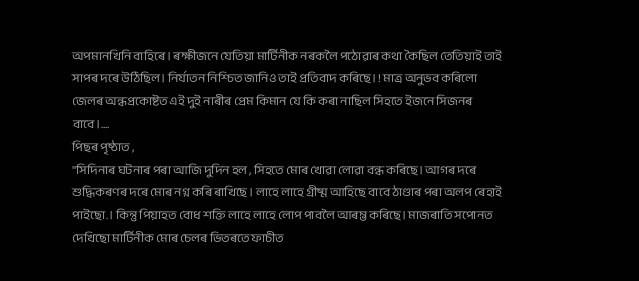অপমানখিনি বাহিৰে । ৰক্ষীজনে যেতিয়া মার্টিনীক নৰকলৈ পঠোৱাৰ কথা কৈছিল তেতিয়াই তাই সাপৰ দৰে উঠিছিল। নির্যাতন নিশ্চিত জানিও তাই প্ৰতিবাদ কৰিছে। ! মাত্ৰ অনুভব কৰিলো জেলৰ অন্ধপ্রকোষ্টত এই দুই নাৰীৰ প্ৰেম কিমান যে কি কৰা নাছিল সিহতে ইজনে সিজনৰ বাবে।....
পিছৰ পৃষ্ঠাত ,
"সিদিনাৰ ঘটনাৰ পৰা আজি দুদিন হল , সিহতে মোৰ খোৱা লোৱা বন্ধ কৰিছে। আগৰ দৰে শুদ্ধিকৰণৰ দৰে মোৰ নগ্ন কৰি ৰাখিছে । লাহে লাহে গ্ৰীষ্ম আহিছে বাবে ঠাণ্ডাৰ পৰা অলপ ৰেহাই পাইছো.। কিন্তু পিয়াহত বোধ শক্তি লাহে লাহে লোপ পাবলৈ আৰম্ভ কৰিছে। মাজৰাতি সপোনত দেখিছো মার্টিনীক মোৰ চেলৰ ভিতৰতে ফাচীত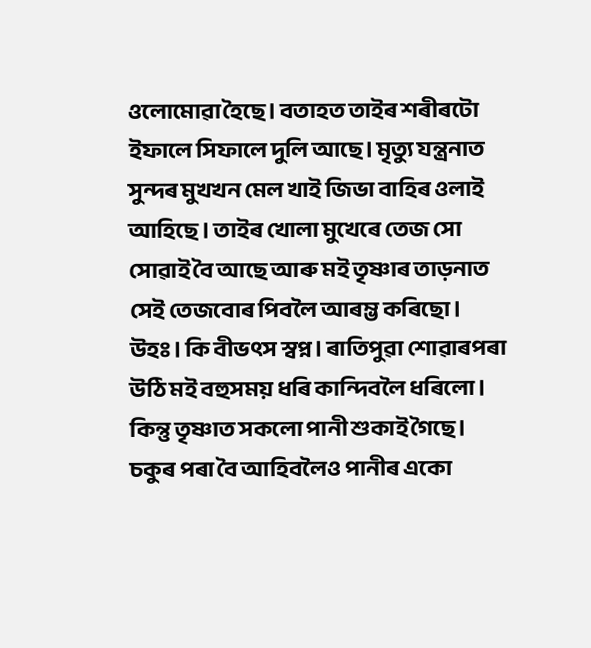ওলোমোৱা হৈছে। বতাহত তাইৰ শৰীৰটো ইফালে সিফালে দুলি আছে। মৃত্যু যন্ত্রনাত সুন্দৰ মুখখন মেল খাই জিভা বাহিৰ ওলাই আহিছে । তাইৰ খোলা মুখেৰে তেজ সো সোৱাই বৈ আছে আৰু মই তৃষ্ণাৰ তাড়নাত সেই তেজবোৰ পিবলৈ আৰম্ভ কৰিছো। উহঃ। কি বীভৎস স্বপ্ন। ৰাতিপুৱা শোৱাৰপৰা উঠি মই বহুসময় ধৰি কান্দিবলৈ ধৰিলো। কিন্তু তৃষ্ণাত সকলো পানী শুকাই গৈছে। চকুৰ পৰা বৈ আহিবলৈও পানীৰ একো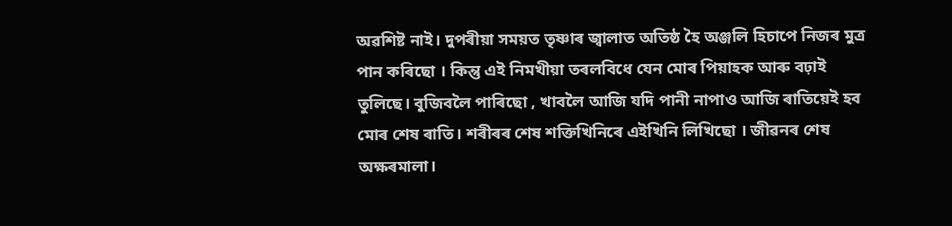অৱশিষ্ট নাই। দুপৰীয়া সময়ত তৃষ্ণাৰ জ্বালাত অতিষ্ঠ হৈ অঞ্জলি হিচাপে নিজৰ মুত্র পান কৰিছো । কিন্তু এই নিমখীয়া তৰলবিধে যেন মোৰ পিয়াহক আৰু বঢ়াই তুলিছে। বুজিবলৈ পাৰিছো , খাবলৈ আজি যদি পানী নাপাও আজি ৰাতিয়েই হব মোৰ শেষ ৰাতি। শৰীৰৰ শেষ শক্তিখিনিৰে এইখিনি লিখিছো । জীৱনৰ শেষ অক্ষৰমালা।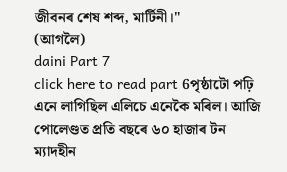জীবনৰ শেষ শব্দ, মার্টিনী।"
(আগলৈ)
daini Part 7
click here to read part 6পৃষ্ঠাটো পঢ়ি এনে লাগিছিল এলিচে এনেকৈ মৰিল। আজি পোলেণ্ডত প্রতি বছৰে ৬০ হাজাৰ টন ম্যাদহীন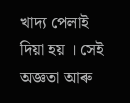খাদ্য পেলাই দিয়া হয় । সেই অজ্ঞতা আৰু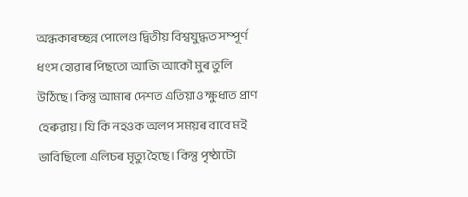অন্ধকাৰচ্ছন্ন পোলেণ্ড দ্বিতীয় বিশ্বযুদ্ধত সম্পূর্ণ ধংস হোৱাৰ পিছতো আজি আকৌ মুৰ তুলি উঠিছে। কিন্তু আমাৰ দেশত এতিয়াও ক্ষুধাত প্ৰাণ হেৰুৱায়। যি কি নহওক অলপ সময়ৰ বাবে মই ভাবিছিলো এলিচৰ মৃত্যু হৈছে। কিন্তু পৃষ্ঠাটো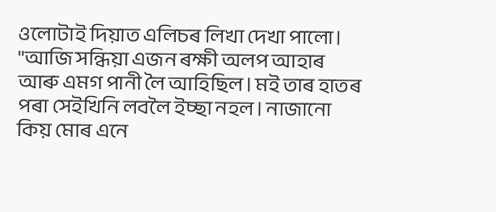ওলোটাই দিয়াত এলিচৰ লিখা দেখা পালো।
"আজি সন্ধিয়া এজন ৰক্ষী অলপ আহাৰ আৰু এমগ পানী লৈ আহিছিল। মই তাৰ হাতৰ পৰা সেইখিনি লবলৈ ইচ্ছা নহল। নাজানো কিয় মোৰ এনে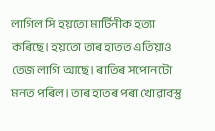লাগিল সি হয়তো মাৰ্টিনীক হত্যা কৰিছে। হয়তো তাৰ হাতত এতিয়াও তেজ লাগি আছে। ৰাতিৰ সপোনটো মনত পৰিল। তাৰ হাতৰ পৰা খোৱাবস্তু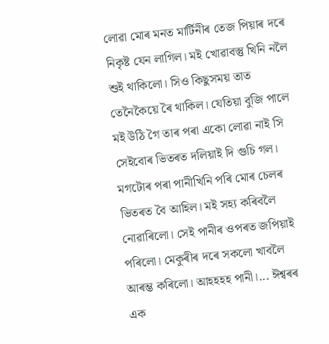লোৱা মোৰ মনত মাৰ্টিনীৰ তেজ পিয়াৰ দৰে নিকৃষ্ট যেন লাগিল। মই খোৱাবস্তু খিনি নলৈ শুই থাকিলো। সিও কিছুসময় তাত তেনৈকৈয়ে ৰৈ থাকিল। যেতিয়া বুজি পালে মই উঠি গৈ তাৰ পৰা একো লোৱা নাই সি সেইবোৰ ভিতৰত দলিয়াই দি গুচি গল। মগটোৰ পৰা পানীখিনি পৰি মোৰ চেলৰ ভিতৰত বৈ আহিল। মই সহ্য কৰিবলৈ নোৱাৰিলো। সেই পানীৰ ওপৰত জপিয়াই পৰিলো। মেকুৰীৰ দৰে সকলো খাবলৈ আৰম্ভ কৰিলো। আহহহহ পানী।... ঈশ্বৰৰ এক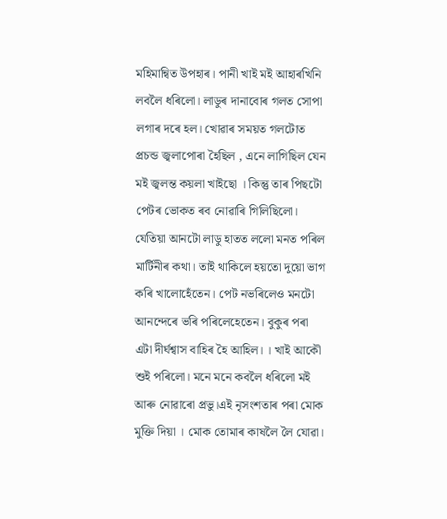মহিমান্বিত উপহাৰ। পানী খাই মই আহাৰখিনি লবলৈ ধৰিলো। লাডুৰ দানাবোৰ গলত সোপা লগাৰ দৰে হল। খোৱাৰ সময়ত গলটোত প্রচন্ড জ্বলাপোৰা হৈছিল , এনে লাগিছিল যেন মই জ্বলন্ত কয়লা খাইছো । কিন্তু তাৰ পিছটো পেটৰ ভোকত ৰব নোৱাৰি গিলিছিলো। যেতিয়া আনটো লাডু হাতত ললো মনত পৰিল মাৰ্টিনীৰ কথা। তাই থাকিলে হয়তো দুয়ো ভাগ কৰি খালোহেঁতেন। পেট নভৰিলেও মনটো আনন্দেৰে ভৰি পৰিলেহেতেন। বুকুৰ পৰা এটা দীর্ঘশ্বাস বাহিৰ হৈ আহিল। । খাই আকৌ শুই পৰিলো। মনে মনে কবলৈ ধৰিলো মই আৰু নোৱাৰো প্রভু।এই নৃসংশতাৰ পৰা মোক মুক্তি দিয়া । মোক তোমাৰ কাষলৈ লৈ যোৱা।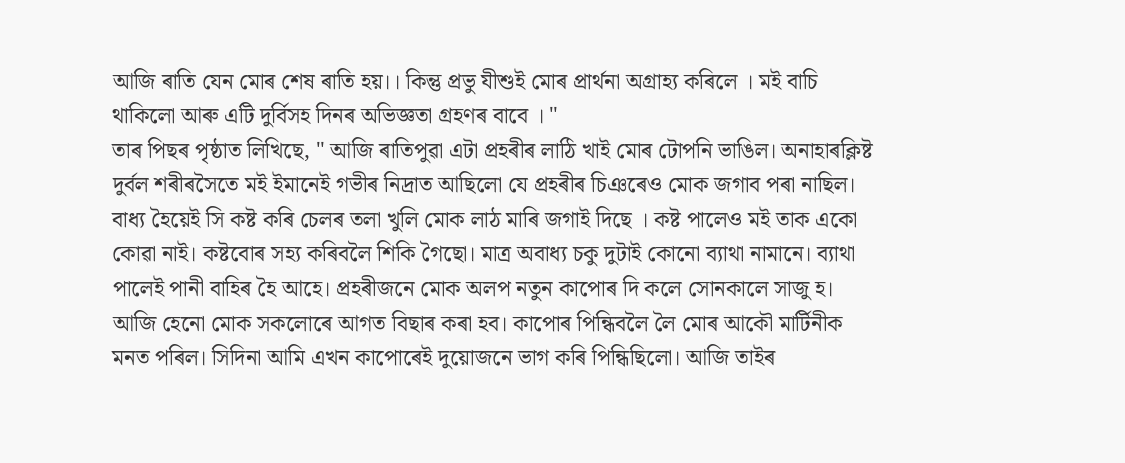আজি ৰাতি যেন মোৰ শেষ ৰাতি হয়।। কিন্তু প্রভু যীশুই মোৰ প্রার্থনা অগ্রাহ্য কৰিলে । মই বাচি থাকিলো আৰু এটি দুৰ্বিসহ দিনৰ অভিজ্ঞতা গ্রহণৰ বাবে । "
তাৰ পিছৰ পৃষ্ঠাত লিখিছে, " আজি ৰাতিপুৱা এটা প্ৰহৰীৰ লাঠি খাই মোৰ টোপনি ভাঙিল। অনাহাৰক্লিষ্ট দুর্বল শৰীৰসৈতে মই ইমানেই গভীৰ নিদ্ৰাত আছিলো যে প্রহৰীৰ চিঞৰেও মোক জগাব পৰা নাছিল। বাধ্য হৈয়েই সি কষ্ট কৰি চেলৰ তলা খুলি মোক লাঠ মাৰি জগাই দিছে । কষ্ট পালেও মই তাক একো কোৱা নাই। কষ্টবোৰ সহ্য কৰিবলৈ শিকি গৈছো। মাত্ৰ অবাধ্য চকু দুটাই কোনো ব্যাথা নামানে। ব্যাথা পালেই পানী বাহিৰ হৈ আহে। প্রহৰীজনে মোক অলপ নতুন কাপোৰ দি কলে সোনকালে সাজু হ। আজি হেনো মোক সকলোৰে আগত বিছাৰ কৰা হব। কাপোৰ পিন্ধিবলৈ লৈ মোৰ আকৌ মাৰ্টিনীক মনত পৰিল। সিদিনা আমি এখন কাপোৰেই দুয়োজনে ভাগ কৰি পিন্ধিছিলো। আজি তাইৰ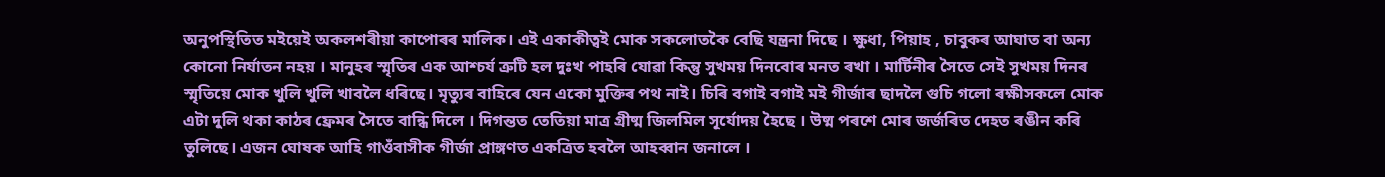অনুপস্থিতিত মইয়েই অকলশৰীয়া কাপোৰৰ মালিক। এই একাকীত্বই মোক সকলোতকৈ বেছি যন্ত্রনা দিছে । ক্ষুধা, পিয়াহ , চাবুকৰ আঘাত বা অন্য কোনো নির্যাতন নহয় । মানুহৰ স্মৃতিৰ এক আশ্চর্য ত্রুটি হল দুঃখ পাহৰি যোৱা কিন্তু সুখময় দিনবোৰ মনত ৰখা । মাৰ্টিনীৰ সৈতে সেই সুখময় দিনৰ স্মৃতিয়ে মোক খুলি খুলি খাবলৈ ধৰিছে। মৃত্যুৰ বাহিৰে যেন একো মুক্তিৰ পথ নাই। চিৰি বগাই বগাই মই গীর্জাৰ ছাদলৈ গুচি গলো ৰক্ষীসকলে মোক এটা দুলি থকা কাঠৰ ফ্রেমৰ সৈতে বান্ধি দিলে । দিগন্তত তেতিয়া মাত্ৰ গ্রীষ্ম জিলমিল সূর্যোদয় হৈছে । উষ্ম পৰশে মোৰ জৰ্জৰিত দেহত ৰঙীন কৰি তুলিছে। এজন ঘোষক আহি গাওঁবাসীক গীর্জা প্রাঙ্গণত একত্রিত হবলৈ আহব্বান জনালে ।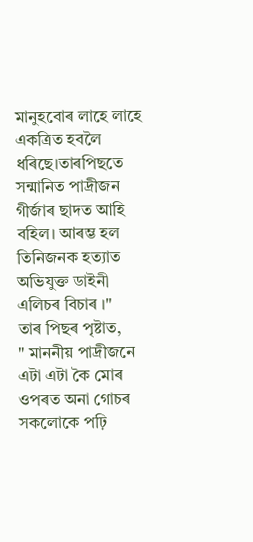মানুহবোৰ লাহে লাহে একত্ৰিত হবলৈ ধৰিছে।তাৰপিছতে সন্মানিত পাদ্রীজন গীর্জাৰ ছাদত আহি বহিল। আৰম্ভ হল তিনিজনক হত্যাত অভিযুক্ত ডাইনী এলিচৰ বিচাৰ ।"
তাৰ পিছৰ পৃষ্টাত,
" মাননীয় পাদ্রীজনে এটা এটা কৈ মোৰ ওপৰত অনা গোচৰ সকলোকে পঢ়ি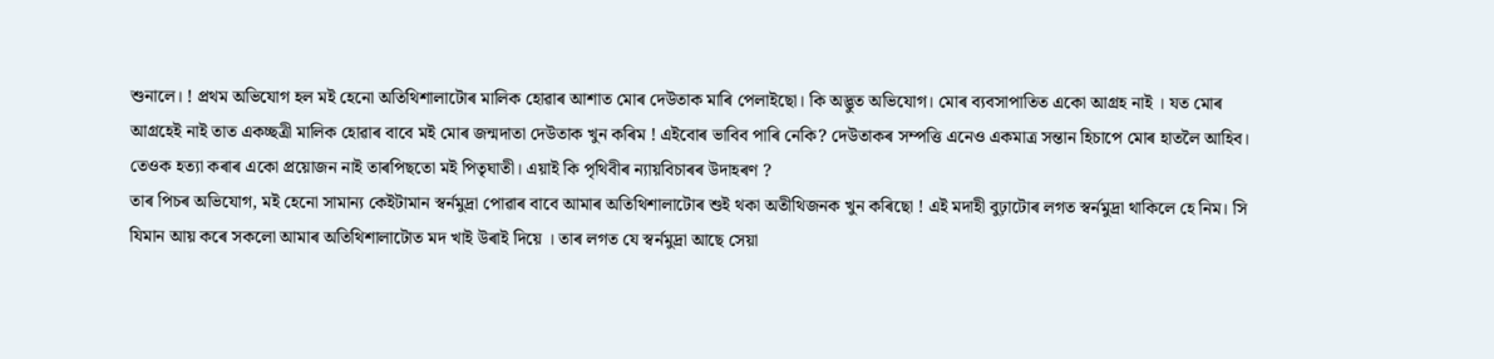শুনালে। ! প্রথম অভিযোগ হল মই হেনো অতিথিশালাটোৰ মালিক হোৱাৰ আশাত মোৰ দেউতাক মাৰি পেলাইছো। কি অদ্ভুত অভিযোগ। মোৰ ব্যবসাপাতিত একো আগ্রহ নাই । যত মোৰ আগ্ৰহেই নাই তাত একচ্ছত্ৰী মালিক হোৱাৰ বাবে মই মোৰ জন্মদাতা দেউতাক খুন কৰিম ! এইবোৰ ভাবিব পাৰি নেকি? দেউতাকৰ সম্পত্তি এনেও একমাত্র সন্তান হিচাপে মোৰ হাতলৈ আহিব। তেওক হত্যা কৰাৰ একো প্ৰয়োজন নাই তাৰপিছতো মই পিতৃঘাতী। এয়াই কি পৃথিবীৰ ন্যায়বিচাৰৰ উদাহৰণ ?
তাৰ পিচৰ অভিযোগ, মই হেনো সামান্য কেইটামান স্বর্নমুদ্রা পোৱাৰ বাবে আমাৰ অতিথিশালাটোৰ শুই থকা অতীথিজনক খুন কৰিছো ! এই মদাহী বুঢ়াটোৰ লগত স্বর্নমুদ্রা থাকিলে হে নিম। সি যিমান আয় কৰে সকলো আমাৰ অতিথিশালাটোত মদ খাই উৰাই দিয়ে । তাৰ লগত যে স্বর্নমুদ্রা আছে সেয়া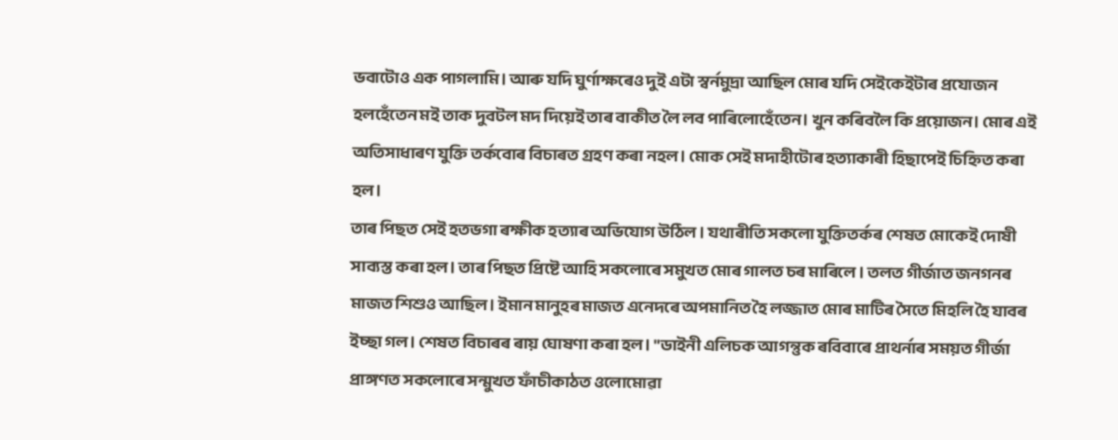ভবাটোও এক পাগলামি। আৰু যদি ঘুর্ণাক্ষৰেও দুই এটা স্বর্নমুদ্রা আছিল মোৰ যদি সেইকেইটাৰ প্ৰযোজন হলহেঁতেন মই তাক দুবটল মদ দিয়েই তাৰ বাকীত লৈ লব পাৰিলোহেঁতেন। খুন কৰিবলৈ কি প্ৰয়োজন। মোৰ এই অতিসাধাৰণ যুক্তি তর্কবোৰ বিচাৰত গ্রহণ কৰা নহল। মোক সেই মদাহীটোৰ হত্যাকাৰী হিছাপেই চিহ্নিত কৰা হল।
তাৰ পিছত সেই হতভগা ৰক্ষীক হত্যাৰ অভিযোগ উঠিল । যথাৰীতি সকলো যুক্তিতর্কৰ শেষত মোকেই দোষী সাব্যস্ত কৰা হল। তাৰ পিছত প্রিষ্টে আহি সকলোৰে সমুখত মোৰ গালত চৰ মাৰিলে । তলত গীর্জাত জনগনৰ মাজত শিশুও আছিল। ইমান মানুহৰ মাজত এনেদৰে অপমানিত হৈ লজ্জাত মোৰ মাটিৰ সৈতে মিহলি হৈ যাবৰ ইচ্ছা গল। শেষত বিচাৰৰ ৰায় ঘোষণা কৰা হল। "ডাইনী এলিচক আগন্তুক ৰবিবাৰে প্ৰাথৰ্নাৰ সময়ত গীর্জা প্রাঙ্গণত সকলোৰে সন্মুখত ফাঁচীকাঠত ওলোমোৱা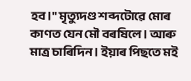হব।" মৃত্যুদণ্ড শব্দটোৱে মোৰ কাণত যেন মৌ বৰষিলে। আৰু মাত্র চাৰিদিন । ইয়াৰ পিছতে মই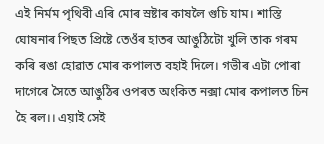এই নির্মম পৃথিবী এৰি মোৰ স্ৰষ্টাৰ কাষলৈ গুচি যাম। শাস্তি ঘোষনাৰ পিছত প্রিষ্টে তেওঁৰ হাতৰ আঙুঠিটো খুলি তাক গৰম কৰি ৰঙা হোৱাত মোৰ কপালত বহাই দিলে। গভীৰ এটা পোৰা দাগেৰে সৈতে আঙুঠিৰ ওপৰত অংকিত নক্সা মোৰ কপালত চিন হৈ ৰল।। এয়াই সেই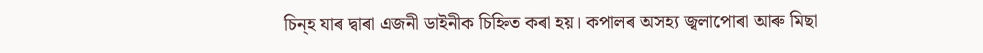চিন্হ যাৰ দ্বাৰা এজনী ডাইনীক চিহ্নিত কৰা হয়। কপালৰ অসহ্য জ্বলাপোৰা আৰু মিছা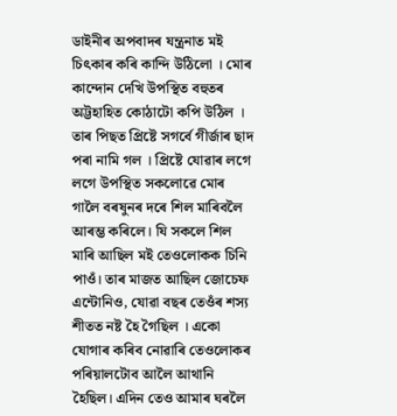ডাইনীৰ অপবাদৰ যন্ত্ৰনাত মই চিৎকাৰ কৰি কান্দি উঠিলো । মোৰ কান্দোন দেখি উপস্থিত বহুতৰ অট্টহাহিত কোঠাটো কপি উঠিল । তাৰ পিছত প্রিষ্টে সগর্বে গীর্জাৰ ছাদ পৰা নামি গল । প্রিষ্টে যোৱাৰ লগে লগে উপস্থিত সকলোৱে মোৰ গালৈ বৰষুনৰ দৰে শিল মাৰিবলৈ আৰম্ভ কৰিলে। যি সকলে শিল মাৰি আছিল মই তেওলোকক চিনি পাওঁ। তাৰ মাজত আছিল জোচেফ এন্টোনিও, যোৱা বছৰ তেওঁৰ শস্য শীতত নষ্ট হৈ গৈছিল । একো যোগাৰ কৰিব নোৱাৰি তেওলোকৰ পৰিয়ালটোব আলৈ আথানি হৈছিল। এদিন তেও আমাৰ ঘৰলৈ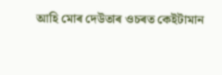আহি মোৰ দেউতাৰ ওচৰত কেইটামান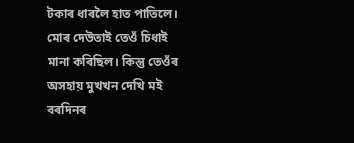টকাৰ ধাৰলৈ হাত পাতিলে। মোৰ দেউতাই তেওঁ চিধাই মানা কৰিছিল। কিন্তু তেওঁৰ অসহায় মুখখন দেখি মই বৰদিনৰ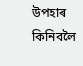উপহাৰ কিনিবলৈ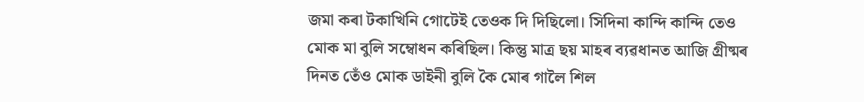জমা কৰা টকাখিনি গোটেই তেওক দি দিছিলো। সিদিনা কান্দি কান্দি তেও মোক মা বুলি সম্বোধন কৰিছিল। কিন্তু মাত্ৰ ছয় মাহৰ ব্যৱধানত আজি গ্ৰীষ্মৰ দিনত তেঁও মোক ডাইনী বুলি কৈ মোৰ গালৈ শিল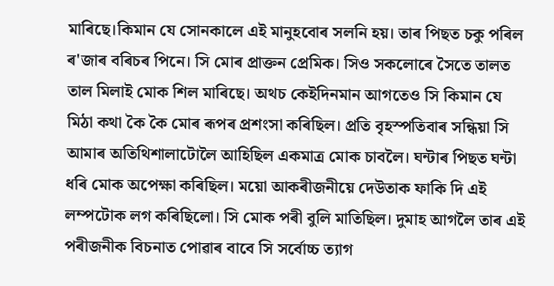মাৰিছে।কিমান যে সোনকালে এই মানুহবোৰ সলনি হয়। তাৰ পিছত চকু পৰিল ৰ'জাৰ বৰিচৰ পিনে। সি মোৰ প্রাক্তন প্রেমিক। সিও সকলোৰে সৈতে তালত তাল মিলাই মোক শিল মাৰিছে। অথচ কেইদিনমান আগতেও সি কিমান যে মিঠা কথা কৈ কৈ মোৰ ৰূপৰ প্ৰশংসা কৰিছিল। প্রতি বৃহস্পতিবাৰ সন্ধিয়া সি আমাৰ অতিথিশালাটোলৈ আহিছিল একমাত্ৰ মোক চাবলৈ। ঘন্টাৰ পিছত ঘন্টা ধৰি মোক অপেক্ষা কৰিছিল। ময়ো আকৰীজনীয়ে দেউতাক ফাকি দি এই লম্পটোক লগ কৰিছিলো। সি মোক পৰী বুলি মাতিছিল। দুমাহ আগলৈ তাৰ এই পৰীজনীক বিচনাত পোৱাৰ বাবে সি সৰ্বোচ্চ ত্যাগ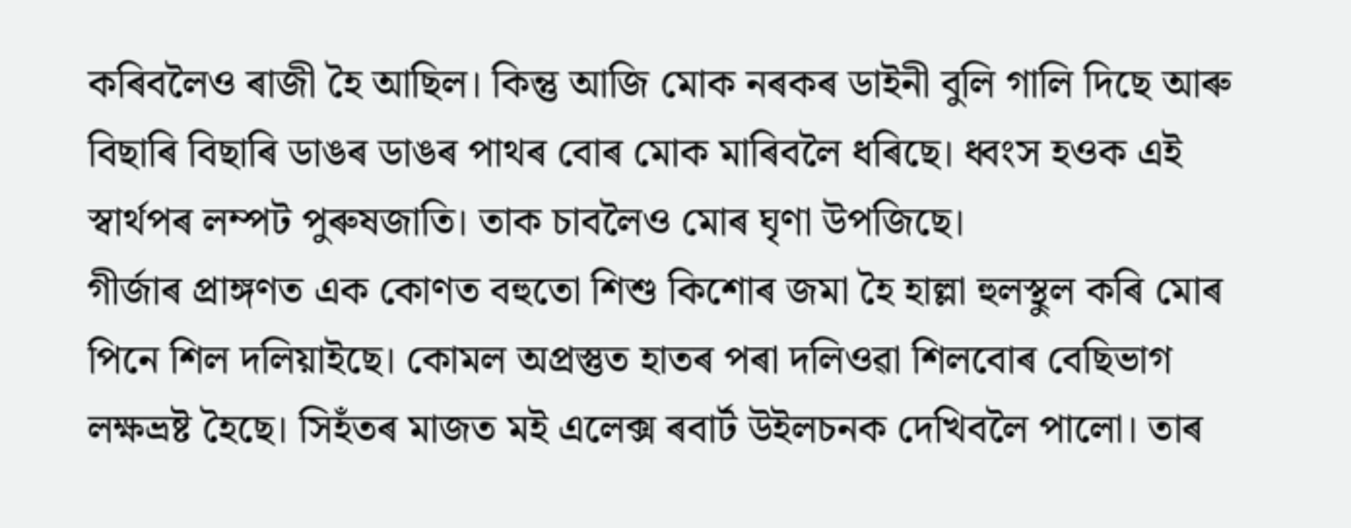কৰিবলৈও ৰাজী হৈ আছিল। কিন্তু আজি মোক নৰকৰ ডাইনী বুলি গালি দিছে আৰু বিছাৰি বিছাৰি ডাঙৰ ডাঙৰ পাথৰ বোৰ মোক মাৰিবলৈ ধৰিছে। ধ্বংস হওক এই স্বাৰ্থপৰ লম্পট পুৰুষজাতি। তাক চাবলৈও মোৰ ঘৃণা উপজিছে।
গীর্জাৰ প্রাঙ্গণত এক কোণত বহুতো শিশু কিশোৰ জমা হৈ হাল্লা হুলস্থুল কৰি মোৰ পিনে শিল দলিয়াইছে। কোমল অপ্ৰস্তুত হাতৰ পৰা দলিওৱা শিলবোৰ বেছিভাগ লক্ষভ্রষ্ট হৈছে। সিহঁতৰ মাজত মই এলেক্স ৰবার্ট উইলচনক দেখিবলৈ পালো। তাৰ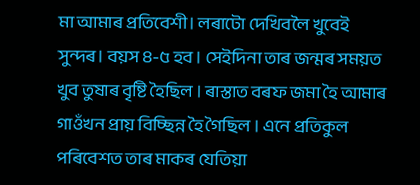মা আমাৰ প্রতিবেশী। লৰাটো দেখিবলৈ খুবেই সুন্দৰ। বয়স ৪-৫ হব । সেইদিনা তাৰ জন্মৰ সময়ত খুব তুষাৰ বৃষ্টি হৈছিল । ৰাস্তাত বৰফ জমা হৈ আমাৰ গাওঁখন প্ৰায় বিচ্ছিন্ন হৈ গৈছিল । এনে প্রতিকুল পৰিবেশত তাৰ মাকৰ যেতিয়া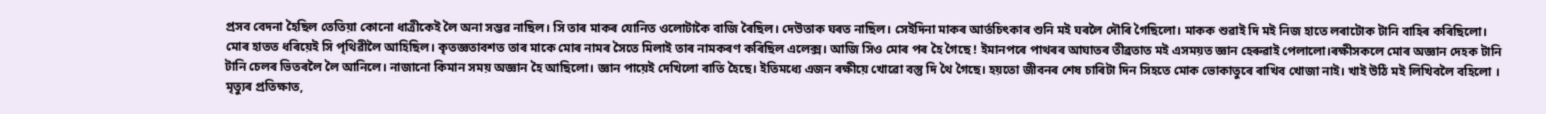প্রসব বেদনা হৈছিল তেতিয়া কোনো ধাত্ৰীকেই লৈ অনা সম্ভৱ নাছিল। সি তাৰ মাকৰ যোনিত ওলোটাকৈ বাজি ৰৈছিল। দেউতাক ঘৰত নাছিল। সেইদিনা মাকৰ আর্তচিৎকাৰ শুনি মই ঘৰলৈ দৌৰি গৈছিলো। মাকক শুৱাই দি মই নিজ হাতে লৰাটোক টানি বাহিৰ কৰিছিলো। মোৰ হাতত ধৰিয়েই সি পৃথিৱীলৈ আহিছিল। কৃতজ্ঞতাবশত তাৰ মাকে মোৰ নামৰ সৈতে মিলাই তাৰ নামকৰণ কৰিছিল এলেক্স। আজি সিও মোৰ পৰ হৈ গৈছে ! ইমানপৰে পাথৰৰ আঘাতৰ তীব্ৰতাত মই এসময়ত জ্ঞান হেৰুৱাই পেলালো।ৰক্ষীসকলে মোৰ অজ্ঞান দেহক টানি টানি চেলৰ ভিতৰলৈ লৈ আনিলে। নাজানো কিমান সময় অজ্ঞান হৈ আছিলো। জ্ঞান পায়েই দেখিলো ৰাতি হৈছে। ইতিমধ্যে এজন ৰক্ষীয়ে খোৱো বস্তু দি থৈ গৈছে। হয়তো জীবনৰ শেষ চাৰিটা দিন সিহতে মোক ভোকাতুৰে ৰাখিব খোজা নাই। খাই উঠি মই লিখিবলৈ বহিলো । মৃত্যুৰ প্রতিক্ষাত,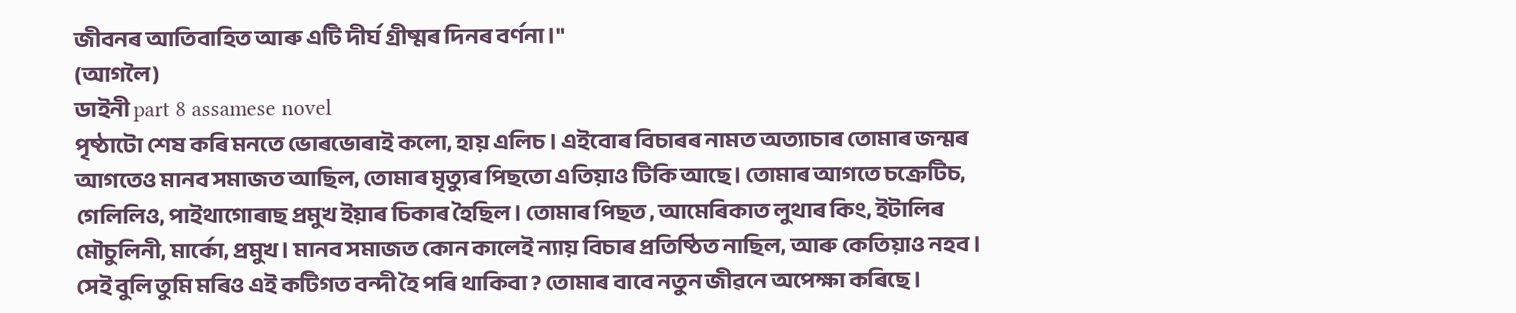জীবনৰ আতিবাহিত আৰু এটি দীর্ঘ গ্রীষ্মৰ দিনৰ বর্ণনা।"
(আগলৈ)
ডাইনী part 8 assamese novel
পৃষ্ঠাটো শেষ কৰি মনতে ভোৰভোৰাই কলো, হায় এলিচ । এইবোৰ বিচাৰৰ নামত অত্যাচাৰ তোমাৰ জন্মৰ আগতেও মানব সমাজত আছিল, তোমাৰ মৃত্যুৰ পিছতো এতিয়াও টিকি আছে। তোমাৰ আগতে চক্রেটিচ, গেলিলিও, পাইথাগোৰাছ প্রমুখ ইয়াৰ চিকাৰ হৈছিল । তোমাৰ পিছত , আমেৰিকাত লুথাৰ কিং, ইটালিৰ মৌচুলিনী, মার্কো, প্রমুখ। মানব সমাজত কোন কালেই ন্যায় বিচাৰ প্রতিষ্ঠিত নাছিল, আৰু কেতিয়াও নহব। সেই বুলি তুমি মৰিও এই কটিগত বন্দী হৈ পৰি থাকিবা ? তোমাৰ বাবে নতুন জীৱনে অপেক্ষা কৰিছে ।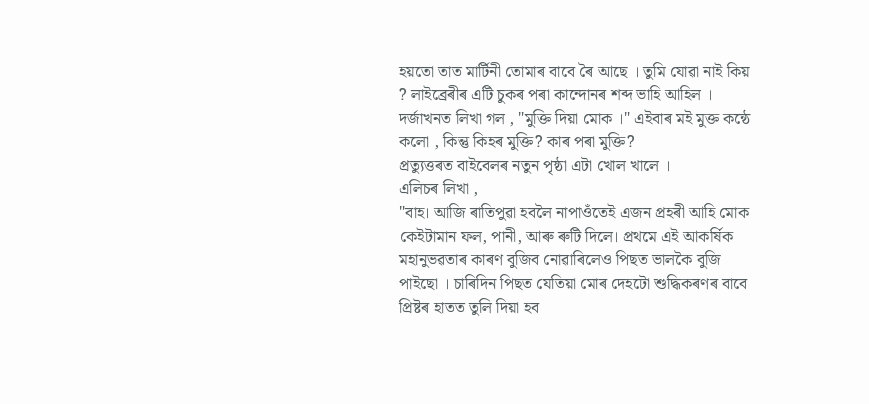হয়তো তাত মার্টিনী তোমাৰ বাবে ৰৈ আছে । তুমি যোৱা নাই কিয় ? লাইব্রেৰীৰ এটি চুকৰ পৰা কান্দোনৰ শব্দ ভাহি আহিল । দৰ্জাখনত লিখা গল , "মুক্তি দিয়া মোক ।" এইবাৰ মই মুক্ত কন্ঠে কলো , কিন্তু কিহৰ মুক্তি? কাৰ পৰা মুক্তি?
প্রত্যুত্তৰত বাইবেলৰ নতুন পৃষ্ঠা এটা খোল খালে ।
এলিচৰ লিখা ,
"বাহ। আজি ৰাতিপুৱা হবলৈ নাপাওঁতেই এজন প্রহৰী আহি মোক কেইটামান ফল, পানী, আৰু ৰুটি দিলে। প্রথমে এই আকর্ষিক মহানুভৱতাৰ কাৰণ বুজিব নোৱাৰিলেও পিছত ভালকৈ বুজি পাইছো । চাৰিদিন পিছত যেতিয়া মোৰ দেহটো শুদ্ধিকৰণৰ বাবে প্রিষ্টৰ হাতত তুলি দিয়া হব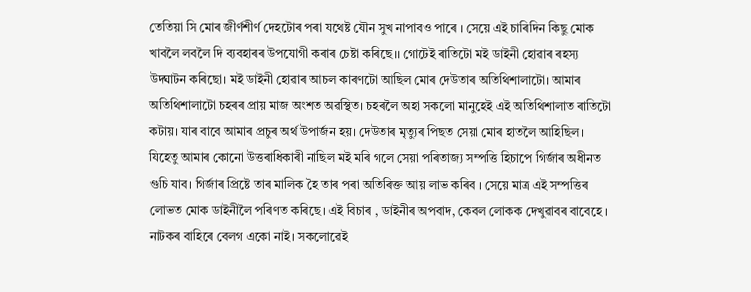তেতিয়া সি মোৰ জীর্ণশীর্ণ দেহটোৰ পৰা যথেষ্ট যৌন সুখ নাপাবও পাৰে । সেয়ে এই চাৰিদিন কিছু মোক খাবলৈ লবলৈ দি ব্যবহাৰৰ উপযোগী কৰাৰ চেষ্টা কৰিছে।। গোটেই ৰাতিটো মই ডাইনী হোৱাৰ ৰহস্য উদ্ঘাটন কৰিছো। মই ডাইনী হোৱাৰ আচল কাৰণটো আছিল মোৰ দেউতাৰ অতিথিশালাটো। আমাৰ অতিথিশালাটো চহৰৰ প্ৰায় মাজ অংশত অৱস্থিত। চহৰলৈ অহা সকলো মানুহেই এই অতিথিশালাত ৰাতিটো কটায়। যাৰ বাবে আমাৰ প্ৰচুৰ অৰ্থ উপাৰ্জন হয়। দেউতাৰ মৃত্যুৰ পিছত সেয়া মোৰ হাতলৈ আহিছিল। যিহেতু আমাৰ কোনো উত্তৰাধিকাৰী নাছিল মই মৰি গলে সেয়া পৰিতাজ্য সম্পত্তি হিচাপে গির্জাৰ অধীনত গুচি যাব। গির্জাৰ প্রিষ্টে তাৰ মালিক হৈ তাৰ পৰা অতিৰিক্ত আয় লাভ কৰিব । সেয়ে মাত্ৰ এই সম্পত্তিৰ লোভত মোক ডাইনীলৈ পৰিণত কৰিছে। এই বিচাৰ , ডাইনীৰ অপবাদ, কেবল লোকক দেখুৱাবৰ বাবেহে । নাটকৰ বাহিৰে বেলগ একো নাই। সকলোৱেই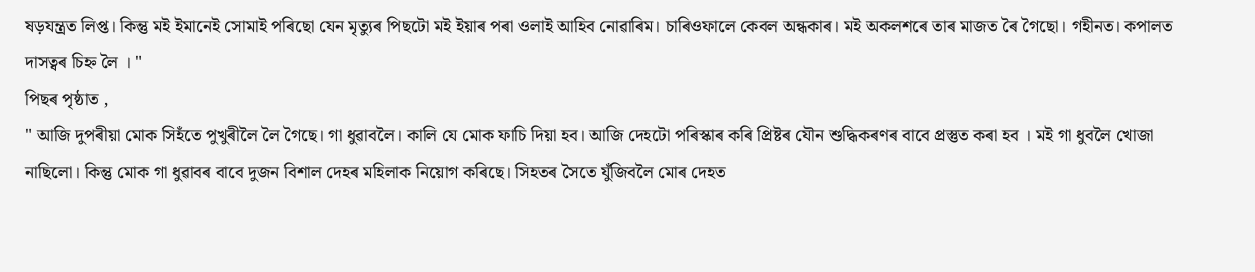ষড়যন্ত্ৰত লিপ্ত। কিন্তু মই ইমানেই সোমাই পৰিছো যেন মৃত্যুৰ পিছটো মই ইয়াৰ পৰা ওলাই আহিব নোৱাৰিম। চাৰিওফালে কেবল অন্ধকাৰ। মই অকলশৰে তাৰ মাজত ৰৈ গৈছো। গহীনত। কপালত দাসত্বৰ চিহ্ন লৈ । "
পিছৰ পৃষ্ঠাত ,
" আজি দুপৰীয়া মোক সিহঁতে পুখুৰীলৈ লৈ গৈছে। গা ধুৱাবলৈ। কালি যে মোক ফাচি দিয়া হব। আজি দেহটো পৰিস্কাৰ কৰি প্রিষ্টৰ যৌন শুদ্ধিকৰণৰ বাবে প্ৰস্তুত কৰা হব । মই গা ধুবলৈ খোজা নাছিলো। কিন্তু মোক গা ধুৱাবৰ বাবে দুজন বিশাল দেহৰ মহিলাক নিয়োগ কৰিছে। সিহতৰ সৈতে যুঁজিবলৈ মোৰ দেহত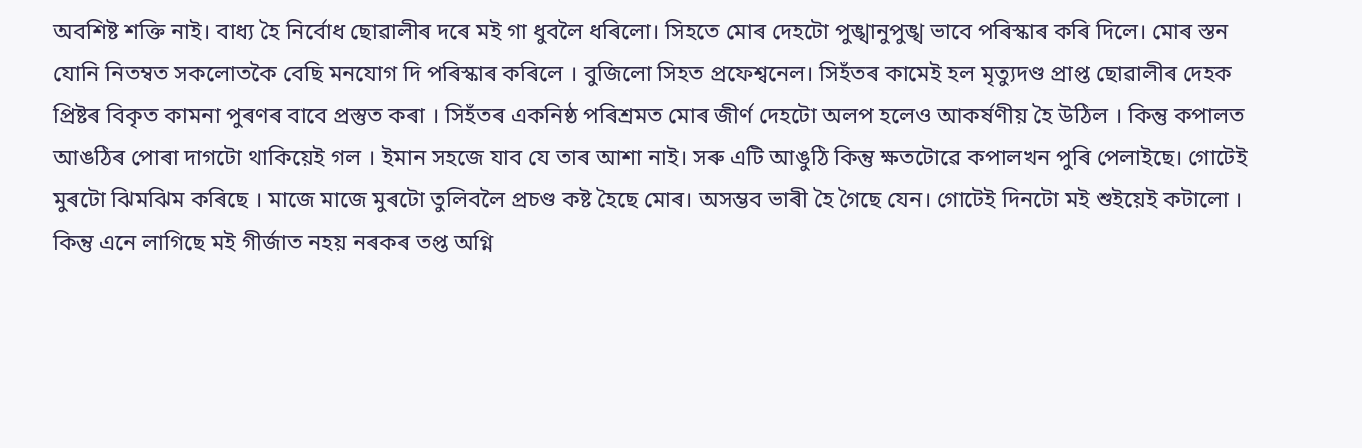অবশিষ্ট শক্তি নাই। বাধ্য হৈ নিৰ্বোধ ছোৱালীৰ দৰে মই গা ধুবলৈ ধৰিলো। সিহতে মোৰ দেহটো পুঙ্খানুপুঙ্খ ভাবে পৰিস্কাৰ কৰি দিলে। মোৰ স্তন যোনি নিতম্বত সকলোতকৈ বেছি মনযোগ দি পৰিস্কাৰ কৰিলে । বুজিলো সিহত প্রফেশ্বনেল। সিহঁতৰ কামেই হল মৃত্যুদণ্ড প্রাপ্ত ছোৱালীৰ দেহক প্রিষ্টৰ বিকৃত কামনা পুৰণৰ বাবে প্ৰস্তুত কৰা । সিহঁতৰ একনিষ্ঠ পৰিশ্ৰমত মোৰ জীর্ণ দেহটো অলপ হলেও আকর্ষণীয় হৈ উঠিল । কিন্তু কপালত আঙঠিৰ পোৰা দাগটো থাকিয়েই গল । ইমান সহজে যাব যে তাৰ আশা নাই। সৰু এটি আঙুঠি কিন্তু ক্ষতটোৱে কপালখন পুৰি পেলাইছে। গোটেই মুৰটো ঝিমঝিম কৰিছে । মাজে মাজে মুৰটো তুলিবলৈ প্ৰচণ্ড কষ্ট হৈছে মোৰ। অসম্ভব ভাৰী হৈ গৈছে যেন। গোটেই দিনটো মই শুইয়েই কটালো । কিন্তু এনে লাগিছে মই গীৰ্জাত নহয় নৰকৰ তপ্ত অগ্নি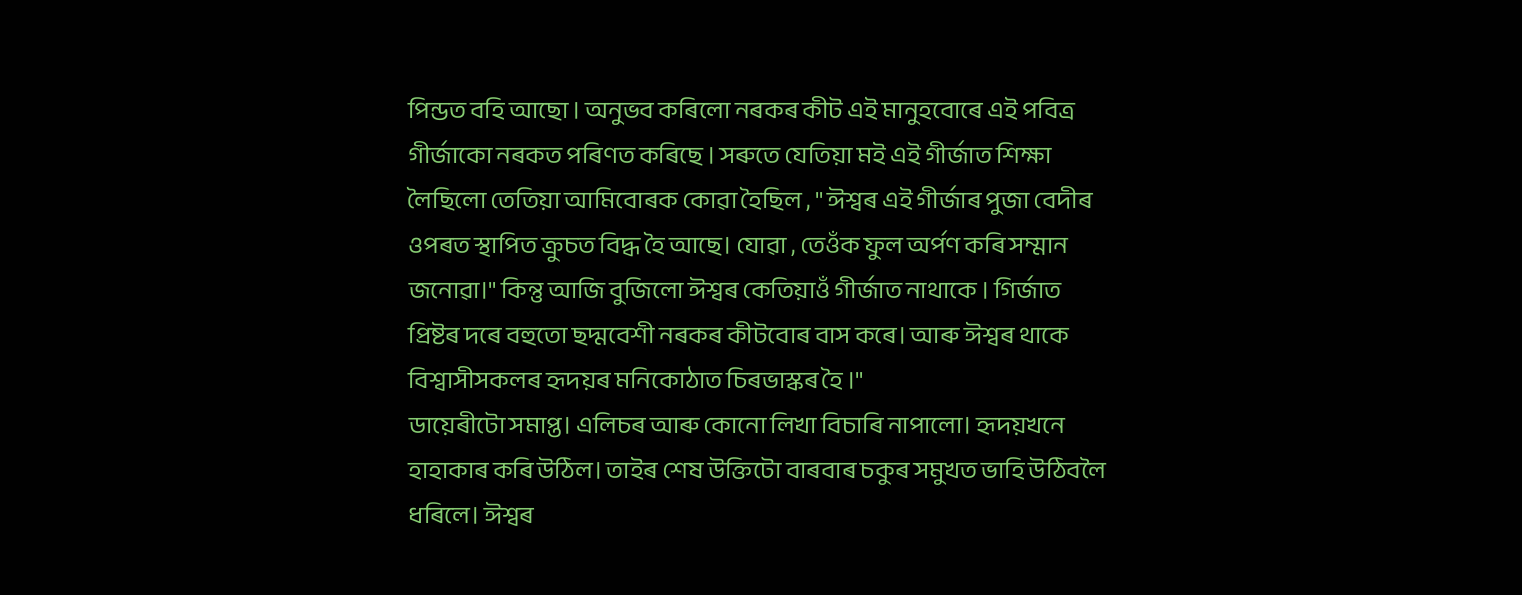পিন্ডত বহি আছো । অনুভব কৰিলো নৰকৰ কীট এই মানুহবোৰে এই পবিত্র গীর্জাকো নৰকত পৰিণত কৰিছে । সৰুতে যেতিয়া মই এই গীর্জাত শিক্ষা লৈছিলো তেতিয়া আমিবোৰক কোৱা হৈছিল , " ঈশ্বৰ এই গীর্জাৰ পুজা বেদীৰ ওপৰত স্থাপিত ক্রুচত বিদ্ধ হৈ আছে। যোৱা , তেওঁক ফুল অৰ্পণ কৰি সম্মান জনোৱা।" কিন্তু আজি বুজিলো ঈশ্বৰ কেতিয়াওঁ গীর্জাত নাথাকে । গির্জাত প্রিষ্টৰ দৰে বহুতো ছদ্মবেশী নৰকৰ কীটবোৰ বাস কৰে। আৰু ঈশ্বৰ থাকে বিশ্বাসীসকলৰ হৃদয়ৰ মনিকোঠাত চিৰভাস্কৰ হৈ ।"
ডায়েৰীটো সমাপ্ত। এলিচৰ আৰু কোনো লিখা বিচাৰি নাপালো। হৃদয়খনে হাহাকাৰ কৰি উঠিল। তাইৰ শেষ উক্তিটো বাৰবাৰ চকুৰ সমুখত ভাহি উঠিবলৈ ধৰিলে। ঈশ্বৰ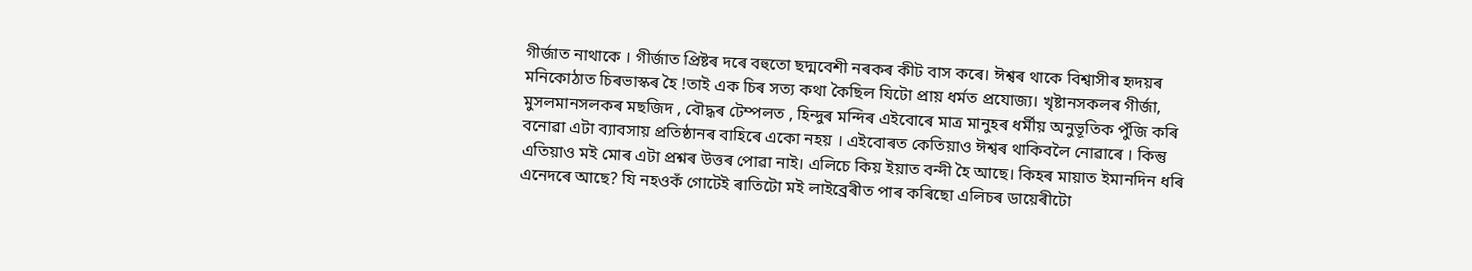গীর্জাত নাথাকে । গীর্জাত প্রিষ্টৰ দৰে বহুতো ছদ্মবেশী নৰকৰ কীট বাস কৰে। ঈশ্বৰ থাকে বিশ্বাসীৰ হৃদয়ৰ মনিকোঠাত চিৰভাস্কৰ হৈ !তাই এক চিৰ সত্য কথা কৈছিল যিটো প্রায় ধর্মত প্রযোজ্য। খৃষ্টানসকলৰ গীর্জা, মুসলমানসলকৰ মছজিদ , বৌদ্ধৰ টেম্পলত , হিন্দুৰ মন্দিৰ এইবোৰে মাত্ৰ মানুহৰ ধর্মীয় অনুভূতিক পুঁজি কৰি বনোৱা এটা ব্যাবসায় প্রতিষ্ঠানৰ বাহিৰে একো নহয় । এইবোৰত কেতিয়াও ঈশ্বৰ থাকিবলৈ নোৱাৰে । কিন্তু এতিয়াও মই মোৰ এটা প্ৰশ্নৰ উত্তৰ পোৱা নাই। এলিচে কিয় ইয়াত বন্দী হৈ আছে। কিহৰ মায়াত ইমানদিন ধৰি এনেদৰে আছে? যি নহওকঁ গোটেই ৰাতিটো মই লাইব্ৰেৰীত পাৰ কৰিছো এলিচৰ ডায়েৰীটো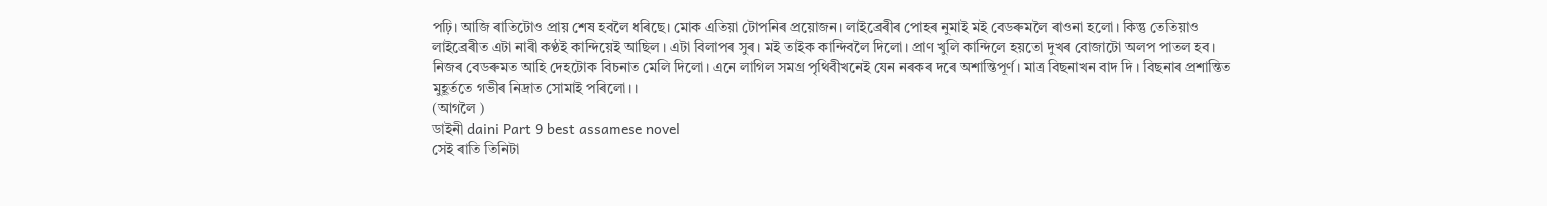পঢ়ি। আজি ৰাতিটোও প্ৰায় শেষ হবলৈ ধৰিছে। মোক এতিয়া টোপনিৰ প্রয়োজন। লাইব্ৰেৰীৰ পোহৰ নুমাই মই বেডৰুমলৈ ৰাওনা হলো। কিন্তু তেতিয়াও লাইব্ৰেৰীত এটা নাৰী কণ্ঠই কান্দিয়েই আছিল । এটা বিলাপৰ সুৰ। মই তাইক কান্দিবলৈ দিলো। প্রাণ খুলি কান্দিলে হয়তো দুখৰ বোজাটো অলপ পাতল হব। নিজৰ বেডৰুমত আহি দেহটোক বিচনাত মেলি দিলো। এনে লাগিল সমগ্র পৃথিবীখনেই যেন নৰকৰ দৰে অশান্তিপূর্ণ। মাত্ৰ বিছনাখন বাদ দি । বিছনাৰ প্রশান্তিত মুহূৰ্ততে গভীৰ নিদ্ৰাত সোমাই পৰিলো। ।
(আগলৈ )
ডাইনী daini Part 9 best assamese novel
সেই ৰাতি তিনিটা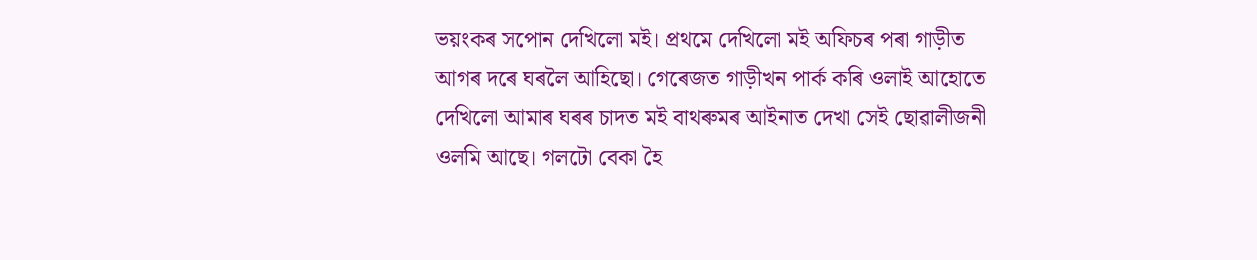ভয়ংকৰ সপোন দেখিলো মই। প্রথমে দেখিলো মই অফিচৰ পৰা গাড়ীত আগৰ দৰে ঘৰলৈ আহিছো। গেৰেজত গাড়ীখন পাৰ্ক কৰি ওলাই আহোতে দেখিলো আমাৰ ঘৰৰ চাদত মই বাথৰুমৰ আইনাত দেখা সেই ছোৱালীজনী ওলমি আছে। গলটো বেকা হৈ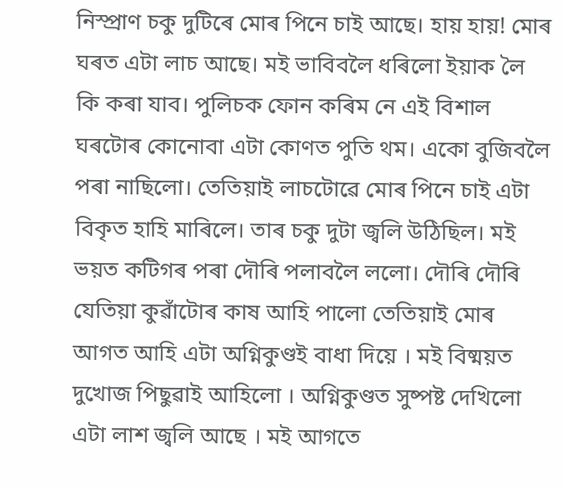নিস্প্ৰাণ চকু দুটিৰে মোৰ পিনে চাই আছে। হায় হায়! মোৰ ঘৰত এটা লাচ আছে। মই ভাবিবলৈ ধৰিলো ইয়াক লৈ কি কৰা যাব। পুলিচক ফোন কৰিম নে এই বিশাল ঘৰটোৰ কোনোবা এটা কোণত পুতি থম। একো বুজিবলৈ পৰা নাছিলো। তেতিয়াই লাচটোৱে মোৰ পিনে চাই এটা বিকৃত হাহি মাৰিলে। তাৰ চকু দুটা জ্বলি উঠিছিল। মই ভয়ত কটিগৰ পৰা দৌৰি পলাবলৈ ললো। দৌৰি দৌৰি যেতিয়া কুৱাঁটোৰ কাষ আহি পালো তেতিয়াই মোৰ আগত আহি এটা অগ্নিকুণ্ডই বাধা দিয়ে । মই বিষ্ময়ত দুখোজ পিছুৱাই আহিলো । অগ্নিকুণ্ডত সুষ্পষ্ট দেখিলো এটা লাশ জ্বলি আছে । মই আগতে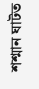শশ্মান ঘাটত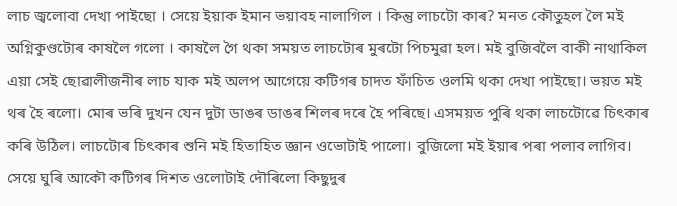লাচ জ্বলোবা দেখা পাইছো । সেয়ে ইয়াক ইমান ভয়াবহ নালাগিল । কিন্তু লাচটো কাৰ? মনত কৌতুহল লৈ মই অগ্নিকুণ্ডটোৰ কাষলৈ গলো । কাষলৈ গৈ থকা সময়ত লাচটোৰ মুৰটো পিচমুৱা হল। মই বুজিবলৈ বাকী নাথাকিল এয়া সেই ছোৱালীজনীৰ লাচ যাক মই অলপ আগেয়ে কটিগৰ চাদত ফাঁচিত ওলমি থকা দেখা পাইছো। ভয়ত মই থৰ হৈ ৰলো। মোৰ ভৰি দুখন যেন দুটা ডাঙৰ ডাঙৰ শিলৰ দৰে হৈ পৰিছে। এসময়ত পুৰি থকা লাচটোৱে চিৎকাৰ কৰি উঠিল। লাচটোৰ চিৎকাৰ শুনি মই হিতাহিত জ্ঞান ওভোটাই পালো। বুজিলো মই ইয়াৰ পৰা পলাব লাগিব। সেয়ে ঘুৰি আকৌ কটিগৰ দিশত ওলোটাই দৌৰিলো কিছুদুৰ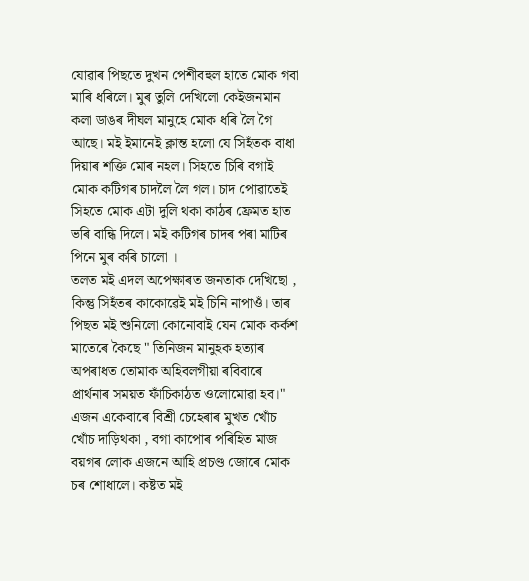যোৱাৰ পিছতে দুখন পেশীবহুল হাতে মোক গবা মাৰি ধৰিলে। মুৰ তুলি দেখিলো কেইজনমান কলা ডাঙৰ দীঘল মানুহে মোক ধৰি লৈ গৈ আছে। মই ইমানেই ক্লান্ত হলো যে সিহঁতক বাধা দিয়াৰ শক্তি মোৰ নহল। সিহতে চিৰি বগাই মোক কটিগৰ চাদলৈ লৈ গল। চাদ পোৱাতেই সিহতে মোক এটা দুলি থকা কাঠৰ ফ্ৰেমত হাত ভৰি বান্ধি দিলে। মই কটিগৰ চাদৰ পৰা মাটিৰ পিনে মুৰ কৰি চালো ।
তলত মই এদল অপেক্ষাৰত জনতাক দেখিছো , কিন্তু সিহঁতৰ কাকোৱেই মই চিনি নাপাওঁ। তাৰ পিছত মই শুনিলো কোনোবাই যেন মোক কৰ্কশ মাতেৰে কৈছে " তিনিজন মানুহক হত্যাৰ অপৰাধত তোমাক অহিবলগীয়া ৰবিবাৰে প্রার্থনাৰ সময়ত ফাঁচিকাঠত ওলোমোৱা হব।" এজন একেবাৰে বিশ্রী চেহেৰাৰ মুখত খোঁচ খোঁচ দাড়িথকা , বগা কাপোৰ পৰিহিত মাজ বয়গৰ লোক এজনে আহি প্ৰচণ্ড জোৰে মোক চৰ শোধালে। কষ্টত মই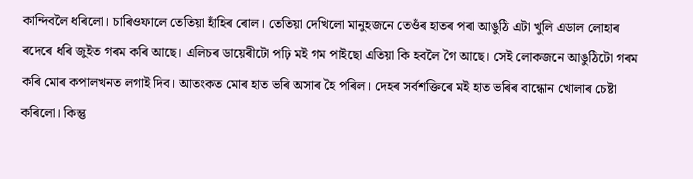কান্দিবলৈ ধৰিলো। চাৰিওফালে তেতিয়া হাঁহিৰ ৰোল। তেতিয়া দেখিলো মানুহজনে তেওঁৰ হাতৰ পৰা আঙুঠি এটা খুলি এডাল লোহাৰ ৰদেৰে ধৰি জুইত গৰম কৰি আছে। এলিচৰ ডায়েৰীটো পঢ়ি মই গম পাইছো এতিয়া কি হবলৈ গৈ আছে। সেই লোকজনে আঙুঠিটো গৰম কৰি মোৰ কপালখনত লগাই দিব। আতংকত মোৰ হাত ভৰি অসাৰ হৈ পৰিল। দেহৰ সৰ্বশক্তিৰে মই হাত ভৰিৰ বান্ধোন খোলাৰ চেষ্টা কৰিলো। কিন্তু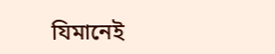যিমানেই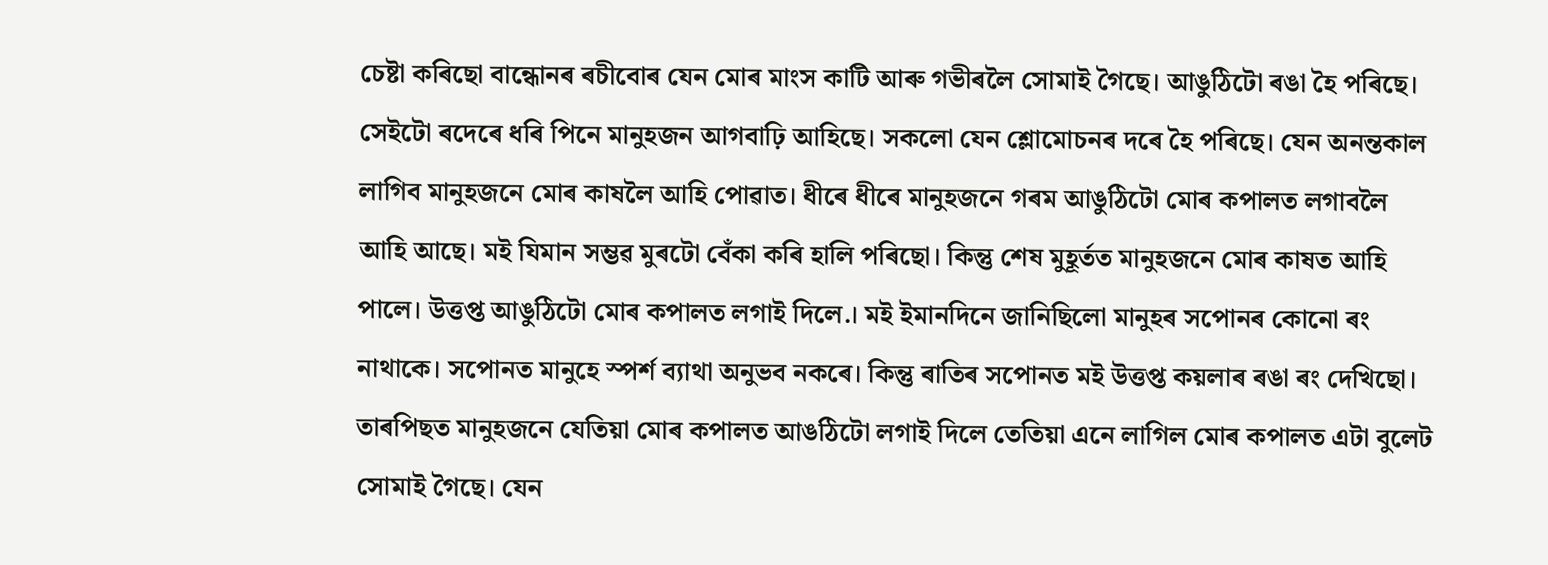চেষ্টা কৰিছো বান্ধোনৰ ৰচীবোৰ যেন মোৰ মাংস কাটি আৰু গভীৰলৈ সোমাই গৈছে। আঙুঠিটো ৰঙা হৈ পৰিছে। সেইটো ৰদেৰে ধৰি পিনে মানুহজন আগবাঢ়ি আহিছে। সকলো যেন শ্লোমোচনৰ দৰে হৈ পৰিছে। যেন অনন্তকাল লাগিব মানুহজনে মোৰ কাষলৈ আহি পোৱাত। ধীৰে ধীৰে মানুহজনে গৰম আঙুঠিটো মোৰ কপালত লগাবলৈ আহি আছে। মই যিমান সম্ভৱ মুৰটো বেঁকা কৰি হালি পৰিছো। কিন্তু শেষ মুহূৰ্তত মানুহজনে মোৰ কাষত আহি পালে। উত্তপ্ত আঙুঠিটো মোৰ কপালত লগাই দিলে.। মই ইমানদিনে জানিছিলো মানুহৰ সপোনৰ কোনো ৰং নাথাকে। সপোনত মানুহে স্পৰ্শ ব্যাথা অনুভব নকৰে। কিন্তু ৰাতিৰ সপোনত মই উত্তপ্ত কয়লাৰ ৰঙা ৰং দেখিছো। তাৰপিছত মানুহজনে যেতিয়া মোৰ কপালত আঙঠিটো লগাই দিলে তেতিয়া এনে লাগিল মোৰ কপালত এটা বুলেট সোমাই গৈছে। যেন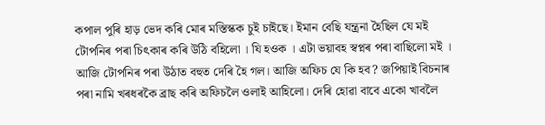কপাল পুৰি হাড় ভেদ কৰি মোৰ মস্তিস্কক চুই চাইছে। ইমান বেছি যন্ত্রনা হৈছিল যে মই টোপনিৰ পৰা চিৎকাৰ কৰি উঠি বহিলো । যি হওক । এটা ভয়াবহ স্বপ্নৰ পৰা বাছিলো মই । আজি টোপনিৰ পৰা উঠাত বহুত দেৰি হৈ গল। আজি অফিচ যে কি হব? জপিয়াই বিচনাৰ পৰা নামি খৰধৰকৈ ব্ৰাছ কৰি অফিচলৈ ওলাই আহিলো। দেৰি হোৱা বাবে একো খাবলৈ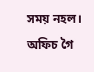সময় নহল। অফিচ গৈ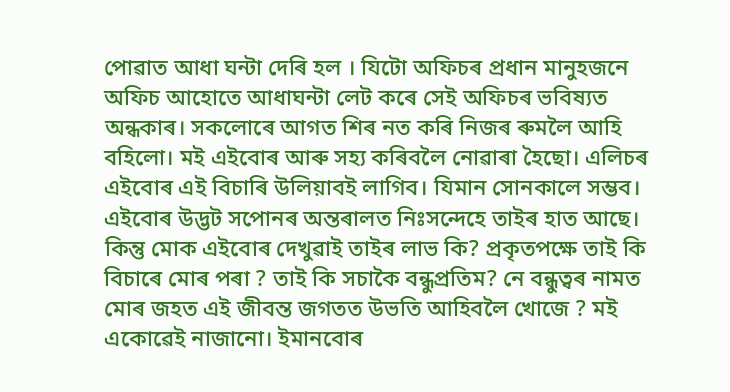পোৱাত আধা ঘন্টা দেৰি হল । যিটো অফিচৰ প্রধান মানুহজনে অফিচ আহোতে আধাঘন্টা লেট কৰে সেই অফিচৰ ভবিষ্যত অন্ধকাৰ। সকলোৰে আগত শিৰ নত কৰি নিজৰ ৰুমলৈ আহি বহিলো। মই এইবোৰ আৰু সহ্য কৰিবলৈ নোৱাৰা হৈছো। এলিচৰ এইবোৰ এই বিচাৰি উলিয়াবই লাগিব। যিমান সোনকালে সম্ভব। এইবোৰ উদ্ভট সপোনৰ অন্তৰালত নিঃসন্দেহে তাইৰ হাত আছে। কিন্তু মোক এইবোৰ দেখুৱাই তাইৰ লাভ কি? প্রকৃতপক্ষে তাই কি বিচাৰে মোৰ পৰা ? তাই কি সচাকৈ বন্ধুপ্রতিম? নে বন্ধুত্বৰ নামত মোৰ জহত এই জীবন্ত জগতত উভতি আহিবলৈ খোজে ? মই একোৱেই নাজানো। ইমানবোৰ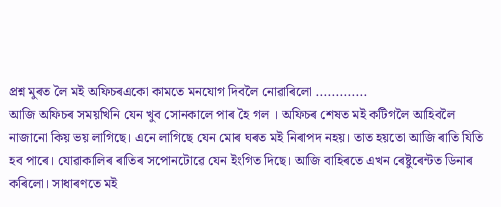প্ৰশ্ন মুৰত লৈ মই অফিচৰএকো কামতে মনযোগ দিবলৈ নোৱাৰিলো .............
আজি অফিচৰ সময়খিনি যেন খুব সোনকালে পাৰ হৈ গল । অফিচৰ শেষত মই কটিগলৈ আহিবলৈ নাজানো কিয় ভয় লাগিছে। এনে লাগিছে যেন মোৰ ঘৰত মই নিৰাপদ নহয়। তাত হয়তো আজি ৰাতি যিতি হব পাৰে। যোৱাকালিৰ ৰাতিৰ সপোনটোৱে যেন ইংগিত দিছে। আজি বাহিৰতে এখন ৰেষ্টুৰেন্টত ডিনাৰ কৰিলো। সাধাৰণতে মই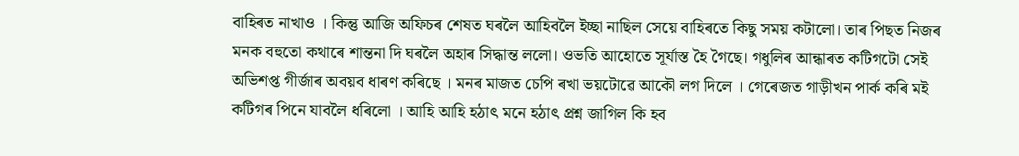বাহিৰত নাখাও । কিন্তু আজি অফিচৰ শেষত ঘৰলৈ আহিবলৈ ইচ্ছা নাছিল সেয়ে বাহিৰতে কিছু সময় কটালো। তাৰ পিছত নিজৰ মনক বহুতো কথাৰে শান্তনা দি ঘৰলৈ অহাৰ সিদ্ধান্ত ললো। ওভতি আহোতে সূর্যাস্ত হৈ গৈছে। গধুলিৰ আন্ধাৰত কটিগটো সেই অভিশপ্ত গীর্জাৰ অবয়ব ধাৰণ কৰিছে । মনৰ মাজত চেপি ৰখা ভয়টোৱে আকৌ লগ দিলে । গেৰেজত গাড়ীখন পার্ক কৰি মই কটিগৰ পিনে যাবলৈ ধৰিলো । আহি আহি হঠাৎ মনে হঠাৎ প্রশ্ন জাগিল কি হব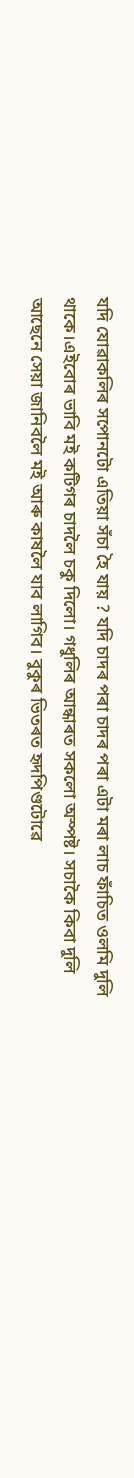যদি যোৱাকলিৰ সপোনটো এতিয়া সঁচা হৈ যায় ? যদি চাদৰ পৰা চাদৰ পৰা এটা মৰা লাচ ফাঁচিত ওলমি দুলি থাকে।এইবোৰ ভাবি মই কটিগৰ চাদলৈ চকু দিলো। গধুলিৰ আন্ধাৰত সকলো অস্পষ্ট। সচাকৈ কিবা দুলি আছেনে সেয়া জানিবলৈ মই আৰু কাষলৈ যাব লাগিব। বুকুৰ ভিতৰত হৃদপিণ্ডটোৱে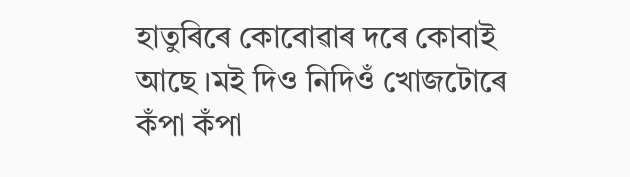হাতুৰিৰে কোবোৱাৰ দৰে কোবাই আছে ।মই দিও নিদিওঁ খোজটোৰে কঁপা কঁপা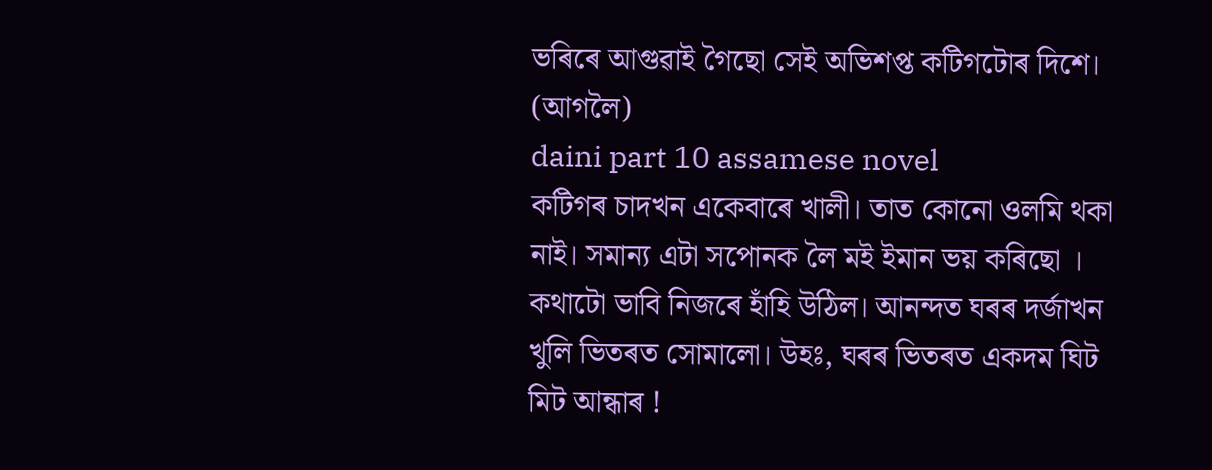ভৰিৰে আগুৱাই গৈছো সেই অভিশপ্ত কটিগটোৰ দিশে।
(আগলৈ)
daini part 10 assamese novel
কটিগৰ চাদখন একেবাৰে খালী। তাত কোনো ওলমি থকা নাই। সমান্য এটা সপোনক লৈ মই ইমান ভয় কৰিছো । কথাটো ভাবি নিজৰে হাঁহি উঠিল। আনন্দত ঘৰৰ দৰ্জাখন খুলি ভিতৰত সোমালো। উহঃ, ঘৰৰ ভিতৰত একদম ঘিট মিট আন্ধাৰ !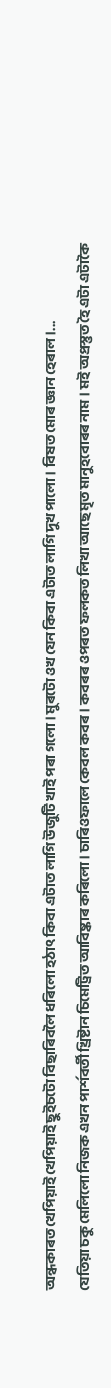অন্ধকাৰত খেপিয়াই খেপিয়াই ছুইচটো বিছাৰিবলৈ ধৰিলো হঠাৎ কিবা এটাত লাগি উজুটি খাই পৰা গলো। মুৰটো ওখ যেন কিবা এটাত লাগি দুখ পালো । বিষত মোৰ জ্ঞান হেৰাল।...
যেতিয়া চকু মেলিলো নিজক এখন পাৰ্শবর্তী খ্ৰিষ্টান চিমেট্রিত আবিষ্কাৰ কৰিলো। চাৰিওফালে কেবল কবৰ। কবৰৰ ওপৰত ফলকত লিখা আছে মৃত মানুহবোৰৰ নাম। মই অপ্রস্তুত হৈ এটা এটাকৈ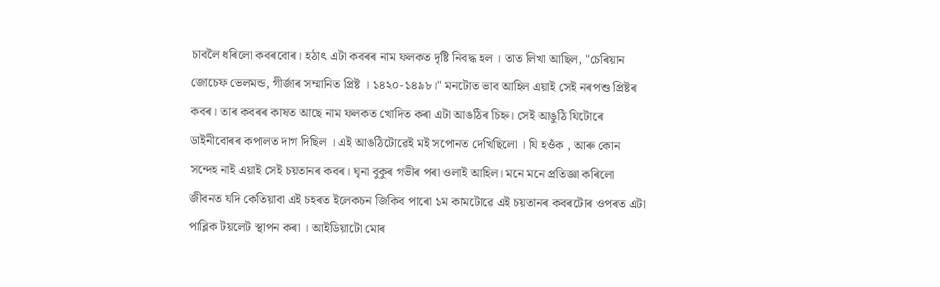চাবলৈ ধৰিলো কবৰবোৰ। হঠাৎ এটা কবৰৰ নাম ফলকত দৃষ্টি নিবদ্ধ হল । তাত লিখা আছিল, "চেৰিয়ান জোচেফ ভেলমন্ড, গীর্জাৰ সম্মানিত প্রিষ্ট । ১৪২০-১৪৯৮।" মনটোত ভাব আহিল এয়াই সেই নৰপশু প্রিষ্টৰ কবৰ। তাৰ কবৰৰ কাষত আছে নাম ফলকত খোদিত কৰা এটা আঙঠিৰ চিহ্ন। সেই আঙুঠি যিটোৰে ডাইনীবোৰৰ কপালত দাগ দিছিল । এই আঙঠিটোৱেই মই সপোনত দেখিছিলো । যি হওঁক , আৰু কোন সন্দেহ নাই এয়াই সেই চয়তানৰ কবৰ। ঘৃনা বুকুৰ গভীৰ পৰা ওলাই আহিল। মনে মনে প্রতিজ্ঞা কৰিলো জীবনত যদি কেতিয়াবা এই চহৰত ইলেকচন জিকিব পাৰো ১ম কামটোৱে এই চয়তানৰ কবৰটোৰ ওপৰত এটা পাব্লিক টয়লেট স্থাপন কৰা । আইডিয়াটো মোৰ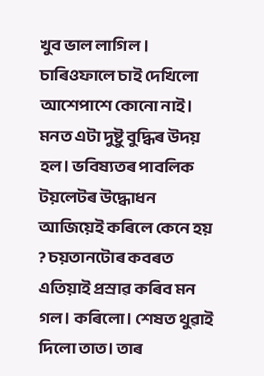খুব ভাল লাগিল । চাৰিওফালে চাই দেখিলো আশেপাশে কোনো নাই। মনত এটা দুষ্টু বুদ্ধিৰ উদয় হল। ভবিষ্যতৰ পাবলিক টয়লেটৰ উদ্ধোধন আজিয়েই কৰিলে কেনে হয় ? চয়তানটোৰ কবৰত এতিয়াই প্ৰস্ৰাৱ কৰিব মন গল। কৰিলো। শেষত থুৱাই দিলো তাত। তাৰ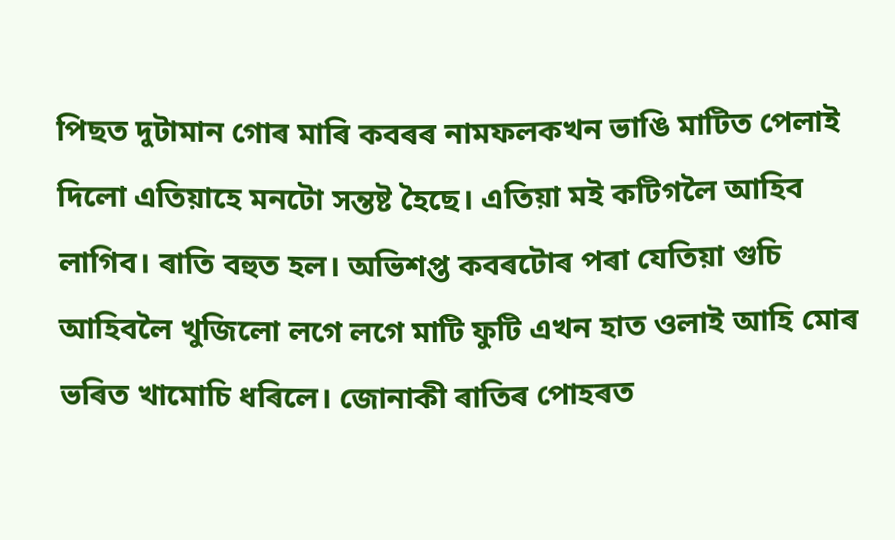পিছত দুটামান গোৰ মাৰি কবৰৰ নামফলকখন ভাঙি মাটিত পেলাই দিলো এতিয়াহে মনটো সন্তষ্ট হৈছে। এতিয়া মই কটিগলৈ আহিব লাগিব। ৰাতি বহুত হল। অভিশপ্ত কবৰটোৰ পৰা যেতিয়া গুচি আহিবলৈ খুজিলো লগে লগে মাটি ফুটি এখন হাত ওলাই আহি মোৰ ভৰিত খামোচি ধৰিলে। জোনাকী ৰাতিৰ পোহৰত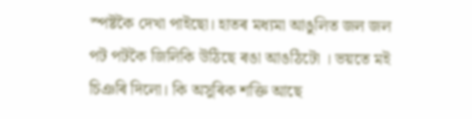স্পষ্টকৈ দেখা পাইছো। হাতৰ মধ্যমা আঙুলিত জল জল পট পটকৈ জিলিকি উঠিছে ৰঙা আঙঠিটো । ভয়তে মই চিঞৰি দিলো। কি অসুৰিক শক্তি আছে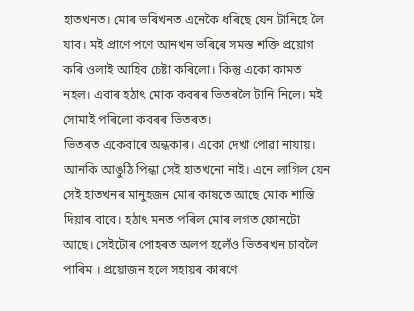হাতখনত। মোৰ ভৰিখনত এনেকৈ ধৰিছে যেন টানিহে লৈ যাব। মই প্ৰাণে পণে আনখন ভৰিৰে সমস্ত শক্তি প্ৰয়োগ কৰি ওলাই আহিব চেষ্টা কৰিলো। কিন্তু একো কামত নহল। এবাৰ হঠাৎ মোক কবৰৰ ভিতৰলৈ টানি নিলে। মই সোমাই পৰিলো কবৰৰ ভিতৰত।
ভিতৰত একেবাৰে অন্ধকাৰ। একো দেখা পোৱা নাযায়। আনকি আঙুঠি পিন্ধা সেই হাতখনো নাই। এনে লাগিল যেন সেই হাতখনৰ মানুহজন মোৰ কাষতে আছে মোক শাস্তি দিয়াৰ বাবে। হঠাৎ মনত পৰিল মোৰ লগত ফোনটো আছে। সেইটোৰ পোহৰত অলপ হলেঁও ভিতৰখন চাবলৈ পাৰিম । প্রয়োজন হলে সহায়ৰ কাৰণে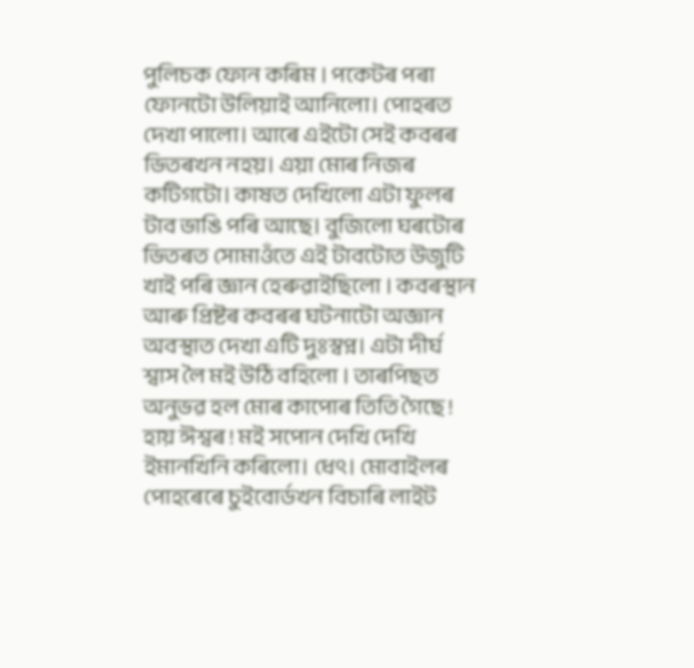পুলিচক ফোন কৰিম । পকেটৰ পৰা ফোনটো উলিয়াই আনিলো। পোহৰত দেখা পালো। আৰে এইটো সেই কবৰৰ ভিতৰখন নহয়। এয়া মোৰ নিজৰ কটিগটো। কাষত দেখিলো এটা ফুলৰ টাব ভাঙি পৰি আছে। বুজিলো ঘৰটোৰ ভিতৰত সোমাওঁতে এই টাবটোত উজুটি খাই পৰি জ্ঞান হেৰুৱাইছিলো । কবৰস্থান আৰু প্ৰিষ্টৰ কবৰৰ ঘটনাটো অজ্ঞান অবস্থাত দেখা এটি দুঃস্বপ্ন। এটা দীৰ্ঘ শ্বাস লৈ মই উঠি বহিলো । তাৰপিছত অনুভৱ হল মোৰ কাপোৰ তিতি গৈছে ! হায় ঈশ্বৰ ! মই সপোন দেখি দেখি ইমানখিনি কৰিলো। ধেৎ। মোবাইলৰ পোহৰেৰে চুইবোৰ্ডখন বিচাৰি লাইট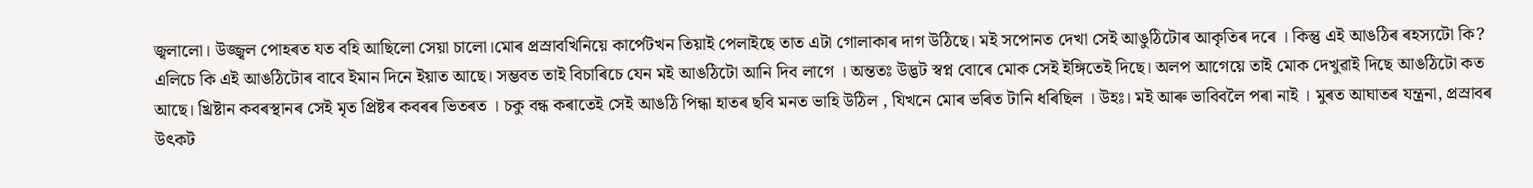জ্বলালো। উজ্জ্বল পোহৰত যত বহি আছিলো সেয়া চালো।মোৰ প্রস্রাবখিনিয়ে কাৰ্পেটখন তিয়াই পেলাইছে তাত এটা গোলাকাৰ দাগ উঠিছে। মই সপোনত দেখা সেই আঙুঠিটোৰ আকৃতিৰ দৰে । কিন্তু এই আঙঠিৰ ৰহস্যটো কি? এলিচে কি এই আঙঠিটোৰ বাবে ইমান দিনে ইয়াত আছে। সম্ভবত তাই বিচাৰিচে যেন মই আঙঠিটো আনি দিব লাগে । অন্ততঃ উদ্ভট স্বপ্ন বোৰে মোক সেই ইঙ্গিতেই দিছে। অলপ আগেয়ে তাই মোক দেখুৱাই দিছে আঙঠিটো কত আছে। খ্ৰিষ্টান কবৰস্থানৰ সেই মৃত প্রিষ্টৰ কবৰৰ ভিতৰত । চকু বন্ধ কৰাতেই সেই আঙঠি পিন্ধা হাতৰ ছবি মনত ভাহি উঠিল , যিখনে মোৰ ভৰিত টানি ধৰিছিল । উহঃ। মই আৰু ভাবিবলৈ পৰা নাই । মুৰত আঘাতৰ যন্ত্রনা, প্রস্রাবৰ উৎকট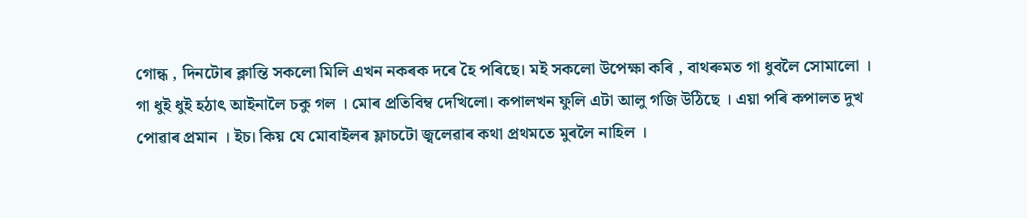গোন্ধ , দিনটোৰ ক্লান্তি সকলো মিলি এখন নকৰক দৰে হৈ পৰিছে। মই সকলো উপেক্ষা কৰি , বাথৰুমত গা ধুবলৈ সোমালো ।
গা ধুই ধুই হঠাৎ আইনালৈ চকু গল । মোৰ প্রতিবিম্ব দেখিলো। কপালখন ফুলি এটা আলু গজি উঠিছে । এয়া পৰি কপালত দুখ পোৱাৰ প্ৰমান । ইচ। কিয় যে মোবাইলৰ ফ্লাচটো জ্বলেৱাৰ কথা প্রথমতে মুৰলৈ নাহিল ।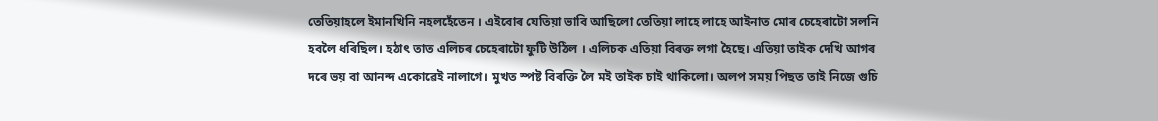তেতিয়াহলে ইমানখিনি নহলহেঁতেন । এইবোৰ যেতিয়া ভাবি আছিলো তেতিয়া লাহে লাহে আইনাত মোৰ চেহেৰাটো সলনি হবলৈ ধৰিছিল। হঠাৎ তাত এলিচৰ চেহেৰাটো ফুটি উঠিল । এলিচক এতিয়া বিৰক্ত লগা হৈছে। এতিয়া তাইক দেখি আগৰ দৰে ভয় বা আনন্দ একোৱেই নালাগে। মুখত স্পষ্ট বিৰক্তি লৈ মই তাইক চাই থাকিলো। অলপ সময় পিছত তাই নিজে গুচি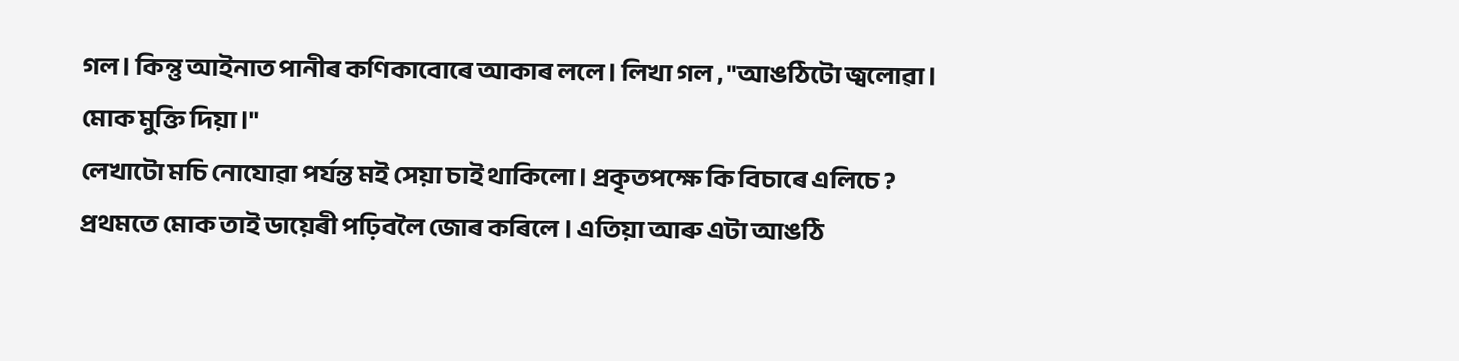গল। কিন্তু আইনাত পানীৰ কণিকাবোৰে আকাৰ ললে। লিখা গল , "আঙঠিটো জ্বলোৱা। মোক মুক্তি দিয়া।"
লেখাটো মচি নোযোৱা পৰ্যন্ত মই সেয়া চাই থাকিলো। প্রকৃতপক্ষে কি বিচাৰে এলিচে ? প্রথমতে মোক তাই ডায়েৰী পঢ়িবলৈ জোৰ কৰিলে । এতিয়া আৰু এটা আঙঠি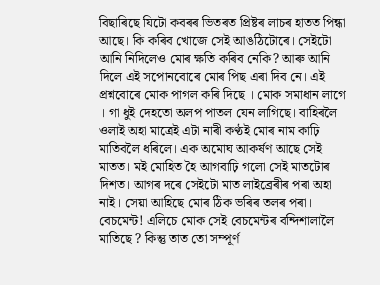বিছাৰিছে যিটো কবৰৰ ভিতৰত প্রিষ্টৰ লাচৰ হাতত পিন্ধা আছে। কি কৰিব খোজে সেই আঙঠিটোৰে। সেইটো আনি নিদিলেও মোৰ ক্ষতি কৰিব নেকি? আৰু আনি দিলে এই সপোনবোৰে মোৰ পিছ এৰা দিব নে। এই প্ৰশ্নবোৰে মোক পাগল কৰি দিছে । মোক সমাধান লাগে । গা ধুই দেহতো অলপ পাতল যেন লাগিছে। বাহিৰলৈ ওলাই অহা মাত্ৰেই এটা নাৰী কণ্ঠই মোৰ নাম কাঢ়ি মাতিবলৈ ধৰিলে। এক অমোঘ আকর্ষণ আছে সেই মাতত। মই মোহিত হৈ আগবাঢ়ি গলো সেই মাতটোৰ দিশত। আগৰ দৰে সেইটো মাত লাইব্ৰেৰীৰ পৰা অহা নাই। সেয়া আহিছে মোৰ ঠিক ভৰিৰ তলৰ পৰা। বেচমেন্ট! এলিচে মোক সেই বেচমেন্টৰ বন্দিশালালৈ মাতিছে ? কিন্তু তাত তো সম্পূর্ণ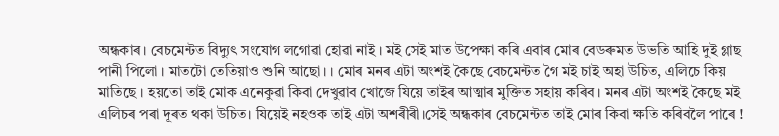অন্ধকাৰ। বেচমেন্টত বিদ্যুৎ সংযোগ লগোৱা হোৱা নাই । মই সেই মাত উপেক্ষা কৰি এবাৰ মোৰ বেডৰুমত উভতি আহি দুই গ্লাছ পানী পিলো । মাতটো তেতিয়াও শুনি আছো। । মোৰ মনৰ এটা অংশই কৈছে বেচমেন্টত গৈ মই চাই অহা উচিত, এলিচে কিয় মাতিছে । হয়তো তাই মোক এনেকুৱা কিবা দেখুৱাব খোজে যিয়ে তাইৰ আত্মাৰ মুক্তিত সহায় কৰিব। মনৰ এটা অংশই কৈছে মই এলিচৰ পৰা দূৰত থকা উচিত। যিয়েই নহওক তাই এটা অশৰীৰী।সেই অন্ধকাৰ বেচমেন্টত তাই মোৰ কিবা ক্ষতি কৰিবলৈ পাৰে !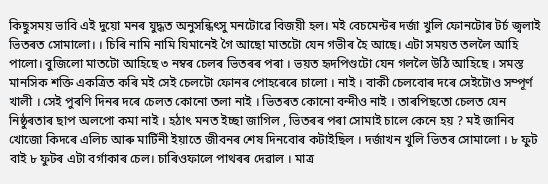কিছুসময় ভাবি এই দুয়ো মনৰ যুদ্ধত অনুসন্ধিৎসু মনটোৱে বিজয়ী হল। মই বেচমেন্টৰ দৰ্জা খুলি ফোনটোৰ টৰ্চ জ্বলাই ভিতৰত সোমালো। । চিৰি নামি নামি যিমানেই গৈ আছো মাতটো যেন গভীৰ হৈ আছে। এটা সময়ত তললৈ আহি পালো। বুজিলো মাতটো আহিছে ৩ নম্বৰ চেলৰ ভিতৰৰ পৰা । ভয়ত হৃদপিণ্ডটো যেন গললৈ উঠি আহিছে । সমস্ত মানসিক শক্তি একত্রিত কৰি মই সেই চেলটো ফোনৰ পোহৰেৰে চালো । নাই । বাকী চেলবোৰ দৰে সেইটোও সম্পূর্ণ খালী । সেই পুৰণি দিনৰ দৰে চেলত কোনো তলা নাই । ভিতৰত কোনো বন্দীও নাই । তাৰপিছতো চেলত যেন নিষ্ঠুৰতাৰ ছাপ অলপো কমা নাই । হঠাৎ মনত ইচ্ছা জাগিল , ভিতৰৰ পৰা সোমাই চালে কেনে হয় ? মই জানিব খোজো কিদৰে এলিচ আৰু মার্টিনী ইয়াতে জীবনৰ শেষ দিনবোৰ কটাইছিল । দৰ্জাখন খুলি ভিতৰ সোমালো । ৮ ফুট বাই ৮ ফুটৰ এটা বর্গাকাৰ চেল। চাৰিওফালে পাথৰৰ দেৱাল । মাত্ৰ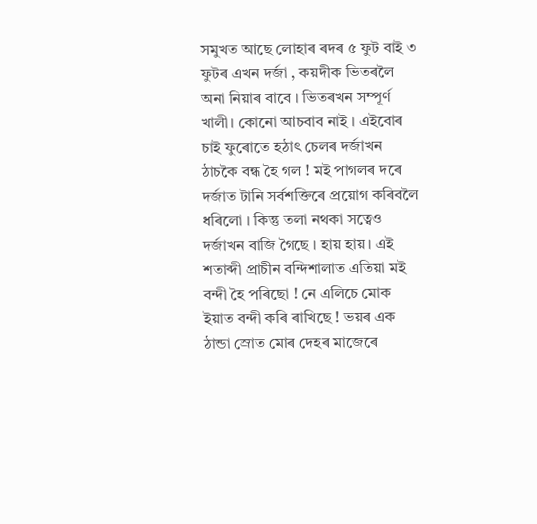সমুখত আছে লোহাৰ ৰদৰ ৫ ফুট বাই ৩ ফুটৰ এখন দৰ্জা , কয়দীক ভিতৰলৈ অনা নিয়াৰ বাবে । ভিতৰখন সম্পূর্ণ খালী। কোনো আচবাব নাই । এইবোৰ চাই ফুৰোতে হঠাৎ চেলৰ দৰ্জাখন ঠাচকৈ বন্ধ হৈ গল ! মই পাগলৰ দৰে দৰ্জাত টানি সর্বশক্তিৰে প্ৰয়োগ কৰিবলৈ ধৰিলো । কিন্তু তলা নথকা সত্বেও দৰ্জাখন বাজি গৈছে । হায় হায়। এই শতাব্দী প্রাচীন বন্দিশালাত এতিয়া মই বন্দী হৈ পৰিছো ! নে এলিচে মোক ইয়াত বন্দী কৰি ৰাখিছে ! ভয়ৰ এক ঠান্ডা স্রোত মোৰ দেহৰ মাজেৰে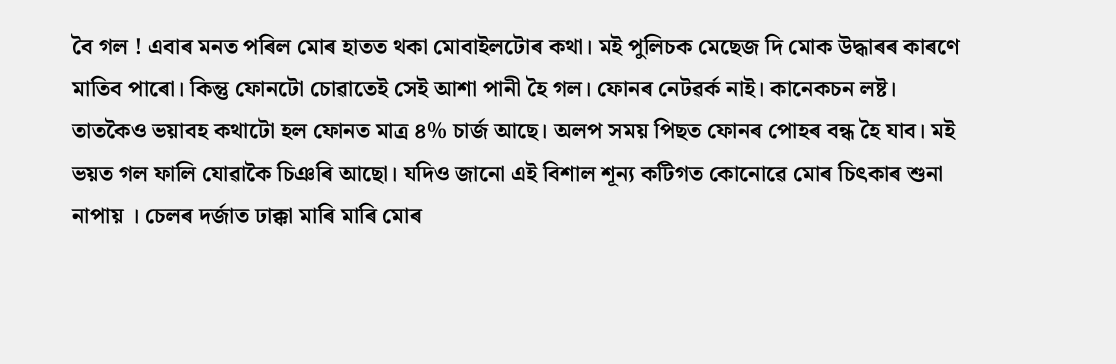বৈ গল ! এবাৰ মনত পৰিল মোৰ হাতত থকা মোবাইলটোৰ কথা। মই পুলিচক মেছেজ দি মোক উদ্ধাৰৰ কাৰণে মাতিব পাৰো। কিন্তু ফোনটো চোৱাতেই সেই আশা পানী হৈ গল। ফোনৰ নেটৱৰ্ক নাই। কানেকচন লষ্ট। তাতকৈও ভয়াবহ কথাটো হল ফোনত মাত্র ৪% চার্জ আছে। অলপ সময় পিছত ফোনৰ পোহৰ বন্ধ হৈ যাব। মই ভয়ত গল ফালি যোৱাকৈ চিঞৰি আছো। যদিও জানো এই বিশাল শূন্য কটিগত কোনোৱে মোৰ চিৎকাৰ শুনা নাপায় । চেলৰ দৰ্জাত ঢাক্কা মাৰি মাৰি মোৰ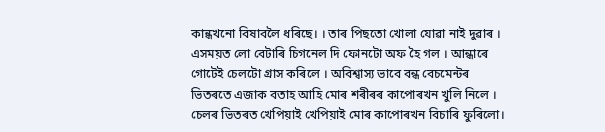কান্ধখনো বিষাবলৈ ধৰিছে। । তাৰ পিছতো খোলা যোৱা নাই দুৱাৰ । এসময়ত লো বেটাৰি চিগনেল দি ফোনটো অফ হৈ গল । আন্ধাৰে গোটেই চেলটো গ্রাস কৰিলে । অবিশ্বাস্য ভাবে বন্ধ বেচমেন্টৰ ভিতৰতে এজাক বতাহ আহি মোৰ শৰীৰৰ কাপোৰখন খুলি নিলে । চেলৰ ভিতৰত খেপিয়াই খেপিয়াই মোৰ কাপোৰখন বিচাৰি ফুৰিলো।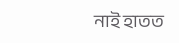নাই হাতত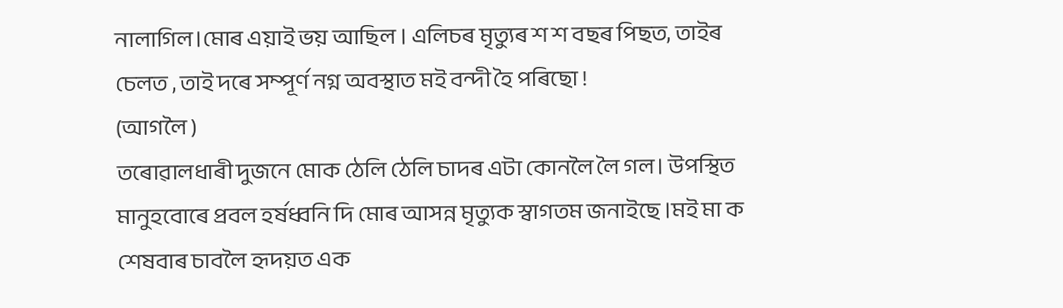নালাগিল।মোৰ এয়াই ভয় আছিল । এলিচৰ মৃত্যুৰ শ শ বছৰ পিছত, তাইৰ চেলত , তাই দৰে সম্পূর্ণ নগ্ন অবস্থাত মই বন্দী হৈ পৰিছো !
(আগলৈ )
তৰোৱালধাৰী দুজনে মোক ঠেলি ঠেলি চাদৰ এটা কোনলৈ লৈ গল। উপস্থিত মানুহবোৰে প্রবল হৰ্ষধ্বনি দি মোৰ আসন্ন মৃত্যুক স্বাগতম জনাইছে ।মই মা ক শেষবাৰ চাবলৈ হৃদয়ত এক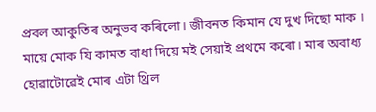প্রবল আকুতিৰ অনুভব কৰিলো। জীবনত কিমান যে দুখ দিছো মাক । মায়ে মোক যি কামত বাধা দিয়ে মই সেয়াই প্ৰথমে কৰো। মাৰ অবাধ্য হোৱাটোৱেই মোৰ এটা থ্রিল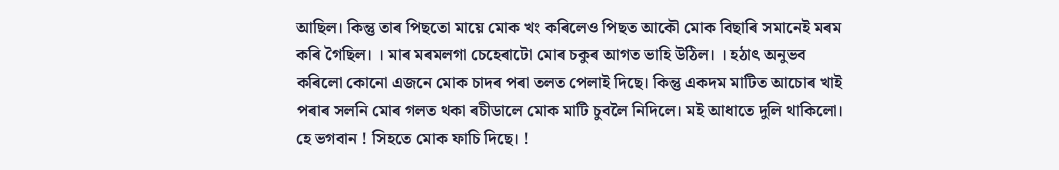আছিল। কিন্তু তাৰ পিছতো মায়ে মোক খং কৰিলেও পিছত আকৌ মোক বিছাৰি সমানেই মৰম কৰি গৈছিল। । মাৰ মৰমলগা চেহেৰাটো মোৰ চকুৰ আগত ভাহি উঠিল। । হঠাৎ অনুভব কৰিলো কোনো এজনে মোক চাদৰ পৰা তলত পেলাই দিছে। কিন্তু একদম মাটিত আচোৰ খাই পৰাৰ সলনি মোৰ গলত থকা ৰচীডালে মোক মাটি চুবলৈ নিদিলে। মই আধাতে দুলি থাকিলো। হে ভগবান ! সিহতে মোক ফাচি দিছে। !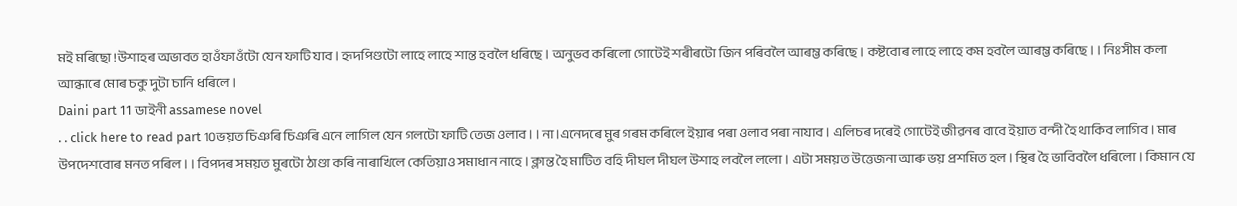মই মৰিছো !উশাহৰ অভাবত হাওঁফাওঁটো যেন ফাটি যাব। হৃদপিণ্ডটো লাহে লাহে শান্ত হবলৈ ধৰিছে। অনুভব কৰিলো গোটেই শৰীৰটো জিন পৰিবলৈ আৰম্ভ কৰিছে। কষ্টবোৰ লাহে লাহে কম হবলৈ আৰম্ভ কৰিছে। । নিঃসীম কলা আন্ধাৰে মোৰ চকু দুটা চানি ধৰিলে।
Daini part 11 ডাইনী assamese novel
. . click here to read part 10ভয়ত চিঞৰি চিঞৰি এনে লাগিল যেন গলটো ফাটি তেজ ওলাব। । না ।এনেদৰে মুৰ গৰম কৰিলে ইয়াৰ পৰা ওলাব পৰা নাযাব। এলিচৰ দৰেই গোটেই জীৱনৰ বাবে ইয়াত বন্দী হৈ থাকিব লাগিব। মাৰ উপদেশবোৰ মনত পৰিল। । বিপদৰ সময়ত মুৰটো ঠাণ্ডা কৰি নাৰাখিলে কেতিয়াও সমাধান নাহে। ক্লান্ত হৈ মাটিত বহি দীঘল দীঘল উশাহ লবলৈ ললো। এটা সময়ত উত্তেজনা আৰু ভয় প্ৰশমিত হল। স্থিৰ হৈ ভাবিবলৈ ধৰিলো। কিমান যে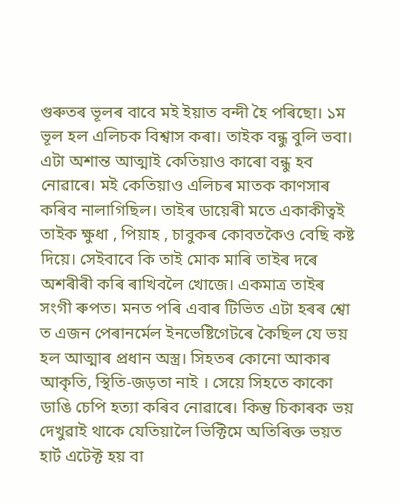গুৰুতৰ ভূলৰ বাবে মই ইয়াত বন্দী হৈ পৰিছো। ১ম ভূল হল এলিচক বিশ্বাস কৰা। তাইক বন্ধু বুলি ভবা। এটা অশান্ত আত্মাই কেতিয়াও কাৰো বন্ধু হব নোৱাৰে। মই কেতিয়াও এলিচৰ মাতক কাণসাৰ কৰিব নালাগিছিল। তাইৰ ডায়েৰী মতে একাকীত্বই তাইক ক্ষুধা , পিয়াহ , চাবুকৰ কোবতকৈও বেছি কষ্ট দিয়ে। সেইবাবে কি তাই মোক মাৰি তাইৰ দৰে অশৰীৰী কৰি ৰাখিবলৈ খোজে। একমাত্ৰ তাইৰ সংগী ৰুপত। মনত পৰি এবাৰ টিভিত এটা হৰৰ শ্বো ত এজন পেৰানৰ্মেল ইনভেষ্টিগেটৰে কৈছিল যে ভয় হল আত্মাৰ প্ৰধান অস্ত্র। সিহতৰ কোনো আকাৰ আকৃতি, স্থিতি-জড়তা নাই । সেয়ে সিহতে কাকো ডাঙি চেপি হত্যা কৰিব নোৱাৰে। কিন্তু চিকাৰক ভয় দেখুৱাই থাকে যেতিয়ালৈ ভিক্টিমে অতিৰিক্ত ভয়ত হার্ট এটেক্ট হয় বা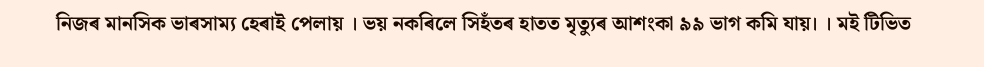নিজৰ মানসিক ভাৰসাম্য হেৰাই পেলায় । ভয় নকৰিলে সিহঁতৰ হাতত মৃত্যুৰ আশংকা ৯৯ ভাগ কমি যায়। । মই টিভিত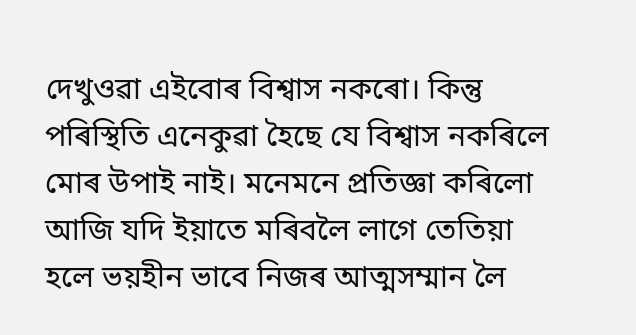দেখুওৱা এইবোৰ বিশ্বাস নকৰো। কিন্তু পৰিস্থিতি এনেকুৱা হৈছে যে বিশ্বাস নকৰিলে মোৰ উপাই নাই। মনেমনে প্রতিজ্ঞা কৰিলো আজি যদি ইয়াতে মৰিবলৈ লাগে তেতিয়া হলে ভয়হীন ভাবে নিজৰ আত্মসম্মান লৈ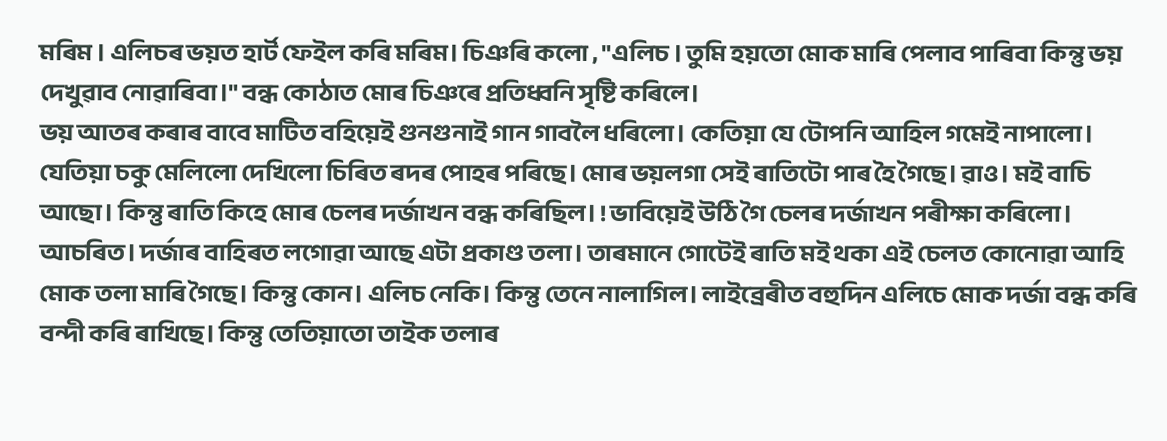মৰিম । এলিচৰ ভয়ত হার্ট ফেইল কৰি মৰিম। চিঞৰি কলো , "এলিচ । তুমি হয়তো মোক মাৰি পেলাব পাৰিবা কিন্তু ভয় দেখুৱাব নোৱাৰিবা।" বন্ধ কোঠাত মোৰ চিঞৰে প্ৰতিধ্বনি সৃষ্টি কৰিলে।
ভয় আতৰ কৰাৰ বাবে মাটিত বহিয়েই গুনগুনাই গান গাবলৈ ধৰিলো। কেতিয়া যে টোপনি আহিল গমেই নাপালো। যেতিয়া চকু মেলিলো দেখিলো চিৰিত ৰদৰ পোহৰ পৰিছে। মোৰ ভয়লগা সেই ৰাতিটো পাৰ হৈ গৈছে। ৱাও। মই বাচি আছো। কিন্তু ৰাতি কিহে মোৰ চেলৰ দৰ্জাখন বন্ধ কৰিছিল। ! ভাবিয়েই উঠি গৈ চেলৰ দৰ্জাখন পৰীক্ষা কৰিলো। আচৰিত। দৰ্জাৰ বাহিৰত লগোৱা আছে এটা প্ৰকাণ্ড তলা। তাৰমানে গোটেই ৰাতি মই থকা এই চেলত কোনোৱা আহি মোক তলা মাৰি গৈছে। কিন্তু কোন। এলিচ নেকি। কিন্তু তেনে নালাগিল। লাইব্ৰেৰীত বহুদিন এলিচে মোক দৰ্জা বন্ধ কৰি বন্দী কৰি ৰাখিছে। কিন্তু তেতিয়াতো তাইক তলাৰ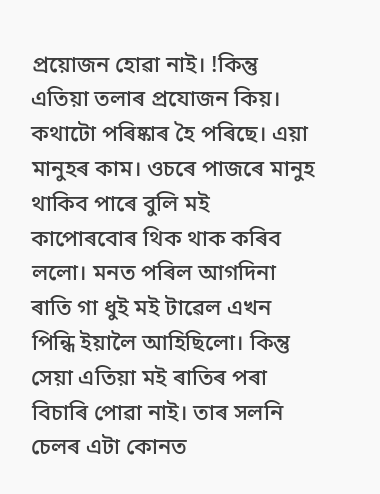প্ৰয়োজন হোৱা নাই। !কিন্তু এতিয়া তলাৰ প্ৰযোজন কিয়। কথাটো পৰিষ্কাৰ হৈ পৰিছে। এয়া মানুহৰ কাম। ওচৰে পাজৰে মানুহ থাকিব পাৰে বুলি মই কাপোৰবোৰ থিক থাক কৰিব ললো। মনত পৰিল আগদিনা ৰাতি গা ধুই মই টাৱেল এখন পিন্ধি ইয়ালৈ আহিছিলো। কিন্তু সেয়া এতিয়া মই ৰাতিৰ পৰা বিচাৰি পোৱা নাই। তাৰ সলনি চেলৰ এটা কোনত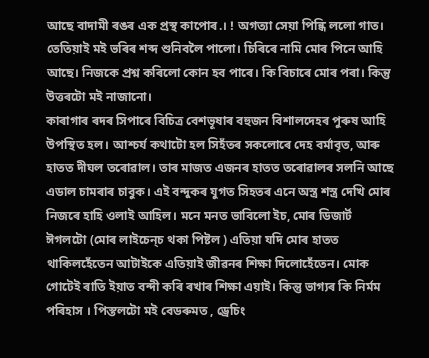আছে বাদামী ৰঙৰ এক প্ৰস্থ কাপোৰ.। ! অগত্যা সেয়া পিন্ধি ললো গাত। তেতিয়াই মই ভৰিৰ শব্দ শুনিবলৈ পালো। চিৰিৰে নামি মোৰ পিনে আহি আছে। নিজকে প্ৰশ্ন কৰিলো কোন হব পাৰে। কি বিচাৰে মোৰ পৰা। কিন্তু উত্তৰটো মই নাজানো।
কাৰাগাৰ ৰদৰ সিপাৰে বিচিত্র বেশভূষাৰ বহুজন বিশালদেহৰ পুৰুষ আহি উপস্থিত হল। আশ্চর্য কথাটো হল সিহঁতৰ সকলোৰে দেহ বর্মাবৃত, আৰু হাতত দীঘল তৰোৱাল। তাৰ মাজত এজনৰ হাতত তৰোৱালৰ সলনি আছে এডাল চামৰাৰ চাবুক। এই বন্দুকৰ যুগত সিহতৰ এনে অস্ত্র শস্ত্ৰ দেখি মোৰ নিজৰে হাহি ওলাই আহিল। মনে মনত ভাবিলো ইচ, মোৰ ডিজাৰ্ট ঈগলটো (মোৰ লাইচেন্চ থকা পিষ্টল ) এতিয়া যদি মোৰ হাতত থাকিলহেঁতেন আটাইকে এতিয়াই জীৱনৰ শিক্ষা দিলোহেঁতেন। মোক গোটেই ৰাতি ইয়াত বন্দী কৰি ৰখাৰ শিক্ষা এয়াই। কিন্তু ভাগ্যৰ কি নির্মম পৰিহাস । পিস্তলটো মই বেডৰুমত , ড্রেচিং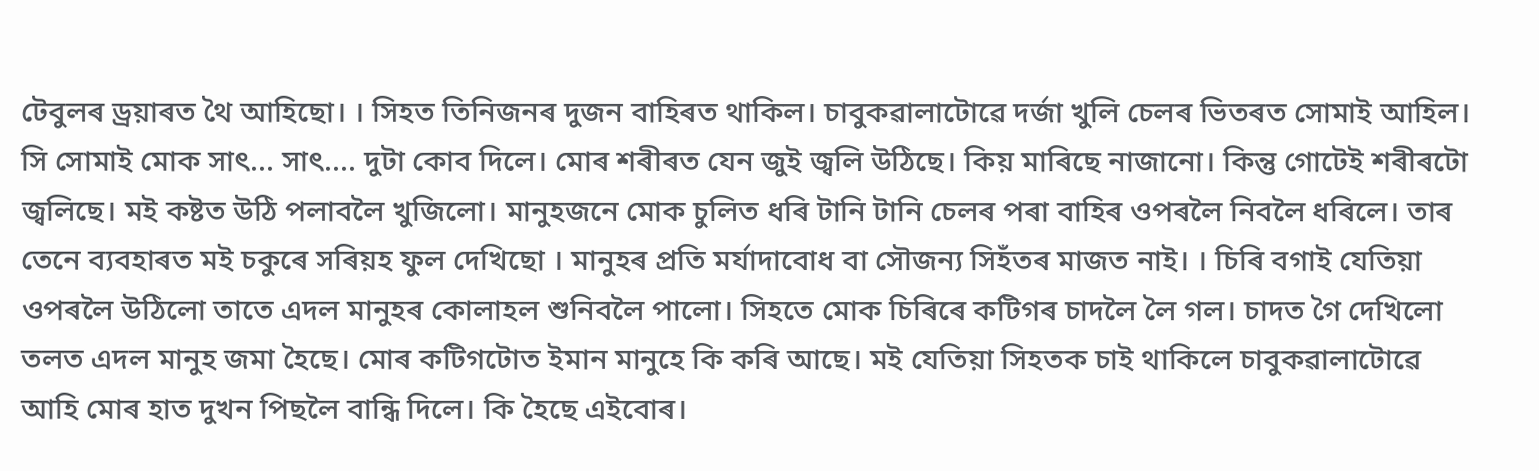টেবুলৰ ড্রয়াৰত থৈ আহিছো। । সিহত তিনিজনৰ দুজন বাহিৰত থাকিল। চাবুকৱালাটোৱে দৰ্জা খুলি চেলৰ ভিতৰত সোমাই আহিল। সি সোমাই মোক সাৎ... সাৎ.... দুটা কোব দিলে। মোৰ শৰীৰত যেন জুই জ্বলি উঠিছে। কিয় মাৰিছে নাজানো। কিন্তু গোটেই শৰীৰটো জ্বলিছে। মই কষ্টত উঠি পলাবলৈ খুজিলো। মানুহজনে মোক চুলিত ধৰি টানি টানি চেলৰ পৰা বাহিৰ ওপৰলৈ নিবলৈ ধৰিলে। তাৰ তেনে ব্যবহাৰত মই চকুৰে সৰিয়হ ফুল দেখিছো । মানুহৰ প্ৰতি মর্যাদাবোধ বা সৌজন্য সিহঁতৰ মাজত নাই। । চিৰি বগাই যেতিয়া ওপৰলৈ উঠিলো তাতে এদল মানুহৰ কোলাহল শুনিবলৈ পালো। সিহতে মোক চিৰিৰে কটিগৰ চাদলৈ লৈ গল। চাদত গৈ দেখিলো তলত এদল মানুহ জমা হৈছে। মোৰ কটিগটোত ইমান মানুহে কি কৰি আছে। মই যেতিয়া সিহতক চাই থাকিলে চাবুকৱালাটোৱে আহি মোৰ হাত দুখন পিছলৈ বান্ধি দিলে। কি হৈছে এইবোৰ।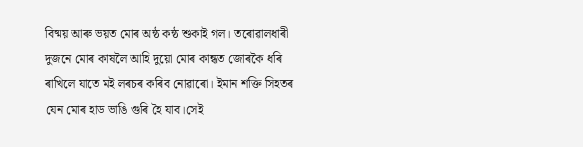বিষ্ময় আৰু ভয়ত মোৰ অন্ঠ কন্ঠ শুকাই গল। তৰোৱালধাৰী দুজনে মোৰ কাষলৈ আহি দুয়ো মোৰ কান্ধত জোৰকৈ ধৰি ৰাখিলে যাতে মই লৰচৰ কৰিব নোৱাৰো। ইমান শক্তি সিহতৰ যেন মোৰ হাড ভাঙি গুৰি হৈ যাব।সেই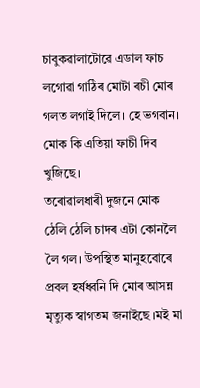চাবুকৱালাটোৱে এডাল ফাচ লগোৱা গাঠিৰ মোটা ৰচী মোৰ গলত লগাই দিলে। হে ভগবান। মোক কি এতিয়া ফাচী দিব খুজিছে।
তৰোৱালধাৰী দুজনে মোক ঠেলি ঠেলি চাদৰ এটা কোনলৈ লৈ গল। উপস্থিত মানুহবোৰে প্রবল হৰ্ষধ্বনি দি মোৰ আসন্ন মৃত্যুক স্বাগতম জনাইছে ।মই মা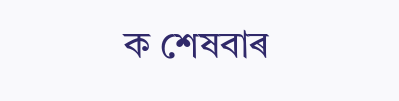ক শেষবাৰ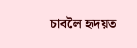চাবলৈ হৃদয়ত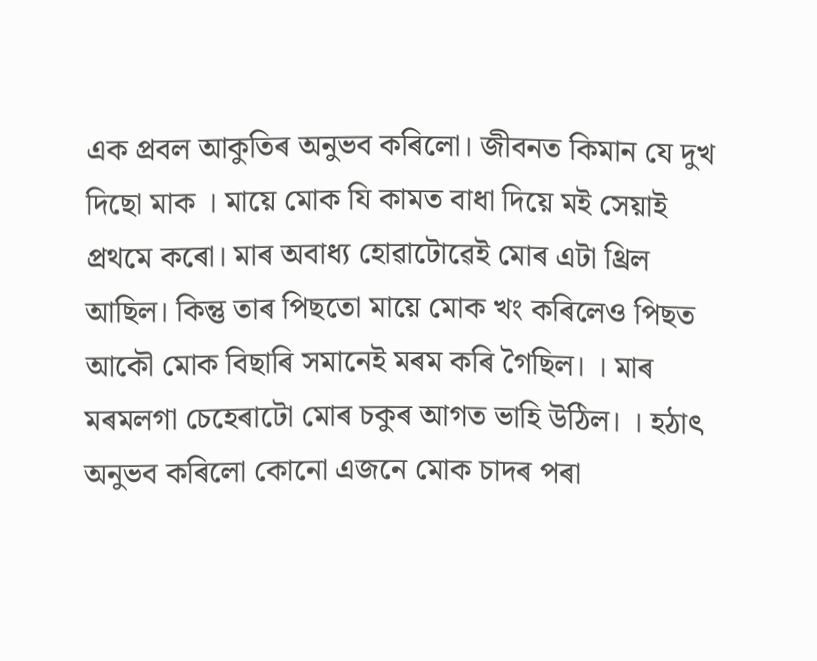এক প্রবল আকুতিৰ অনুভব কৰিলো। জীবনত কিমান যে দুখ দিছো মাক । মায়ে মোক যি কামত বাধা দিয়ে মই সেয়াই প্ৰথমে কৰো। মাৰ অবাধ্য হোৱাটোৱেই মোৰ এটা থ্রিল আছিল। কিন্তু তাৰ পিছতো মায়ে মোক খং কৰিলেও পিছত আকৌ মোক বিছাৰি সমানেই মৰম কৰি গৈছিল। । মাৰ মৰমলগা চেহেৰাটো মোৰ চকুৰ আগত ভাহি উঠিল। । হঠাৎ অনুভব কৰিলো কোনো এজনে মোক চাদৰ পৰা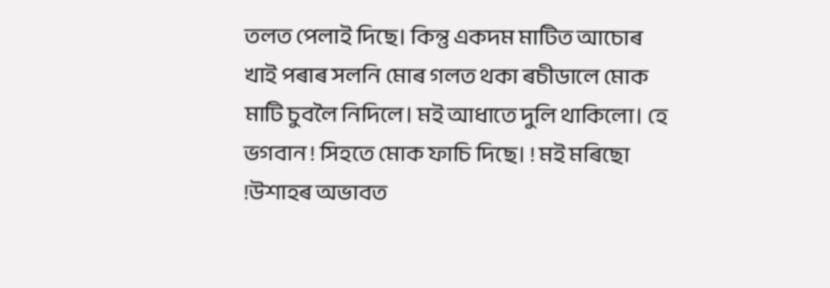তলত পেলাই দিছে। কিন্তু একদম মাটিত আচোৰ খাই পৰাৰ সলনি মোৰ গলত থকা ৰচীডালে মোক মাটি চুবলৈ নিদিলে। মই আধাতে দুলি থাকিলো। হে ভগবান ! সিহতে মোক ফাচি দিছে। ! মই মৰিছো !উশাহৰ অভাবত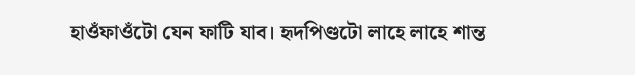হাওঁফাওঁটো যেন ফাটি যাব। হৃদপিণ্ডটো লাহে লাহে শান্ত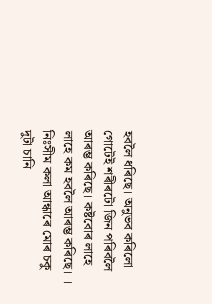হবলৈ ধৰিছে। অনুভব কৰিলো গোটেই শৰীৰটো জিন পৰিবলৈ আৰম্ভ কৰিছে। কষ্টবোৰ লাহে লাহে কম হবলৈ আৰম্ভ কৰিছে। । নিঃসীম কলা আন্ধাৰে মোৰ চকু দুটা চানি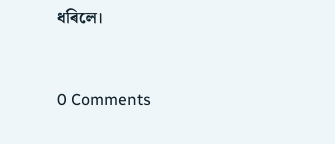ধৰিলে।


0 Comments